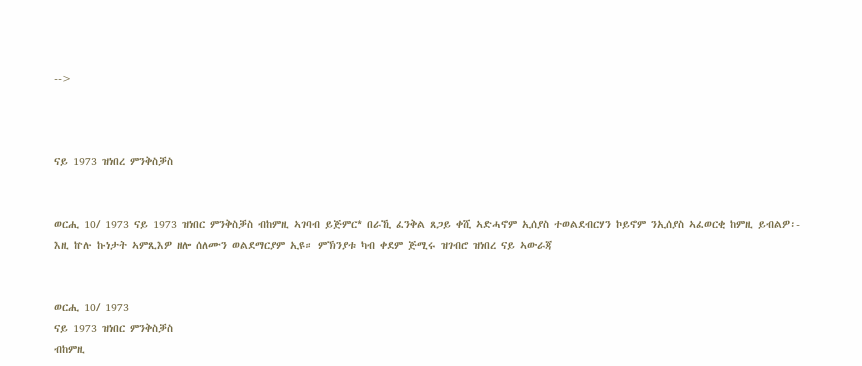-->



ናይ 1973 ዝነበረ ምንቅስቓስ


ወርሒ 10/ 1973 ናይ 1973 ዝነበር ምንቅስቓስ ብከምዚ ኣገባብ ይጅምር* በራኺ ፈንቅል ጸጋይ ቀሺ ኣድሓኖም ኢሰያስ ተወልደብርሃን ኮይኖም ንኢሰያስ ኣፈወርቂ ከምዚ ይብልዎ፡- እዚ ኵሉ ኩነታት ኣምጺእዎ ዘሎ ሰለሙን ወልደማርያም ኢዩ። ምኽንያቱ ካብ ቀደም ጅሚሩ ዝገብሮ ዝነበረ ናይ ኣውራጃ


ወርሒ 10/ 1973
ናይ 1973 ዝነበር ምንቅስቓስ
ብከምዚ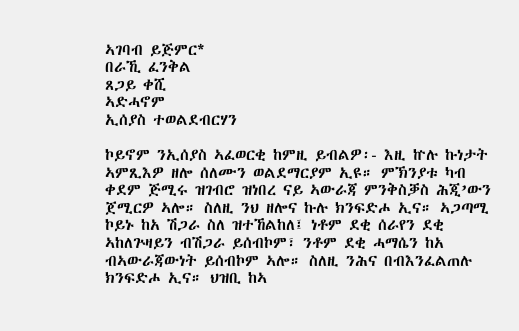ኣገባብ ይጅምር*
በራኺ ፈንቅል
ጸጋይ ቀሺ
ኣድሓኖም
ኢሰያስ ተወልደብርሃን

ኮይኖም ንኢሰያስ ኣፈወርቂ ከምዚ ይብልዎ፡- እዚ ኵሉ ኩነታት ኣምጺእዎ ዘሎ ሰለሙን ወልደማርያም ኢዩ። ምኽንያቱ ካብ ቀደም ጅሚሩ ዝገብሮ ዝነበረ ናይ ኣውራጃ ምንቅስቓስ ሕጂ’ውን ጀሚርዎ ኣሎ። ስለዚ ንህ ዘሎና ኩሉ ክንፍድሖ ኢና። ኣጋጣሚ ኮይኑ ከአ ሽጋራ ስለ ዝተኸልከለ፤ ነቶም ደቂ ሰራየን ደቂ ኣከለጕዛይን ብሽጋራ ይሰብኮም፣ ንቶም ደቂ ሓማሴን ከአ ብኣውራጃውነት ይሰብኮም ኣሎ። ስለዚ ንሕና በብእንፈልጠሉ ክንፍድሖ ኢና። ህዝቢ ከኣ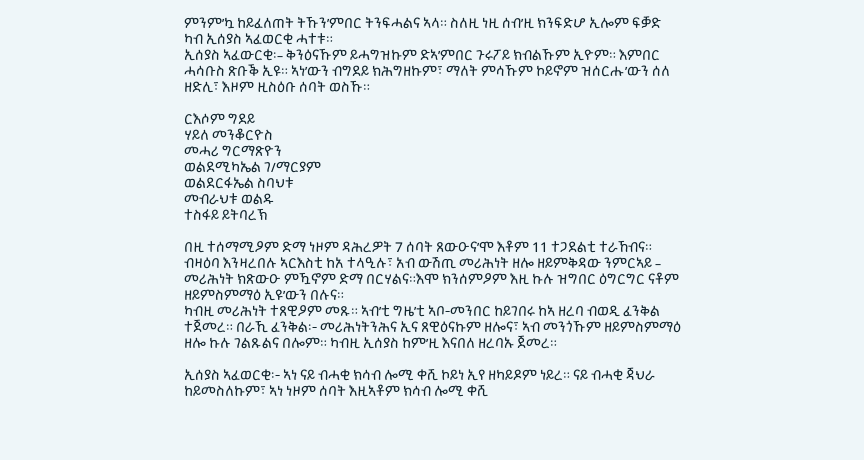ምንም’ኳ ከይፈለጠት ትኹን’ምበር ትንፍሓልና ኣላ። ስለዚ ነዚ ሰብ’ዚ ክንፍድሆ ኢሎም ፍቓድ ካብ ኢሰያስ ኣፈወርቂ ሓተቱ።
ኢሰያስ ኣፈውርቂ፡– ቅንዕናኹም ይሓግዝኩም ድኣ’ምበር ጉሩፖይ ክብልኹም ኢዮም። እምበር ሓሳቡስ ጽቡቕ ኢዩ። ኣነ’ውን ብግደይ ክሕግዘኩም፣ ማለት ምሳኹም ኮይኖም ዝሰርሑ’ውን ሰለ ዘድሊ፣ እዞም ዚስዕቡ ሰባት ወስኹ።

ርእሶም ግደይ
ሃይለ መንቆርዮስ
መሓሪ ግርማጽዮን
ወልደሚካኤል ገ/ማርያም
ወልደርፋኤል ስባህቱ
መብራህቱ ወልዱ
ተስፋይ ይትባረኽ

በዚ ተሰማሚዖም ድማ ነዞም ዳሕረዎት 7 ሰባት ጸውዑና’ሞ እቶም 11 ተጋደልቲ ተራኸብና። ብዛዕባ እንዛረበሉ ኣርእስቲ ከአ ተላዒሉ፣ አብ ውሽጢ መሪሕነት ዘሎ ዘይምቅዳው ንምርኣይ – መሪሕነት ክጽውዑ ምዃኖም ድማ በርሃልና።እሞ ክንሰምዖም እዚ ኩሉ ዝግበር ዕግርግር ናቶም ዘይምስምማዕ ኢዩ’ውን በሉና።
ካብዚ መሪሕነት ተጸዊዖም መጹ። ኣብ’ቲ ግዜ’ቲ ኣቦ-መንበር ከይገበሩ ከኣ ዘረባ ብወዲ ፈንቅል ተጀመረ። በራኺ ፈንቅል፡- መሪሕነትንሕና ኢና ጸዊዕናኩም ዘሎና፣ ኣብ መንጎኹም ዘይምስምማዕ ዘሎ ኩሉ ገልጹልና በሎም። ካብዚ ኢሰያስ ከም’ዚ እናበለ ዘረባኡ ጀመረ።

ኢሰያስ ኣፈወርቂ፡- ኣነ ናይ ብሓቂ ክሳብ ሎሚ ቀሺ ኮይነ ኢየ ዘካይዶም ነይረ። ናይ ብሓቂ ጃህራ ከይመስለኩም፣ ኣነ ነዞም ሰባት እዚኣቶም ክሳብ ሎሚ ቀሺ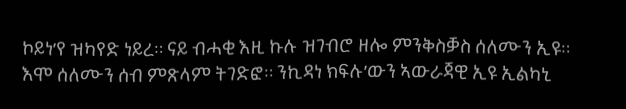ኮይነ’የ ዝካየድ ነይረ። ናይ ብሓቂ እዚ ኩሉ ዝገብሮ ዘሎ ምንቅስቓስ ሰለሙን ኢዩ። እሞ ሰለሙን ሰብ ምጽላም ትገድፎ። ንኪዳነ ክፍሉ’ውን ኣውራጃዊ ኢዩ ኢልካኒ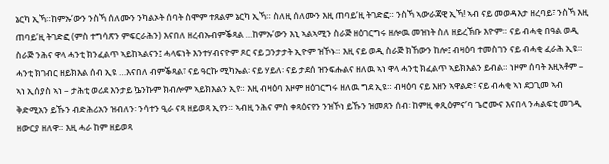ኔርካ ኢኻ።ከምኡ’ውን ንስኻ ሰለሙን ንካልኦት ሰባት ስሞም ተጸልም ኔርካ ኢኻ። ስለዚ ሰለሙን እዚ ጠባይ’ዚ ትገድፎ። ንስኻ ኣውራጃዊ ኢኻ! ኣብ ናይ መወዳእታ ዘረባይ፣ ንስኻ እዚ ጠባይ’ዚ ትገድፎ (ምስ ተግሳጽን ምፍርራሕን) እናበለ ዘረብኡብምቕጻል …ከምኡ’ውን እኒ ኣልኣሚን ስራጅ ዘዕገርግሩ ዘሎዉ መዝነት ስለ ዘይረኽቡ እዮም። ናይ ብሓቂ በዓል ወዲ ስራጅ ንሕና ዋላ ሓንቲ ክንፈልጥ ኣይከኣልናን፤ ሓላፍነት እንተሃብናዮም ጾር ናይ ጋንታታት ኢዮም ዝኾኑ። እዚ ናይ ወዲ ስራጅ ክኸውን ከሎ፤ ብዛዕባ ተመስገን ናይ ብሓቂ ፈራሕ ኢዩ። ሓንቲ ክገብር ዘይክእል ሰብ ኢዩ …እናበለ ብምቕጻል፣ ናይ ዓርኩ ሚካኤል፡ ናይ ሃይለ፡ ናይ ታደሰ ዝንፍሑልና ዘለዉ ኣነ ዋላ ሓንቲ ክፈልጥ ኣይክእልን ይብል። ነዞም ሰባት እዚኣቶም – ኣነ ኢሰያስ ኣነ – ታሕቲ ወሪደ እንታይ ኴንኩም ክብሎም ኣይክእልን ኢየ። እዚ ብዛዕባ እዞም ዘዕገርግሩ ዘለዉ ግደ ኢዩ። ብዛዕባ ናይ እዘን ኣዋልድ፣ ናይ ብሓቂ ኣነ ደጋጊመ ኣብ ቅድሚአን ይኹን ብድሕሪአን ዝብለን፡ ንሳተን ዒራ ናጻ ዘይወጻ ኢየን። ኣብዚ ንሕና ምስ ቀጻዕናየን ንዝኾነ ይኹን ዝመጸን ሰብ፡ ከምዚ ቀጺዕምና’ባ ጌሮሙና እናበላ ንሓልፍቲ መገዲ ዘውርያ ዘለዋ። እዚ ሓራ ከም ዘይወጻ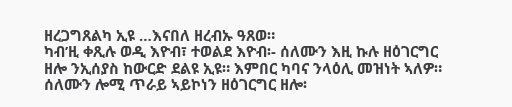ዘረጋግጸልካ ኢዩ …እናበለ ዘረብኡ ዓጸወ።
ካብ’ዚ ቀጺሉ ወዲ እዮብ፣ ተወልደ እዮብ፡- ሰለሙን እዚ ኩሉ ዘዕገርግር ዘሎ ንኢሰያስ ከውርድ ደልዩ ኢዩ። እምበር ካባና ንላዕሊ መዝነት ኣለዎ። ሰለሙን ሎሚ ጥራይ ኣይኮነን ዘዕገርግር ዘሎ፡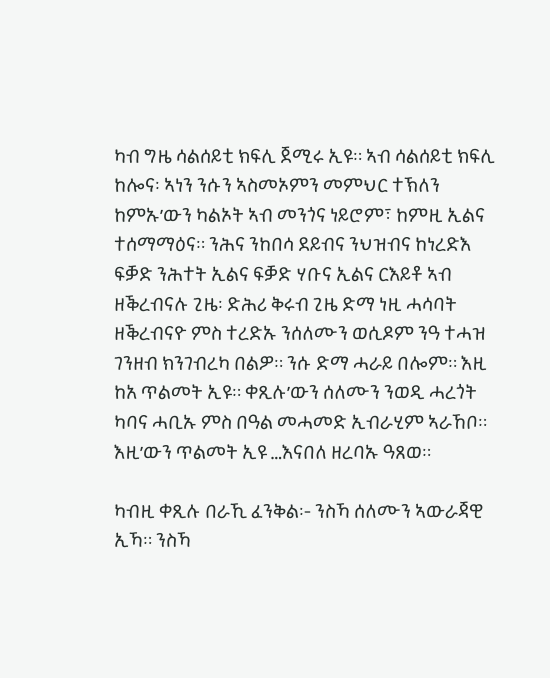ካብ ግዜ ሳልሰይቲ ክፍሊ ጀሚሩ ኢዩ። ኣብ ሳልሰይቲ ክፍሊ ከሎና፡ ኣነን ንሱን ኣስመኦምን መምህር ተኽለን ከምኡ’ውን ካልኦት ኣብ መንጎና ነይሮም፣ ከምዚ ኢልና ተሰማማዕና። ንሕና ንከበሳ ደይብና ንህዝብና ከነረድእ ፍቓድ ንሕተት ኢልና ፍቓድ ሃቡና ኢልና ርእይቶ ኣብ ዘቕረብናሉ ጊዜ፡ ድሕሪ ቅሩብ ጊዜ ድማ ነዚ ሓሳባት ዘቕረብናዮ ምስ ተረድኡ ንሰለሙን ወሲዶም ንዓ ተሓዝ ገንዘብ ክንገብረካ በልዎ። ንሱ ድማ ሓራይ በሎም። እዚ ከአ ጥልመት ኢዩ። ቀጺሉ’ውን ሰለሙን ንወዲ ሓረጎት ካባና ሓቢኡ ምስ በዓል መሓመድ ኢብራሂም ኣራኸቦ። እዚ’ውን ጥልመት ኢዩ …እናበለ ዘረባኡ ዓጸወ።

ካብዚ ቀጺሉ በራኺ ፈንቅል፡- ንስኻ ሰለሙን ኣውራጃዊ ኢኻ። ንስኻ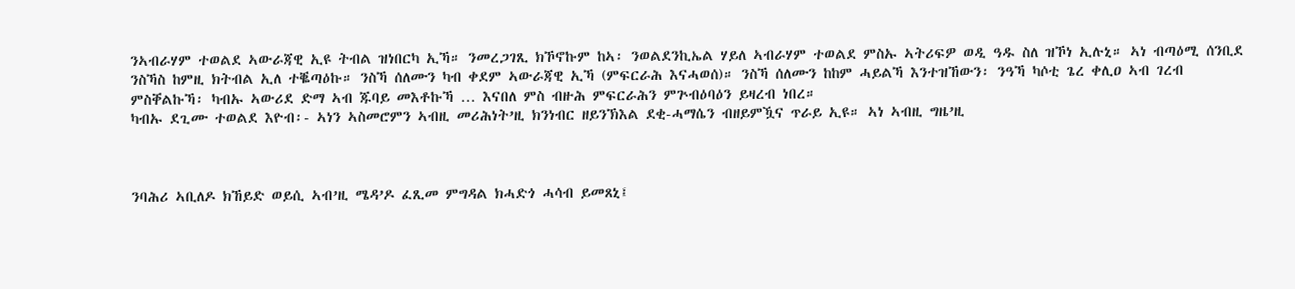ንኣብራሃም ተወልደ ኣውራጃዊ ኢዩ ትብል ዝነበርካ ኢኻ። ንመረጋገጺ ክኾኖኩም ከኣ፡ ንወልደንኪኤል ሃይለ ኣብራሃም ተወልደ ምስኡ ኣትሪፍዎ ወዲ ዓዱ ስለ ዝኾነ ኢሉኒ። ኣነ ብጣዕሚ ሰንቢደ ንስኻስ ከምዚ ክትብል ኢለ ተቘጣዕኩ። ንስኻ ሰለሙን ካብ ቀደም ኣውራጃዊ ኢኻ (ምፍርራሕ እናሓወሰ)። ንስኻ ሰለሙን ከከም ሓይልኻ እንተዝኸውን፡ ንዓኻ ካሶቲ ጌረ ቀሊዐ ኣብ ገረብ ምስቐልኩኻ፡ ካብኡ ኣውሪደ ድማ ኣብ ጁባይ መእቶኩኻ … እናበለ ምስ ብዙሕ ምፍርራሕን ምጕብዕባዕን ይዛረብ ነበረ።
ካብኡ ደጊሙ ተወልደ እዮብ፡- ኣነን ኣስመሮምን ኣብዚ መሪሕነት’ዚ ክንነብር ዘይንኽእል ደቂ-ሓማሴን ብዘይምዃና ጥራይ ኢዩ። ኣነ ኣብዚ ግዜ’ዚ



ንባሕሪ ኣቢለዶ ክኸይድ ወይሲ ኣብ’ዚ ሜዳ’ዶ ፈጺመ ምግዳል ክሓድጎ ሓሳብ ይመጸኒ፤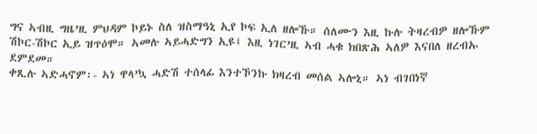ግና ኣብዚ ግዜ’ዚ ምህዳም ኮይኑ ስለ ዝስማዓኒ ኢየ ኮፍ ኢለ ዘሎኹ። ሰለሙን እዚ ኩሉ ትዛረብዎ ዘሎኹም ሽኮር-ሽኮር ኢይ ዝጥዕሞ። ኣመሉ ኣይሓድግን ኢዩ፤ እዚ ነገር’ዚ ኣብ ሓቁ ክበጽሕ ኣለዎ እናበለ ዘረብኡ ደምደመ።
ቀጺሉ ኣድሓኖም፡- ኣነ ዋላ’ኳ ሓድሽ ተሰላፊ እንተኾንኩ ክዛረብ መሰል ኣሎኒ። ኣነ ብገበነኛ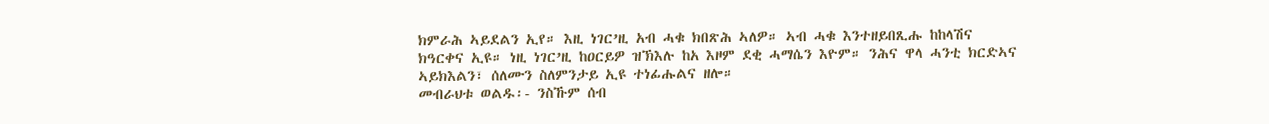ክምራሕ ኣይደልን ኢየ። እዚ ነገር’ዚ አብ ሓቁ ክበጽሕ ኣለዎ። ኣብ ሓቁ እንተዘይበጺሑ ከከላሽና ክዓርቀና ኢዩ። ነዚ ነገር’ዚ ከዐርይዎ ዝኽእሉ ከአ እዞም ደቂ ሓማሴን እዮም። ንሕና ዋላ ሓንቲ ክርድኣና ኣይክእልን፣ ሰለሙን ስለምንታይ ኢዩ ተነፊሑልና ዘሎ።
መብራህቱ ወልዱ፡- ንስኹም ሰብ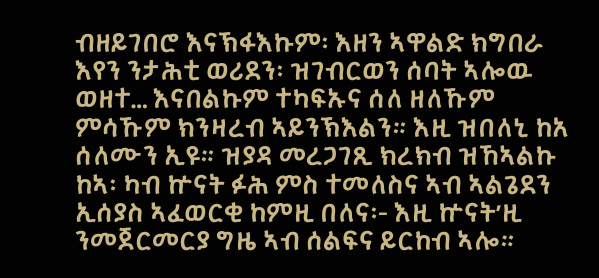ብዘይገበሮ እናኽፋእኩም፡ እዘን ኣዋልድ ክግበራ እየን ንታሕቲ ወሪደን፡ ዝገብርወን ሰባት ኣሎዉ ወዘተ… እናበልኩም ተካፍኡና ሰለ ዘለኹም ምሳኹም ክንዛረብ ኣይንኽእልን። እዚ ዝበለኒ ከአ ሰለሙን ኢዩ። ዝያዳ መረጋገጺ ክረክብ ዝኸኣልኩ ከኣ፡ ካብ ኵናት ፉሕ ምስ ተመለስና ኣብ ኣልጌደን ኢሰያስ ኣፈወርቂ ከምዚ በለና፡- እዚ ኵናት’ዚ ንመጀርመርያ ግዜ ኣብ ሰልፍና ይርከብ ኣሎ።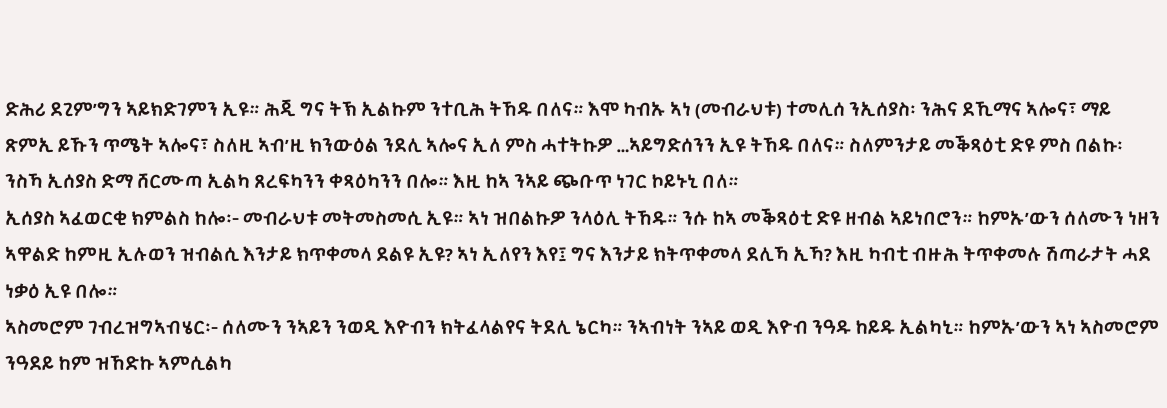ድሕሪ ደጊም’ግን ኣይክድገምን ኢዩ። ሕጂ ግና ትኽ ኢልኩም ንተቢሕ ትኸዱ በለና። እሞ ካብኡ ኣነ (መብራህቱ) ተመሊሰ ንኢሰያስ፡ ንሕና ደኺማና ኣሎና፣ ማይ ጽምኢ ይኹን ጥሜት ኣሎና፣ ስለዚ ኣብ’ዚ ክንውዕል ንደሊ ኣሎና ኢለ ምስ ሓተትኩዎ …ኣይግድሰንን ኢዩ ትኸዱ በለና። ስለምንታይ መቕጻዕቲ ድዩ ምስ በልኩ፡ ንስኻ ኢሰያስ ድማ ሸርሙጣ ኢልካ ጸረፍካንን ቀጻዕካንን በሎ። እዚ ከኣ ንኣይ ጭቡጥ ነገር ኮይኑኒ በለ።
ኢሰያስ ኣፈወርቂ ክምልስ ከሎ፡- መብራህቱ መትመስመሲ ኢዩ። ኣነ ዝበልኩዎ ንላዕሊ ትኸዱ። ንሱ ከኣ መቕጻዕቲ ድዩ ዘብል ኣይነበሮን። ከምኡ’ውን ሰለሙን ነዘን ኣዋልድ ከምዚ ኢሉወን ዝብልሲ እንታይ ክጥቀመላ ደልዩ ኢዩ? ኣነ ኢለየን እየ፤ ግና እንታይ ክትጥቀመላ ደሊኻ ኢኻ? እዚ ካብቲ ብዙሕ ትጥቀመሉ ሽጣራታት ሓደ ነቃዕ ኢዩ በሎ።
ኣስመሮም ገብረዝግኣብሄር፡- ሰለሙን ንኣይን ንወዲ እዮብን ክትፈላልየና ትደሊ ኔርካ። ንኣብነት ንኣይ ወዲ እዮብ ንዓዱ ከይዱ ኢልካኒ። ከምኡ’ውን ኣነ ኣስመሮም ንዓደይ ከም ዝኸድኩ ኣምሲልካ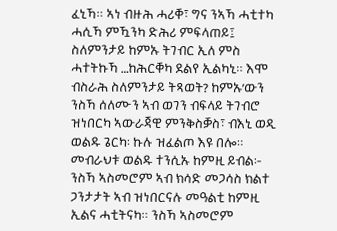ፈኒኻ። ኣነ ብዙሕ ሓሪቐ፣ ግና ንኣኻ ሓቲተካ ሓሲኻ ምዃንካ ድሕሪ ምፍላጠይ፤ ስለምንታይ ከምኡ ትገብር ኢለ ምስ ሓተትኩኻ …ከሕርቐካ ደልየ ኢልካኒ። እሞ ብስራሕ ስለምንታይ ትጻወት? ከምኡ’ውን ንስኻ ሰለሙን ኣብ ወገን ብፍላይ ትገብሮ ዝነበርካ ኣውራጃዊ ምንቅስቓስ፣ ብእኒ ወዲ ወልዱ ጌርካ፡ ኩሉ ዝፈልጦ እዩ በሎ።
መብራህቱ ወልዱ ተንሲኡ ከምዚ ይብል፡- ንስኻ ኣስመሮም ኣብ ክሳድ መጋሳስ ክልተ ጋንታታት ኣብ ዝነበርናሉ መዓልቲ ከምዚ ኢልና ሓቲትናካ። ንስኻ ኣስመሮም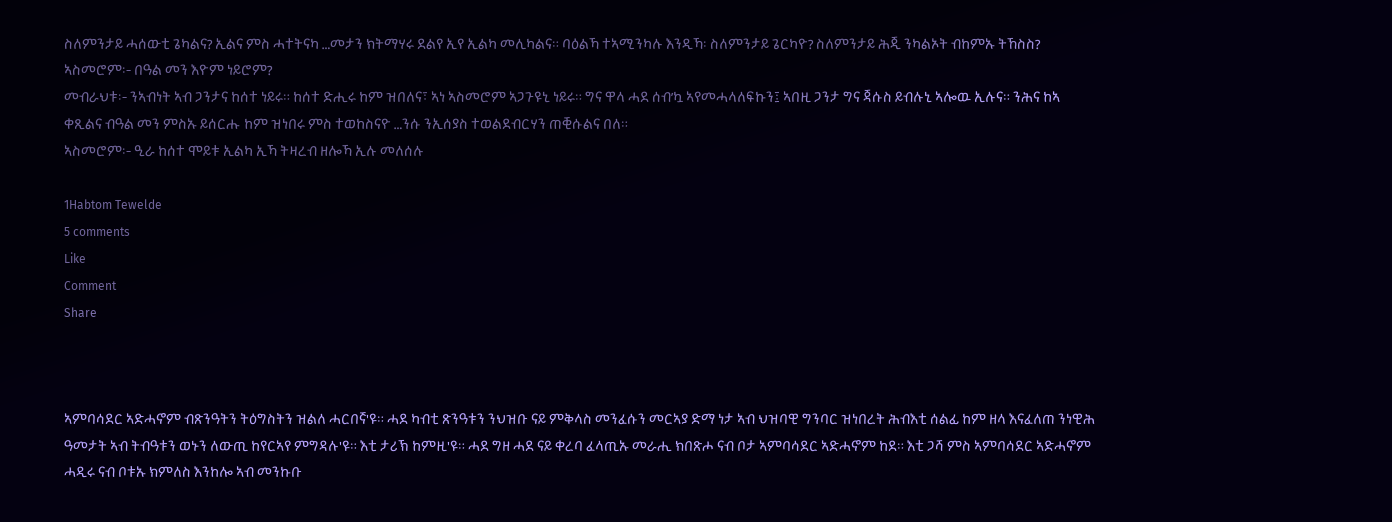ስለምንታይ ሓሰውቲ ጌካልና? ኢልና ምስ ሓተትናካ …መታን ክትማሃሩ ደልየ ኢየ ኢልካ መሊካልና። ባዕልኻ ተኣሚንካሉ እንዲኻ፡ ስለምንታይ ጌርካዮ? ስለምንታይ ሕጂ ንካልኦት ብከምኡ ትኸስስ?
ኣስመሮም፡- በዓል መን እዮም ነይሮም?
መብራህቱ፡- ንኣብነት ኣብ ጋንታና ከሰተ ነይሩ። ከሰተ ድሒሩ ከም ዝበለና፣ ኣነ ኣስመሮም ኣጋጉዩኒ ነይሩ። ግና ዋላ ሓደ ሰብ’ኳ ኣየመሓላለፍኩን፤ ኣበዚ ጋንታ ግና ጃሱስ ይብሉኒ ኣሎዉ ኢሉና። ንሕና ከኣ ቀጺልና ብዓል መን ምስኡ ይሰርሑ ከም ዝነበሩ ምስ ተወከስናዮ …ንሱ ንኢሰያስ ተወልደብርሃን ጠቒሱልና በለ።
ኣስመሮም፡- ዒራ ከሰተ ሞይቱ ኢልካ ኢኻ ትዛረብ ዘሎኻ ኢሉ መለሰሉ

1Habtom Tewelde
5 comments
Like
Comment
Share



ኣምባሳደር ኣድሓኖም ብጽንዓትን ትዕግስትን ዝልለ ሓርበኛ'ዩ። ሓደ ካብቲ ጽንዓቱን ንህዝቡ ናይ ምቅላስ መንፈሱን መርኣያ ድማ ነታ ኣብ ህዝባዊ ግንባር ዝነበረት ሕብእቲ ሰልፊ ከም ዘላ እናፈለጠ ንነዊሕ ዓመታት ኣብ ትብዓቱን ወኑን ለውጢ ከየርኣየ ምግዳሉ'ዩ። እቲ ታሪኽ ከምዚ'ዩ። ሓደ ግዘ ሓደ ናይ ቀረባ ፈላጢኡ መራሒ ክበጽሖ ናብ ቦታ ኣምባሳደር ኣድሓኖም ከደ። እቲ ጋሻ ምስ ኣምባሳደር ኣድሓኖም ሓዲሩ ናብ ቦቱኡ ክምለስ እንከሎ ኣብ መንኩቡ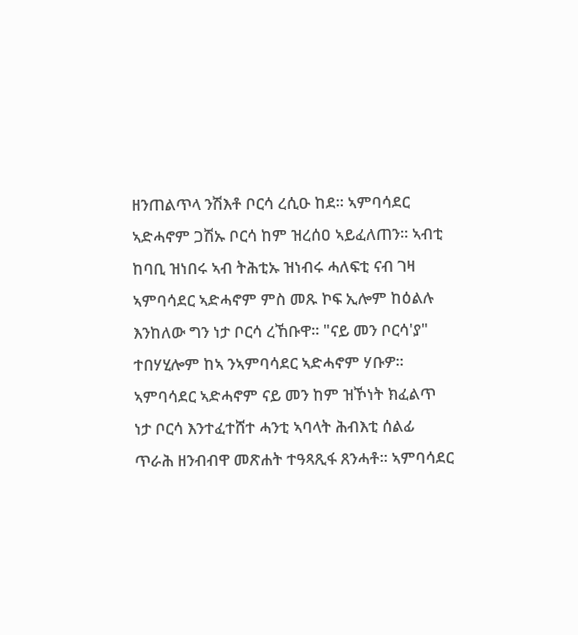ዘንጠልጥላ ንሽእቶ ቦርሳ ረሲዑ ከደ። ኣምባሳደር ኣድሓኖም ጋሽኡ ቦርሳ ከም ዝረሰዐ ኣይፈለጠን። ኣብቲ ከባቢ ዝነበሩ ኣብ ትሕቲኡ ዝነብሩ ሓለፍቲ ናብ ገዛ ኣምባሳደር ኣድሓኖም ምስ መጹ ኮፍ ኢሎም ከዕልሉ እንከለው ግን ነታ ቦርሳ ረኸቡዋ። "ናይ መን ቦርሳ'ያ" ተበሃሂሎም ከኣ ንኣምባሳደር ኣድሓኖም ሃቡዎ። ኣምባሳደር ኣድሓኖም ናይ መን ከም ዝኾነት ክፈልጥ ነታ ቦርሳ እንተፈተሸተ ሓንቲ ኣባላት ሕብእቲ ሰልፊ ጥራሕ ዘንብብዋ መጽሐት ተዓጻጺፋ ጸንሓቶ። ኣምባሳደር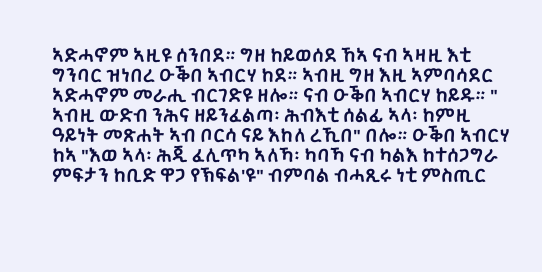ኣድሓኖም ኣዚዩ ሰንበደ። ግዘ ከይወሰደ ኸኣ ናብ ኣዛዚ እቲ ግንባር ዝነበረ ዑቕበ ኣብርሃ ከደ። ኣብዚ ግዘ እዚ ኣምባሳደር ኣድሓኖም መራሒ ብርገድዩ ዘሎ። ናብ ዑቕበ ኣብርሃ ከይዱ። " ኣብዚ ውድብ ንሕና ዘይንፈልጣ፡ ሕብእቲ ሰልፊ ኣላ፡ ከምዚ ዓይነት መጽሐት ኣብ ቦርሳ ናይ እከለ ረኺበ" በሎ። ዑቕበ ኣብርሃ ከኣ "እወ ኣላ፡ ሕጂ ፈሊጥካ ኣለኻ፡ ካባኻ ናብ ካልእ ከተሰጋግራ ምፍታን ከቢድ ዋጋ የኽፍል'ዩ" ብምባል ብሓጺሩ ነቲ ምስጢር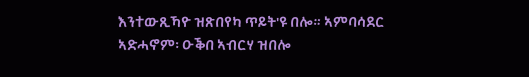እንተውጺኻዮ ዝጽበየካ ጥይት'ዩ በሎ። ኣምባሳደር ኣድሓኖም፡ ዑቕበ ኣብርሃ ዝበሎ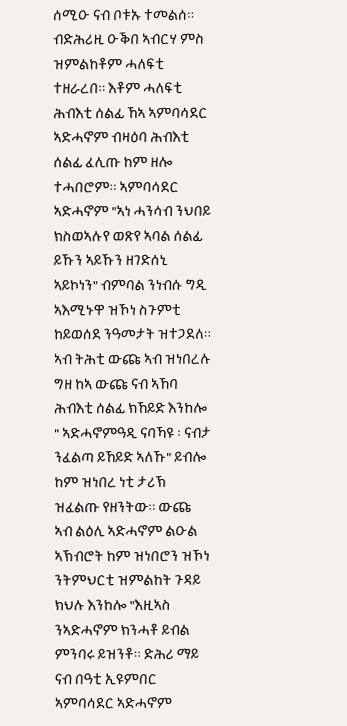ሰሚዑ ናብ ቦቱኡ ተመልሰ። ብድሕሪዚ ዑቕበ ኣብርሃ ምስ ዝምልከቶም ሓለፍቲ ተዘራረበ። እቶም ሓለፍቲ ሕብእቲ ሰልፊ ኸኣ ኣምባሳደር ኣድሓኖም ብዛዕባ ሕብእቲ ሰልፊ ፈሊጡ ከም ዘሎ ተሓበሮም። ኣምባሳደር ኣድሓኖም "ኣነ ሓንሳብ ንህበይ ክስወኣሉየ ወጽየ ኣባል ሰልፊ ይኹን ኣይኹን ዘገድሰኒ ኣይኮነን" ብምባል ንነብሱ ግዲ ኣእሚኑዋ ዝኾነ ስጉምቲ ከይወሰደ ንዓመታት ዝተጋደለ። ኣብ ትሕቲ ውጩ ኣብ ዝነበረሉ ግዘ ከኣ ውጩ ናብ ኣኸባ ሕብእቲ ሰልፊ ክኸይድ እንከሎ " ኣድሓኖምዓዲ ናባኻዩ ፡ ናብታ ንፈልጣ ይኸይድ ኣለኹ" ይብሎ ከም ዝነበረ ነቲ ታሪኽ ዝፈልጡ የዘንትው። ውጩ ኣብ ልዕሊ ኣድሓኖም ልዑል ኣኽብሮት ከም ዝነበሮን ዝኾነ ንትምህርቲ ዝምልከት ጉዳይ ክህሉ እንከሎ "እዚኣስ ንኣድሓኖም ክንሓቶ ይብል ምንባሩ ይዝንቶ። ድሕሪ ማይ ናብ በዓቲ ኢዩምበር ኣምባሳደር ኣድሓኖም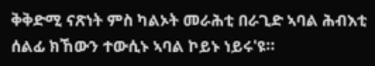ቅቅድሚ ናጽነት ምስ ካልኦት መራሕቲ በራጊድ ኣባል ሕብእቲ ሰልፊ ክኸውን ተውሲኑ ኣባል ኮይኑ ነይሩ'ዩ።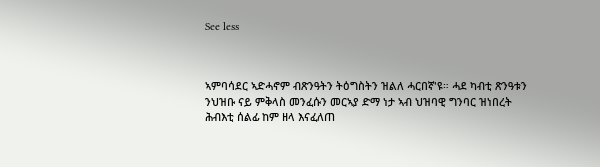See less



ኣምባሳደር ኣድሓኖም ብጽንዓትን ትዕግስትን ዝልለ ሓርበኛ'ዩ። ሓደ ካብቲ ጽንዓቱን ንህዝቡ ናይ ምቅላስ መንፈሱን መርኣያ ድማ ነታ ኣብ ህዝባዊ ግንባር ዝነበረት ሕብእቲ ሰልፊ ከም ዘላ እናፈለጠ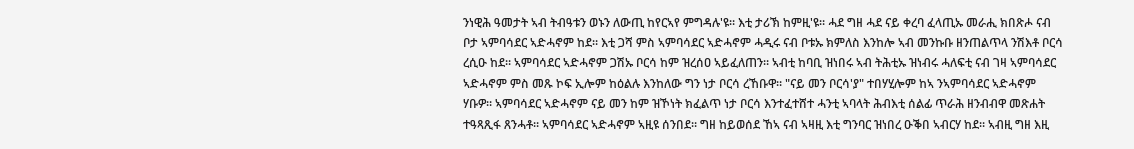ንነዊሕ ዓመታት ኣብ ትብዓቱን ወኑን ለውጢ ከየርኣየ ምግዳሉ'ዩ። እቲ ታሪኽ ከምዚ'ዩ። ሓደ ግዘ ሓደ ናይ ቀረባ ፈላጢኡ መራሒ ክበጽሖ ናብ ቦታ ኣምባሳደር ኣድሓኖም ከደ። እቲ ጋሻ ምስ ኣምባሳደር ኣድሓኖም ሓዲሩ ናብ ቦቱኡ ክምለስ እንከሎ ኣብ መንኩቡ ዘንጠልጥላ ንሽእቶ ቦርሳ ረሲዑ ከደ። ኣምባሳደር ኣድሓኖም ጋሽኡ ቦርሳ ከም ዝረሰዐ ኣይፈለጠን። ኣብቲ ከባቢ ዝነበሩ ኣብ ትሕቲኡ ዝነብሩ ሓለፍቲ ናብ ገዛ ኣምባሳደር ኣድሓኖም ምስ መጹ ኮፍ ኢሎም ከዕልሉ እንከለው ግን ነታ ቦርሳ ረኸቡዋ። "ናይ መን ቦርሳ'ያ" ተበሃሂሎም ከኣ ንኣምባሳደር ኣድሓኖም ሃቡዎ። ኣምባሳደር ኣድሓኖም ናይ መን ከም ዝኾነት ክፈልጥ ነታ ቦርሳ እንተፈተሸተ ሓንቲ ኣባላት ሕብእቲ ሰልፊ ጥራሕ ዘንብብዋ መጽሐት ተዓጻጺፋ ጸንሓቶ። ኣምባሳደር ኣድሓኖም ኣዚዩ ሰንበደ። ግዘ ከይወሰደ ኸኣ ናብ ኣዛዚ እቲ ግንባር ዝነበረ ዑቕበ ኣብርሃ ከደ። ኣብዚ ግዘ እዚ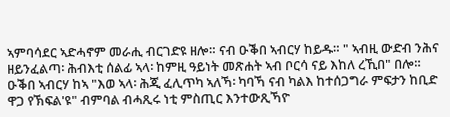ኣምባሳደር ኣድሓኖም መራሒ ብርገድዩ ዘሎ። ናብ ዑቕበ ኣብርሃ ከይዱ። " ኣብዚ ውድብ ንሕና ዘይንፈልጣ፡ ሕብእቲ ሰልፊ ኣላ፡ ከምዚ ዓይነት መጽሐት ኣብ ቦርሳ ናይ እከለ ረኺበ" በሎ። ዑቕበ ኣብርሃ ከኣ "እወ ኣላ፡ ሕጂ ፈሊጥካ ኣለኻ፡ ካባኻ ናብ ካልእ ከተሰጋግራ ምፍታን ከቢድ ዋጋ የኽፍል'ዩ" ብምባል ብሓጺሩ ነቲ ምስጢር እንተውጺኻዮ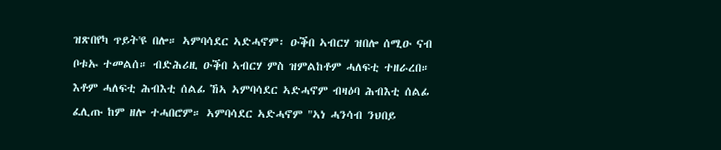ዝጽበየካ ጥይት'ዩ በሎ። ኣምባሳደር ኣድሓኖም፡ ዑቕበ ኣብርሃ ዝበሎ ሰሚዑ ናብ ቦቱኡ ተመልሰ። ብድሕሪዚ ዑቕበ ኣብርሃ ምስ ዝምልከቶም ሓለፍቲ ተዘራረበ። እቶም ሓለፍቲ ሕብእቲ ሰልፊ ኸኣ ኣምባሳደር ኣድሓኖም ብዛዕባ ሕብእቲ ሰልፊ ፈሊጡ ከም ዘሎ ተሓበሮም። ኣምባሳደር ኣድሓኖም "ኣነ ሓንሳብ ንህበይ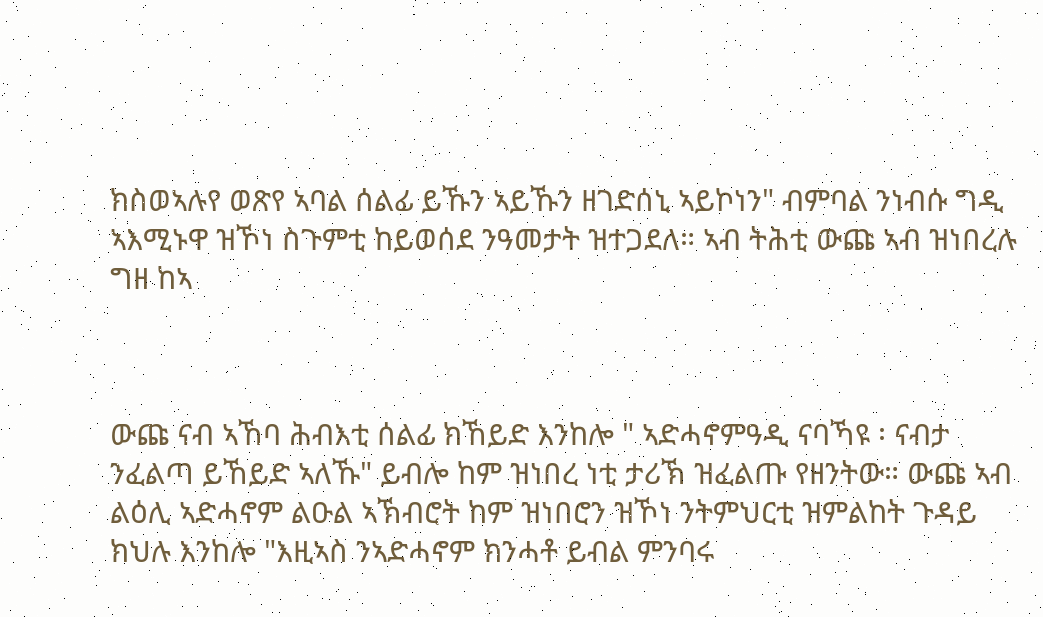ክስወኣሉየ ወጽየ ኣባል ሰልፊ ይኹን ኣይኹን ዘገድሰኒ ኣይኮነን" ብምባል ንነብሱ ግዲ ኣእሚኑዋ ዝኾነ ስጉምቲ ከይወሰደ ንዓመታት ዝተጋደለ። ኣብ ትሕቲ ውጩ ኣብ ዝነበረሉ ግዘ ከኣ



ውጩ ናብ ኣኸባ ሕብእቲ ሰልፊ ክኸይድ እንከሎ " ኣድሓኖምዓዲ ናባኻዩ ፡ ናብታ ንፈልጣ ይኸይድ ኣለኹ" ይብሎ ከም ዝነበረ ነቲ ታሪኽ ዝፈልጡ የዘንትው። ውጩ ኣብ ልዕሊ ኣድሓኖም ልዑል ኣኽብሮት ከም ዝነበሮን ዝኾነ ንትምህርቲ ዝምልከት ጉዳይ ክህሉ እንከሎ "እዚኣስ ንኣድሓኖም ክንሓቶ ይብል ምንባሩ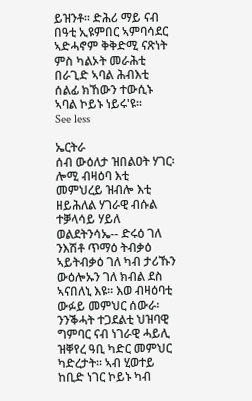ይዝንቶ። ድሕሪ ማይ ናብ በዓቲ ኢዩምበር ኣምባሳደር ኣድሓኖም ቅቅድሚ ናጽነት ምስ ካልኦት መራሕቲ በራጊድ ኣባል ሕብእቲ ሰልፊ ክኸውን ተውሲኑ ኣባል ኮይኑ ነይሩ'ዩ።
See less

ኤርትራ
ሰብ ውዕለታ ዝበልዐት ሃገር፡ሎሚ ብዛዕባ እቲ መምህረይ ዝብሎ እቲ ዘይሕለል ሃገራዊ ብሱል ተቓላሳይ ሃይለ ወልደትንሳኤ-- ድሩዕ ገለ ንእሽቶ ጥማዕ ትብቃዕ ኣይትብቃዕ ገለ ካብ ታሪኹን ውዕሎኡን ገለ ክብል ደስ ኣናበለኒ እዩ። እወ ብዛዕባቲ ውፉይ መምህር ሰውራ፡ ንንቕሓት ተጋደልቲ ህዝባዊ ግምባር ናብ ነገራዊ ሓይሊ ዝቐየረ ዓቢ ካድር መምህር ካድረታት። ኣብ ሂወተይ ከቢድ ነገር ኮይኑ ካብ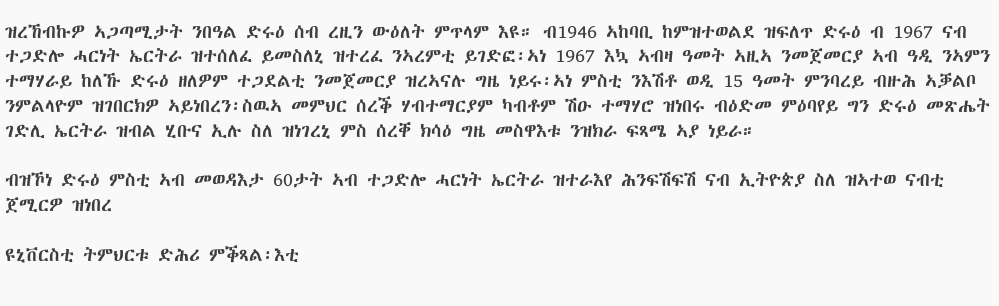ዝረኸብኩዎ ኣጋጣሚታት ንበዓል ድሩዕ ሰብ ረዚን ውዕለት ምጥላም እዩ። ብ1946 ኣከባቢ ከምዝተወልደ ዝፍለጥ ድሩዕ ብ 1967 ናብ ተጋድሎ ሓርነት ኤርትራ ዝተሰለፈ ይመስለኒ ዝተረፈ ንኣረምቲ ይገድፎ፡ኣነ 1967 እኳ ኣብዛ ዓመት ኣዚኣ ንመጀመርያ ኣብ ዓዲ ንኣምን ተማሃራይ ከለኹ ድሩዕ ዘለዎም ተጋደልቲ ንመጀመርያ ዝረኣናሉ ግዜ ነይሩ፡ኣነ ምስቲ ንእሽቶ ወዲ 15 ዓመት ምንባረይ ብዙሕ ኣቓልቦ ንምልላዮም ዝገበርክዎ ኣይነበረን፡ስዉኣ መምህር ሰረቕ ሃብተማርያም ካብቶም ሽዑ ተማሃሮ ዝነበሩ ብዕድመ ምዕባየይ ግን ድሩዕ መጽሔት ገድሊ ኤርትራ ዝብል ሂቡና ኢሉ ስለ ዝነገረኒ ምስ ሰረቐ ክሳዕ ግዜ መስዋእቱ ንዝክራ ፍጻሜ ኣያ ነይራ።

ብዝኾነ ድሩዕ ምስቲ ኣብ መወዳእታ 60ታት ኣብ ተጋድሎ ሓርነት ኤርትራ ዝተራእየ ሕንፍሽፍሽ ናብ ኢትዮጵያ ስለ ዝኣተወ ናብቲ ጀሚርዎ ዝነበረ

ዩኒቨርስቲ ትምህርቱ ድሕሪ ምቕጻል፡እቲ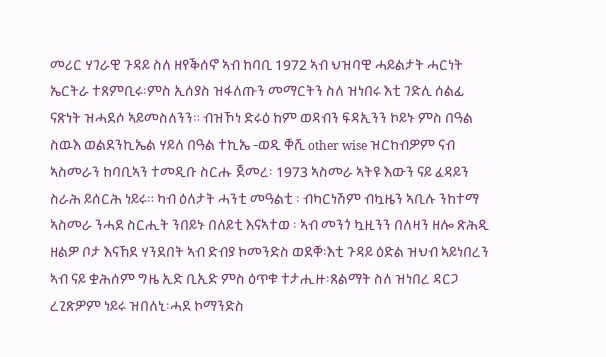መሪር ሃገራዊ ጉዳይ ስለ ዘየቕሰኖ ኣብ ከባቢ 1972 ኣብ ህዝባዊ ሓይልታት ሓርነት ኤርትራ ተጸምቢሩ፡ምስ ኢሰያስ ዝፋለጡን መማርትን ስለ ዝነበሩ እቲ ገድሊ ሰልፊ ናጽነት ዝሓደሶ ኣይመስለንን። ብዝኾነ ድሩዕ ከም ወዳብን ፍዳኢንን ኮይኑ ምስ በዓል ስዉእ ወልደንኪኤል ሃይለ በዓል ተኪኤ -ወዲ ቐሺ other wise ዝርከብዎም ናብ ኣስመራን ከባቢኣን ተመዲቡ ስርሑ ጀመረ፡ 1973 ኣስመራ ኣትዩ እውን ናይ ፈዳይን ስራሕ ይሰርሕ ነይሩ። ካብ ዕለታት ሓንቲ መዓልቲ ፡ ብካርነሽም ብኳዜን ኣቢሉ ንከተማ ኣስመራ ንሓደ ስርሒት ንበይኑ በለይቲ እናኣተወ ፡ ኣብ መንጎ ኳዚንን በለዛን ዘሎ ጽሕዲ ዘልዎ ቦታ እናኸደ ሃንደበት ኣብ ድብያ ኮመንድስ ወደቐ፡እቲ ጉዳይ ዕድል ዝህብ ኣይነበረን ኣብ ናይ ቋሕሰም ግዜ ኢድ ቢኢድ ምስ ዕጥቁ ተታሒዙ፡ጸልማት ስለ ዝነበረ ዳርጋ ረጊጽዎም ነይሩ ዝበለኒ፡ሓደ ኮማንድስ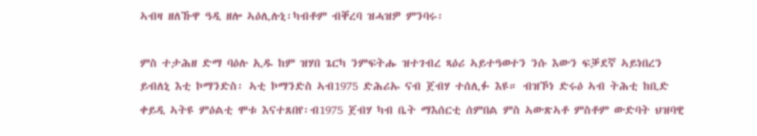ኣብዛ ዘለኹዋ ዓዲ ዘሎ ኣዕሊሉኒ፡ካብቶም ብቐረባ ዝሓዝዎ ምንባሩ፡

ምስ ተታሕዘ ድማ ባዕሉ ኢዱ ከም ዝሃበ ጌርካ ንምፍትሑ ዝተገብረ ጻዕሪ ኣይተዓወተን ንሱ እውን ፍቓደኛ ኣይነበረን ይብለኒ እቲ ኮማንድስ፡ ኣቲ ኮማንድስ ኣብ1975 ድሕሪኡ ናብ ጀብሃ ተሰሊፉ እዩ። ብዝኾነ ድሩዕ ኣብ ትሕቲ ከቢድ ቀይዲ ኣትዩ ምዕልቲ ሞቱ እናተጸበየ፡ብ1975 ጀብሃ ካብ ቤት ማእሰርቲ ሰምበል ምስ ኣውጽኣቶ ምስቶም ውድባት ህዝባዊ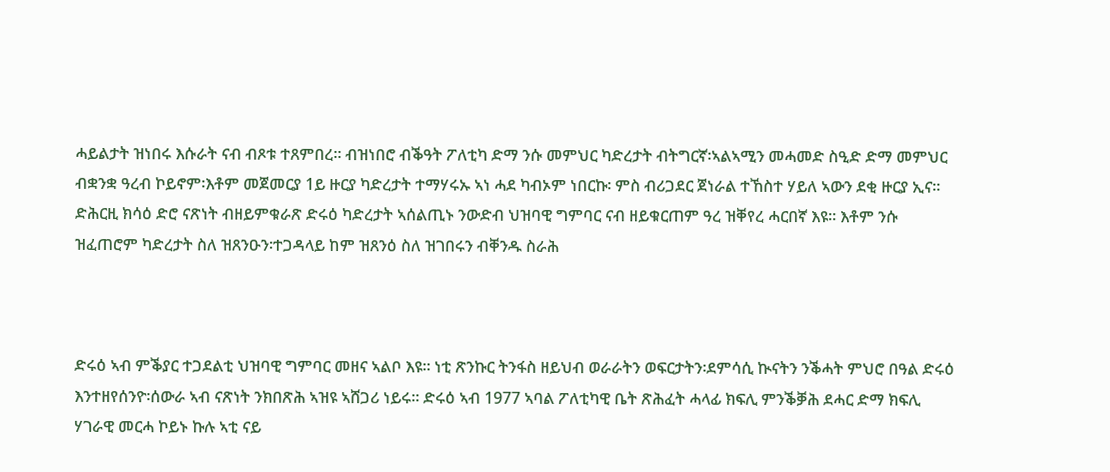ሓይልታት ዝነበሩ እሱራት ናብ ብጾቱ ተጸምበረ። ብዝነበሮ ብቕዓት ፖለቲካ ድማ ንሱ መምህር ካድረታት ብትግርኛ፡ኣልኣሚን መሓመድ ስዒድ ድማ መምህር ብቋንቋ ዓረብ ኮይኖም፡እቶም መጀመርያ 1ይ ዙርያ ካድረታት ተማሃሩኡ ኣነ ሓደ ካብኦም ነበርኩ፡ ምስ ብሪጋደር ጀነራል ተኸስተ ሃይለ ኣውን ደቂ ዙርያ ኢና፡፡ድሕርዚ ክሳዕ ድሮ ናጽነት ብዘይምቁራጽ ድሩዕ ካድረታት ኣሰልጢኑ ንውድብ ህዝባዊ ግምባር ናብ ዘይቁርጠም ዓረ ዝቐየረ ሓርበኛ እዩ። እቶም ንሱ ዝፈጠሮም ካድረታት ስለ ዝጸንዑን፡ተጋዳላይ ከም ዝጸንዕ ስለ ዝገበሩን ብቐንዱ ስራሕ



ድሩዕ ኣብ ምቕያር ተጋደልቲ ህዝባዊ ግምባር መዘና ኣልቦ እዩ። ነቲ ጽንኩር ትንፋስ ዘይህብ ወራራትን ወፍርታትን፡ደምሳሲ ኲናትን ንቕሓት ምህሮ በዓል ድሩዕ እንተዘየሰንዮ፡ሰውራ ኣብ ናጽነት ንክበጽሕ ኣዝዩ ኣሸጋሪ ነይሩ። ድሩዕ ኣብ 1977 ኣባል ፖለቲካዊ ቤት ጽሕፈት ሓላፊ ክፍሊ ምንቕቓሕ ደሓር ድማ ክፍሊ ሃገራዊ መርሓ ኮይኑ ኩሉ ኣቲ ናይ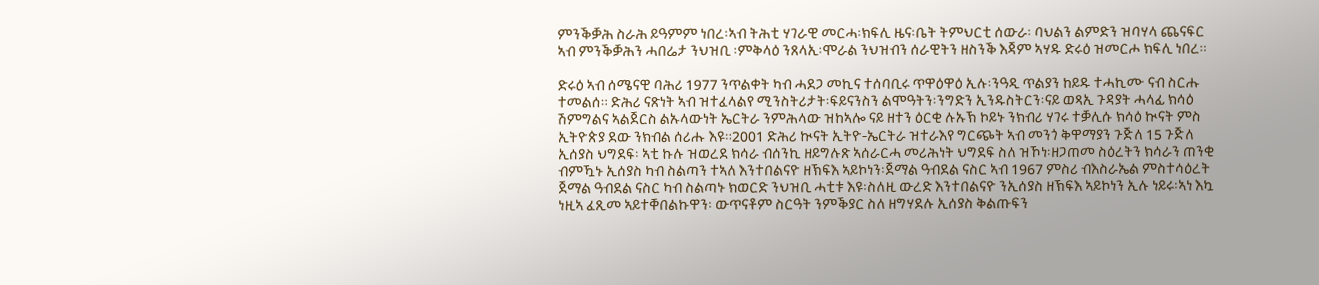ምንቕቓሕ ስራሕ ይዓምም ነበረ፡ኣብ ትሕቲ ሃገራዊ መርሓ፡ክፍሊ ዜና፡ቤት ትምህርቲ ሰውራ፡ ባህልን ልምድን ዝባሃላ ጨናፍር ኣብ ምንቕቓሕን ሓበሬታ ንህዝቢ ፡ምቅላዕ ንጸላኢ፡ሞራል ንህዝብን ሰራዊትን ዘስንቕ እጃም ኣሃዱ ድሩዕ ዝመርሖ ክፍሊ ነበረ።

ድሩዕ ኣብ ሰሜናዊ ባሕሪ 1977 ንጥልቀት ካብ ሓደጋ መኪና ተሰባቢሩ ጥዋዕዋዕ ኢሉ፡ንዓዲ ጥልያን ከይዱ ተሓኪሙ ናብ ስርሑ ተመልሰ። ድሕሪ ናጽነት ኣብ ዝተፈላልየ ሚንስትሪታት፡ፍይናንስን ልሞዓትን፡ንግድን ኢንዱስትርን፡ናይ ወጻኢ ጉዳያት ሓላፊ ክሳዕ ሽምግልና ኣልጀርስ ልኡላውነት ኤርትራ ንምሕላው ዝከኣሎ ናይ ዘተን ዕርቂ ሉኡኽ ኮይኑ ንክብሪ ሃገሩ ተቓሊሱ ክሳዕ ኲናት ምስ ኢትዮጵያ ደው ንክብል ሰሪሑ እዩ።2001 ድሕሪ ኲናት ኢትዮ-ኤርትራ ዝተራእየ ግርጭት ኣብ መንጎ ቅዋማያን ጉጅለ 15 ጉጅለ ኢሰያስ ህግደፍ፡ ኣቲ ኩሉ ዝወረደ ክሳራ ብሰንኪ ዘይግሉጽ ኣሰራርሓ መሪሕነት ህግደፍ ስለ ዝኾነ፡ዘጋጠመ ስዕረትን ክሳራን ጠንቂ ብምዃኑ ኢሰያስ ካብ ስልጣን ተኣለ እንተበልናዮ ዘኽፍእ ኣይኮነን፡ጀማል ዓብደል ናስር ኣብ 1967 ምስሪ ብእስራኤል ምስተሳዕረት ጀማል ዓብደል ናስር ካብ ስልጣኑ ክወርድ ንህዝቢ ሓቲቱ እዩ፡ስለዚ ውረድ እንተበልናዮ ንኢሰያስ ዘኽፍእ ኣይኮነን ኢሉ ነይሩ፡ኣነ እኳ ነዚኣ ፈጺመ ኣይተቐበልኩዋን፡ ውጥናቶም ስርዓት ንምቕያር ስለ ዘግሃደሉ ኢሰያስ ቅልጡፍን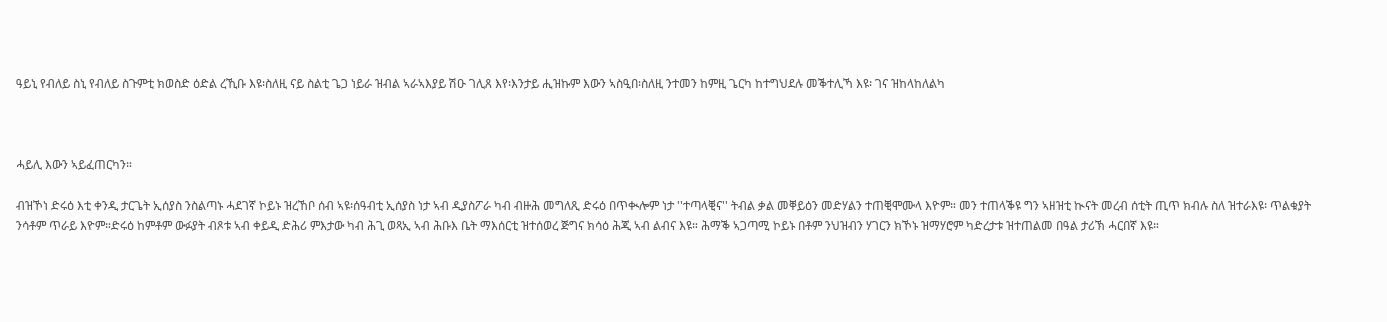ዓይኒ የብለይ ስኒ የብለይ ስጉምቲ ክወስድ ዕድል ረኺቡ እዩ፡ስለዚ ናይ ስልቲ ጌጋ ነይራ ዝብል ኣራኣእያይ ሽዑ ገሊጸ እየ፡እንታይ ሒዝኩም እውን ኣስዒበ፡ስለዚ ንተመን ከምዚ ጌርካ ከተግህደሉ መቕተሊኻ እዩ፡ ገና ዝከላከለልካ



ሓይሊ እውን ኣይፈጠርካን።

ብዝኾነ ድሩዕ እቲ ቀንዲ ታርጌት ኢሰያስ ንስልጣኑ ሓደገኛ ኮይኑ ዝረኸቦ ሰብ ኣዩ፡ሰዓብቲ ኢሰያስ ነታ ኣብ ዲያስፖራ ካብ ብዙሕ መግለጺ ድሩዕ በጥቊሎም ነታ ''ተጣላቒና'' ትብል ቃል መቐይዕን መድሃልን ተጠቒሞሙላ እዮም። መን ተጠላቕዩ ግን ኣዘዝቲ ኲናት መረብ ሰቲት ጢጥ ክብሉ ስለ ዝተራእዩ፡ ጥልቁያት ንሳቶም ጥራይ እዮም።ድሩዕ ከምቶም ውፉያት ብጾቱ ኣብ ቀይዲ ድሕሪ ምእታው ካብ ሕጊ ወጻኢ ኣብ ሕቡእ ቤት ማእሰርቲ ዝተሰወረ ጅግና ክሳዕ ሕጂ ኣብ ልብና እዩ። ሕማቕ ኣጋጣሚ ኮይኑ በቶም ንህዝብን ሃገርን ክኾኑ ዝማሃሮም ካድረታቱ ዝተጠልመ በዓል ታሪኽ ሓርበኛ እዩ።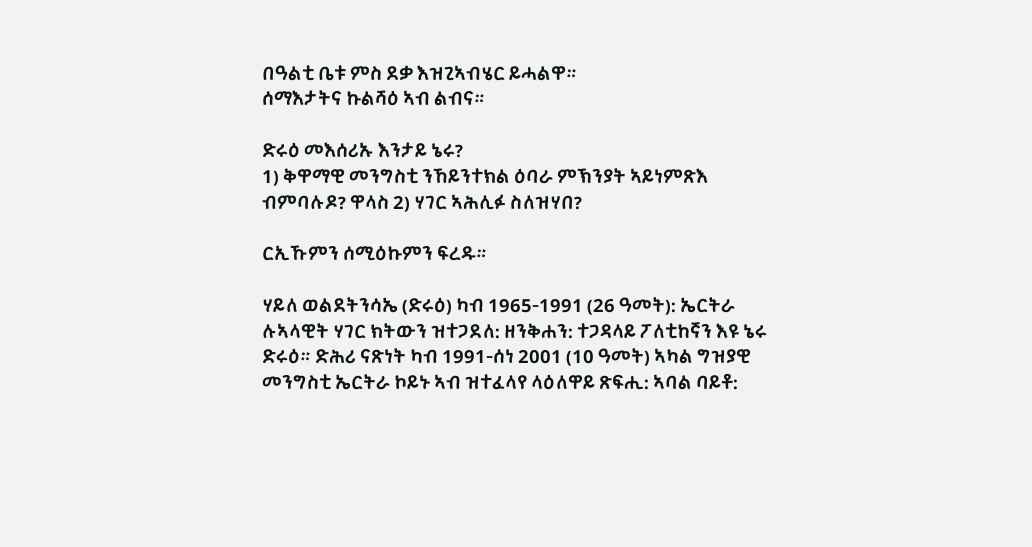በዓልቲ ቤቱ ምስ ደቃ እዝጊኣብሄር ይሓልዋ።
ሰማእታትና ኩልሻዕ ኣብ ልብና።

ድሩዕ መእሰሪኡ እንታይ ኔሩ?
1) ቅዋማዊ መንግስቲ ንኸይንተክል ዕባራ ምኽንያት ኣይነምጽእ ብምባሉዶ? ዋላስ 2) ሃገር ኣሕሊፉ ስለዝሃበ?

ርኢኹምን ሰሚዕኩምን ፍረዱ።

ሃይለ ወልደትንሳኤ (ድሩዕ) ካብ 1965-1991 (26 ዓመት): ኤርትራ ሉኣላዊት ሃገር ክትውን ዝተጋደለ: ዘንቅሐን: ተጋዳላይ ፖለቲከኛን እዩ ኔሩ ድሩዕ። ድሕሪ ናጽነት ካብ 1991-ሰነ 2001 (10 ዓመት) ኣካል ግዝያዊ መንግስቲ ኤርትራ ኮይኑ ኣብ ዝተፈላየ ላዕለዋይ ጽፍሒ: ኣባል ባይቶ: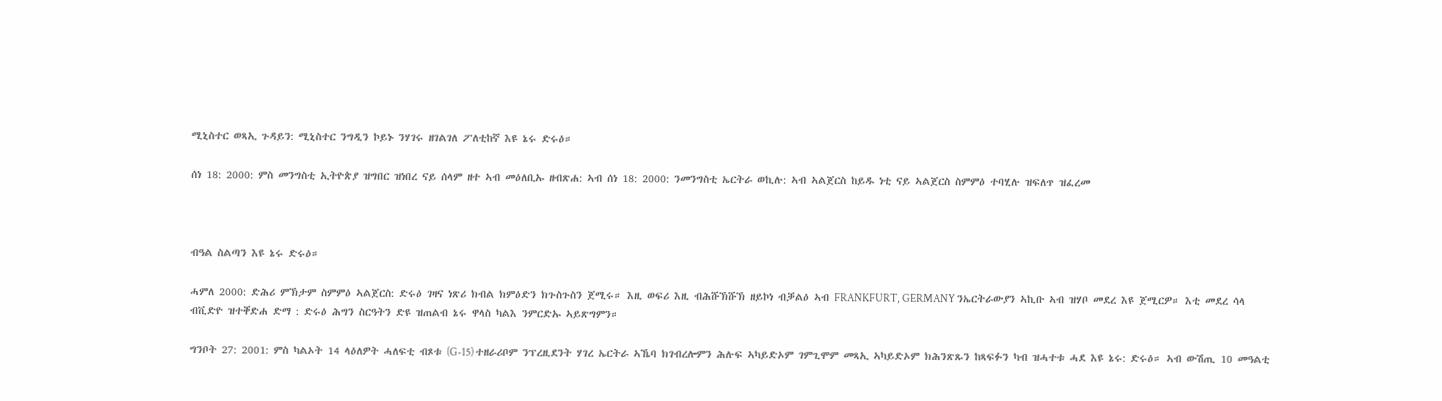ሚኒስተር ወጻኢ ጉዳይን: ሚኒስተር ንግዲን ኮይኑ ንሃገሩ ዘገልገለ ፖለቲከኛ እዩ ኔሩ ድሩዕ።

ሰነ 18: 2000: ምስ መንግስቲ ኢትዮጵያ ዝግበር ዝነበረ ናይ ሰላም ዘተ ኣብ መዕለቢኡ ዘብጽሐ: ኣብ ሰነ 18: 2000: ንመንግስቲ ኤርትራ ወኪሉ: ኣብ ኣልጀርስ ከይዱ ነቲ ናይ ኣልጀርስ ስምምዕ ተባሂሉ ዝፍለጥ ዝፈረመ



ብዓል ስልጣን እዩ ኔሩ ድሩዕ።

ሓምለ 2000: ድሕሪ ምኽታም ስምምዕ ኣልጀርስ: ድሩዕ ገዛና ነጽሪ ክብል ክምዕድን ክጉስጉስን ጀሚሩ። እዚ ወፍሪ እዚ ብሕሹኽሹኽ ዘይኮነ ብቓልዕ ኣብ FRANKFURT, GERMANY ንኤርትራውያን ኣኪቡ ኣብ ዝሃቦ መደረ እዩ ጀሚርዎ። እቲ መደረ ሳላ ብቪድዮ ዝተቐድሐ ድማ : ድሩዕ ሕግን ስርዓትን ድዩ ዝጠልብ ኔሩ ዋላስ ካልእ ንምርድኡ ኣይጽግምን።

ግንቦት 27: 2001: ምስ ካልኦት 14 ላዕለዎት ሓለፍቲ ብጾቱ (G-15) ተዘራሪቦም ንፕረዚደንት ሃገረ ኤርትራ ኣኼባ ክገብረሎምን ሕሉፍ ኣካይድኦም ገምጊሞም መጻኢ ኣካይድኦም ክሕንጽጹን ከጻፍፉን ካብ ዝሓተቱ ሓደ እዩ ኔሩ: ድሩዕ። ኣብ ውሽጢ 10 መዓልቲ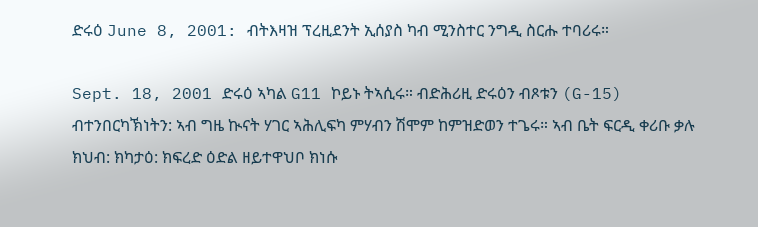ድሩዕ June 8, 2001: ብትእዛዝ ፕረዚደንት ኢሰያስ ካብ ሚንስተር ንግዲ ስርሑ ተባሪሩ።

Sept. 18, 2001 ድሩዕ ኣካል G11 ኮይኑ ትኣሲሩ። ብድሕሪዚ ድሩዕን ብጾቱን (G-15) ብተንበርካኽነትን: ኣብ ግዜ ኲናት ሃገር ኣሕሊፍካ ምሃብን ሽሞም ከምዝድወን ተጌሩ። ኣብ ቤት ፍርዲ ቀሪቡ ቃሉ ክህብ: ክካታዕ: ክፍረድ ዕድል ዘይተዋህቦ ክነሱ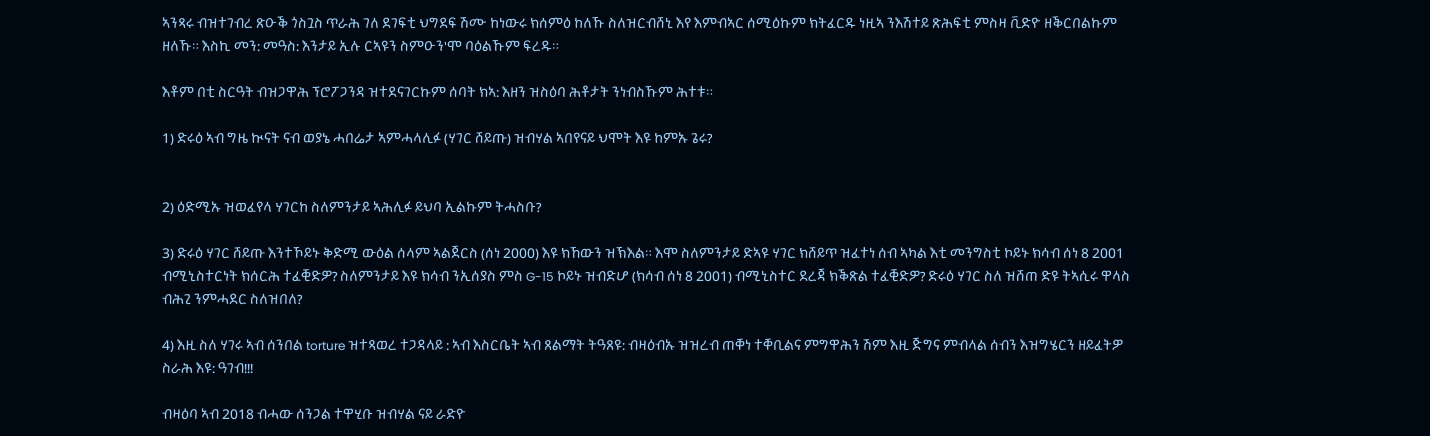ኣንጻሩ ብዝተገብረ ጽዑቕ ጎስጓስ ጥራሕ ገለ ደገፍቲ ህግደፍ ሽሙ ከነውሩ ክሰምዕ ከለኹ ስለዝርብሸኒ እየ እምብኣር ሰሚዕኩም ክትፈርዱ ነዚኣ ንእሽተይ ጽሕፍቲ ምስዛ ቪድዮ ዘቕርበልኩም ዘለኹ። እስኪ መን: መዓስ: እንታይ ኢሉ ርኣዩን ስምዑን'ሞ ባዕልኹም ፍረዱ።

እቶም በቲ ስርዓት ብዝጋዋሕ ፕሮፖጋንዳ ዝተደናገርኩም ሰባት ክኣ: እዘን ዝስዕባ ሕቶታት ንነብስኹም ሕተቱ።

1) ድሩዕ ኣብ ግዜ ኲናት ናብ ወያኔ ሓበሬታ ኣምሓላሊፉ (ሃገር ሸይጡ) ዝብሃል ኣበየናይ ህሞት እዩ ከምኡ ጌሩ?


2) ዕድሚኡ ዝወፈየላ ሃገርከ ስለምንታይ ኣሕሊፉ ይህባ ኢልኩም ትሓስቡ?

3) ድሩዕ ሃገር ሸይጡ እንተኾይኑ ቅድሚ ውዕል ሰላም ኣልጀርስ (ሰነ 2000) እዩ ክኸውን ዝኽእል። እሞ ስለምንታይ ድኣዩ ሃገር ክሸይጥ ዝፈተነ ሰብ ኣካል እቲ መንግስቲ ኮይኑ ክሳብ ሰነ 8 2001 ብሚኒስተርነት ክሰርሕ ተፈቒድዎ? ስለምንታይ እዩ ክሳብ ንኢሰያስ ምስ G-15 ኮይኑ ዝብድሆ (ክሳብ ሰነ 8 2001) ብሚኒስተር ደረጃ ክቕጽል ተፈቒድዎ? ድሩዕ ሃገር ስለ ዝሸጠ ድዩ ትኣሲሩ ዋላስ ብሕጊ ንምሓደር ስለዝበለ?

4) እዚ ስለ ሃገሩ ኣብ ሰንበል torture ዝተጻወረ ተጋዳላይ : ኣብ እስርቤት ኣብ ጸልማት ትዓጸዩ: ብዛዕብኡ ዝዝረብ ጠቐነ ተቐቢልና ምግዋሕን ሽም እዚ ጅግና ምብላል ሰብን እዝግሄርን ዘይፈትዎ ስራሕ እዩ: ዓገብ!!!

ብዛዕባ ኣብ 2018 ብሓው ሰንጋል ተዋሂቡ ዝብሃል ናይ ራድዮ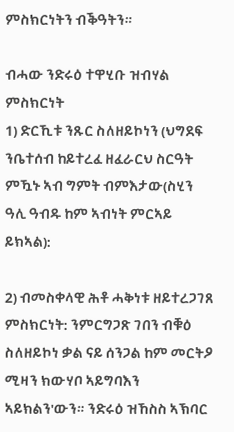ምስክርነትን ብቕዓትን።

ብሓው ንድሩዕ ተዋሂቡ ዝብሃል ምስክርነት
1) ድርኺቱ ንጹር ስለዘይኮነን (ህግደፍ ንቤተሰብ ከይተረፈ ዘፈራርህ ስርዓት ምዃኑ ኣብ ግምት ብምእታው(ስሂን ዓሊ ዓብዱ ከም ኣብነት ምርኣይ ይክኣል):

2) ብመስቀላዊ ሕቶ ሓቅነቱ ዘይተረጋገጸ ምስክርነት: ንምርግጋጽ ገበን ብቑዕ ስለዘይኮነ ቃል ናይ ሰንጋል ከም መርትዖ ሚዛን ክውሃቦ ኣይግባእን ኣይክልን'ውን። ንድሩዕ ዝኸስስ ኣኽባር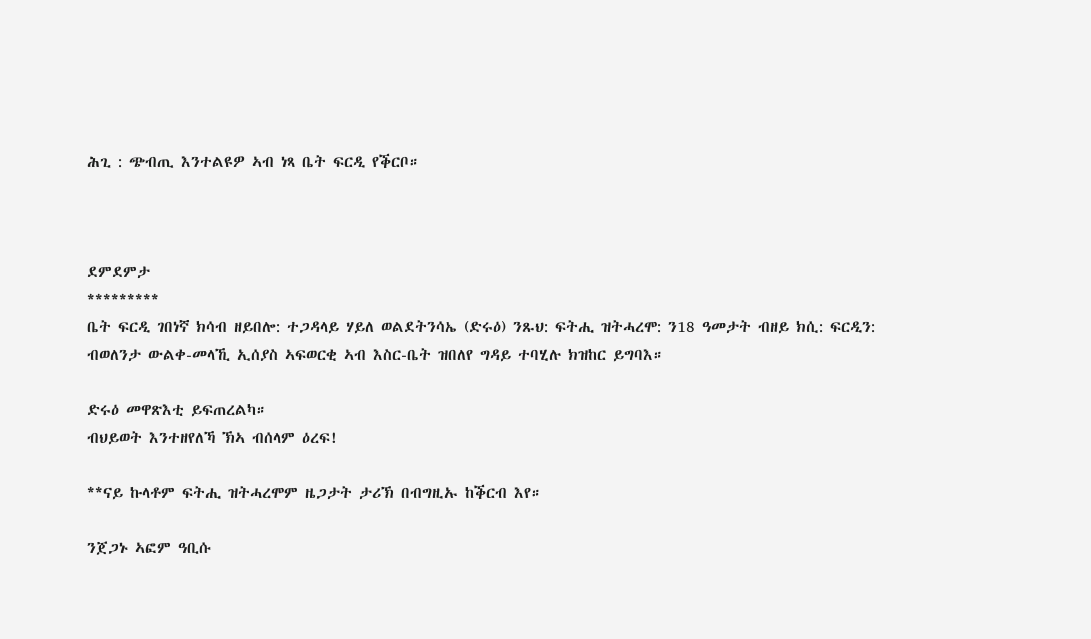ሕጊ : ጭብጢ እንተልዩዎ ኣብ ነጻ ቤት ፍርዲ የቕርቦ።



ደምደምታ
*********
ቤት ፍርዲ ገበነኛ ክሳብ ዘይበሎ: ተጋዳላይ ሃይለ ወልደትንሳኤ (ድሩዕ) ንጹህ: ፍትሒ ዝትሓረሞ: ን18 ዓመታት ብዘይ ክሲ: ፍርዲን: ብወለንታ ውልቀ-መላኺ ኢሰያስ ኣፍወርቂ ኣብ እስር-ቤት ዝበለየ ግዳይ ተባሂሉ ክዝከር ይግባእ።

ድሩዕ መዋጽእቲ ይፍጠረልካ።
ብህይወት እንተዘየለኻ ኽኣ ብሰላም ዕረፍ!

**ናይ ኩላቶም ፍትሒ ዝትሓረሞም ዜጋታት ታሪኽ በብግዚኡ ከቕርብ እየ።

ንጀጋኑ ኣፎም ዓቢሱ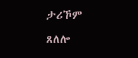ታሪኾም ጸለሎ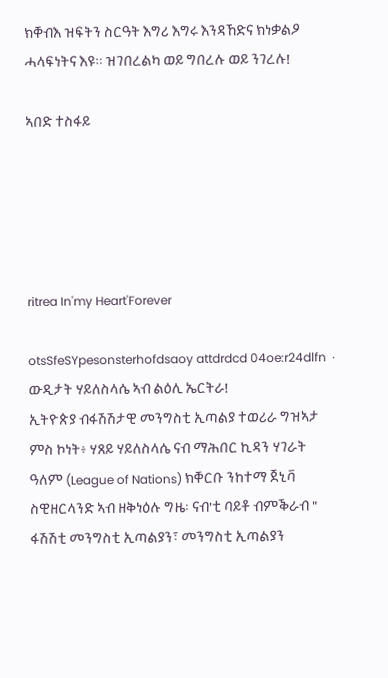ክቐብእ ዝፍትን ስርዓት እግሪ እግሩ እንዳኸድና ክነቃልዖ ሓላፍነትና እዩ። ዝገበረልካ ወይ ግበረሉ ወይ ንገረሉ!

ኣበድ ተስፋይ





ritrea In'my Heart'Forever

otsSfeSYpesonsterhofdsaoy attdrdcd 04oe:r24dlfn  ·
ውዲታት ሃይለስላሴ ኣብ ልዕሊ ኤርትራ!
ኢትዮጵያ ብፋሽሽታዊ መንግስቲ ኢጣልያ ተወሪራ ግዝኣታ ምስ ኮነት፥ ሃጸይ ሃይለስላሴ ናብ ማሕበር ኪዳን ሃገራት ዓለም (League of Nations) ክቐርቡ ንከተማ ጀኒቫ ስዊዘርላንድ ኣብ ዘቅነዕሉ ግዜ፡ ናብ'ቲ ባይቶ ብምቕራብ " ፋሽሽቲ መንግስቲ ኢጣልያን፣ መንግስቲ ኢጣልያን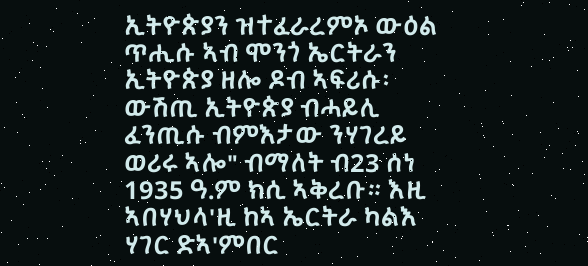ኢትዮጵያን ዝተፈራረምኦ ውዕል ጥሒሱ ኣብ ሞንጎ ኤርትራን ኢትዮጵያ ዘሎ ዶብ ኣፍሪሱ፡ ውሽጢ ኢትዮጵያ ብሓይሊ ፈንጢሱ ብምእታው ንሃገረይ ወሪሩ ኣሎ" ብማለት ብ23 ሰነ 1935 ዓ.ም ክሲ ኣቅረቡ። እዚ ኣበሃህላ'ዚ ከኣ ኤርትራ ካልእ ሃገር ድኣ'ምበር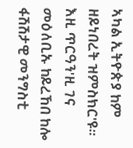ኣካል ኢትዮጵያ ከም ዘይነበረት ዝምስክር'ዩ።
እዚ ጥርዓን'ዚ ገና መዕለቢኡ ከይረኸበ ከሎ ፋሽሽታዊ መንግስቲ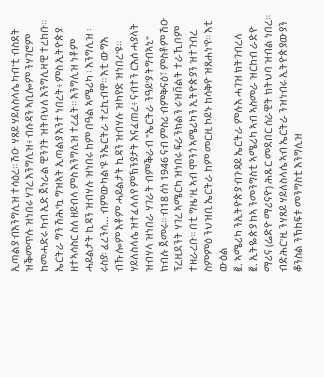ኢጣልያ ብእንግሊዝ ተሳዕረ። ሽዑ ሃጸይ ሃይለስላሴ ካብ'ቲ ብስደት ዝቕመጥሉ ዝነበሩ ሃገረ እንግሊዝ፥ ብሱዳን ኣቢሎም ንሃገሮም ከመሓድሩ ካብ ኢድ ጀነራል ዊንገት ዝትባህለ እንግሊዛዊ ተረከቡ። ኤርትራ ግን ሽሕ'ኳ ግዝኣት ኢጣልያ እንተ ነበረት፥ ምስ ኢትዮጵያ ዘተኣሳስር ስለ ዘይብላ ምስ እንግሊዝ ተረፈት። እንግሊዝ ነቶም ሓይልታት ኪዳን ዝብሃሉ ዝነበሩ ከም በዓል ኣሜሪካ ፡ እንግሊዝ ፡ ሩስያ፡ ፈረንሳ... ብምውካል'ዩ ንኤርትራ ተረኪብዋ። እቲ ውግእ ብኹሎም እቶም ሓይልታት ኪዳን ዝብሃሉ ዝካየድ ዝነበረ'ዩ።
ሃይለስላሴ ዝተፈላለየ ምኽንያታት እናፈጠረ፥ ናብተን ርእሰ ሓያላት ዝብሃላ ዝነበራ ሃገራት ብምቕራብ "ኤርትራ ንዓይ'ያ ትግብኣኒ" ክብሉ ጀመሩ። ብ18 ሰነ 1946 ናብ ምስሪ ብምቅናዕ፣ ምስቶም ሽዑ ፕረዚደንት ሃገረ ኣሜርካ ዝነበሩ ፍራንክልን ሩዝቨልት ተራኺቦም ተዘራረቡ። በቲ ግዜ'ዚ ኣብ ሞንጎ ኣሜሪካን ኢትዮጵያን ዝተገብረ ስምምዕ ንህዝቢ ኤርትራ ከም መርዚ ኮይኑ ከሳቅዮ ዝጸሐነ'የ። እቲ ውዕል
፪. ኣሜሪካ ንኢትዮጵያ ብጉዳይ ኤርትራ ምሉእ ሓገዝ ክትገብረላ
፪. ኢትዬጵያ ከኣ ንመንግስቲ ኣሜሪካ ኣብ ኣስመራ ዝርከብ ራድዮ ማሪና (ሬድዮ ማሪናዮ) ሕጹር መደበር ሰራዊት ክትህባ ዝብል ነበረ።
ብድሕር'ዚ ንሃጸይ ሃይለስላሴ ኣብ ኤርትራ ንዝነብሩ ኢትዮጵያውያን ቆንስል ንኽከፍቱ መንግስቲ እንግሊዝ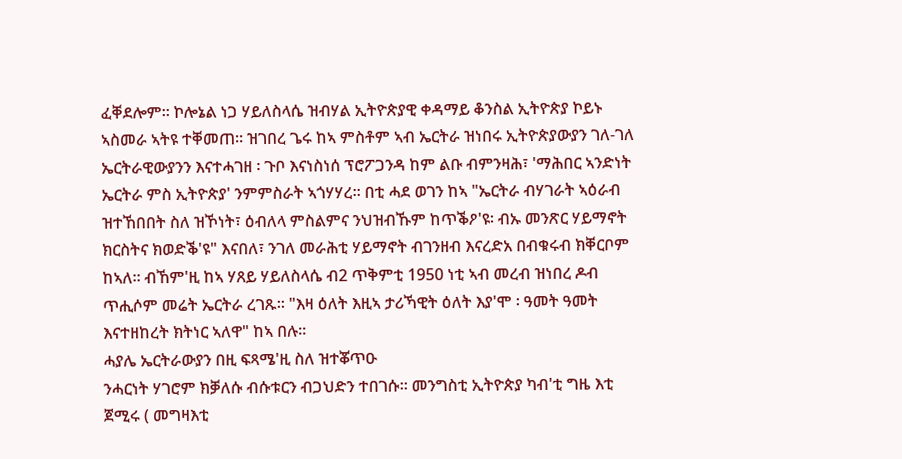ፈቐደሎም። ኮሎኔል ነጋ ሃይለስላሴ ዝብሃል ኢትዮጵያዊ ቀዳማይ ቆንስል ኢትዮጵያ ኮይኑ ኣስመራ ኣትዩ ተቐመጠ። ዝገበረ ጌሩ ከኣ ምስቶም ኣብ ኤርትራ ዝነበሩ ኢትዮጵያውያን ገለ-ገለ ኤርትራዊውያንን እናተሓገዘ ፡ ጉቦ እናነስነሰ ፕሮፖጋንዳ ከም ልቡ ብምንዛሕ፣ 'ማሕበር ኣንድነት ኤርትራ ምስ ኢትዮጵያ' ንምምስራት ኣጎሃሃረ። በቲ ሓደ ወገን ከኣ "ኤርትራ ብሃገራት ኣዕራብ ዝተኸበበት ስለ ዝኾነት፣ ዕብለላ ምስልምና ንህዝብኹም ከጥቕዖ'ዩ፡ ብኡ መንጽር ሃይማኖት ክርስትና ክወድቕ'ዩ" እናበለ፣ ንገለ መራሕቲ ሃይማኖት ብገንዘብ እናረድአ በብቁሩብ ክቐርቦም ከኣለ። ብኸም'ዚ ከኣ ሃጸይ ሃይለስላሴ ብ2 ጥቅምቲ 1950 ነቲ ኣብ መረብ ዝነበረ ዶብ ጥሒሶም መሬት ኤርትራ ረገጹ። "እዛ ዕለት እዚኣ ታሪኻዊት ዕለት እያ'ሞ ፡ ዓመት ዓመት እናተዘከረት ክትነር ኣለዋ" ከኣ በሉ።
ሓያሌ ኤርትራውያን በዚ ፍጻሜ'ዚ ስለ ዝተቖጥዑ
ንሓርነት ሃገሮም ክቓለሱ ብሱቱርን ብጋህድን ተበገሱ። መንግስቲ ኢትዮጵያ ካብ'ቲ ግዜ እቲ ጀሚሩ ( መግዛእቲ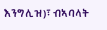እንግሊዝ)፣ ብኣባላት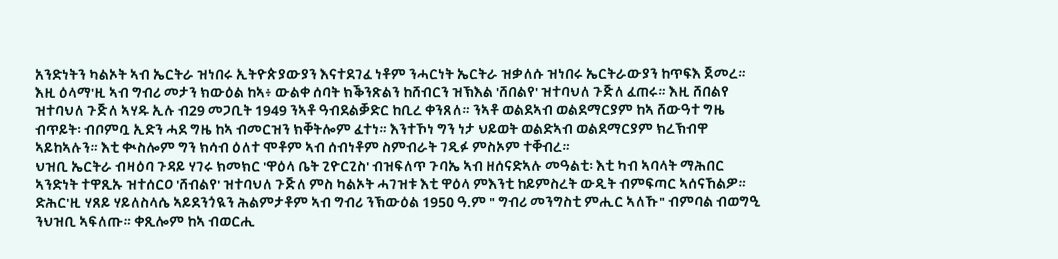አንድነትን ካልኦት ኣብ ኤርትራ ዝነበሩ ኢትዮጵያውያን እናተደገፈ ነቶም ንሓርነት ኤርትራ ዝቃለሱ ዝነበሩ ኤርትራውያን ከጥፍእ ጀመረ። እዚ ዕላማ'ዚ ኣብ ግብሪ መታን ክውዕል ከኣ፥ ውልቀ ሰባት ክቕንጽልን ከሸብርን ዝኽእል 'ሸበልየ' ዝተባህለ ጉጅለ ፈጠሩ። እዚ ሸበልየ ዝተባህለ ጉጅለ ኣሃዱ ኢሉ ብ29 መጋቢት 1949 ንኣቶ ዓብደልቓድር ከቢረ ቀንጸለ። ንኣቶ ወልደኣብ ወልደማርያም ከኣ ሸውዓተ ግዜ ብጥይት፡ ብቦምቧ ኢድን ሓደ ግዜ ከኣ ብመርዝን ክቐትሎም ፈተነ። እንተኾነ ግን ነታ ህይወት ወልድኣብ ወልደማርያም ክረኽብዋ ኣይከኣሉን። እቲ ቊስሎም ግን ክሳብ ዕለተ ሞቶም ኣብ ሰብነቶም ስምብራት ገዲፉ ምስኦም ተቐብረ።
ህዝቢ ኤርትራ ብዛዕባ ጉዳይ ሃገሩ ክመክር 'ዋዕላ ቤት ጊዮርጊስ' ብዝፍለጥ ጉባኤ ኣብ ዘሰናድኣሉ መዓልቲ፡ እቲ ካብ ኣባላት ማሕበር ኣንድነት ተዋጺኡ ዝተሰርዐ 'ሸብልየ' ዝተባህለ ጉጅለ ምስ ካልኦት ሓገዝቱ እቲ ዋዕላ ምእንቲ ከይምስረት ውዲት ብምፍጣር ኣሰናኸልዎ። ድሕር'ዚ ሃጸይ ሃይለስላሴ ኣይደንጎዪን ሕልምታቶም ኣብ ግብሪ ንኽውዕል 1950 ዓ.ም " ግብሪ መንግስቲ ምሒር ኣለኹ" ብምባል ብወግዒ ንህዝቢ ኣፍለጡ። ቀጺሎም ከኣ ብወርሒ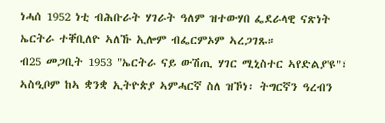ነሓሰ 1952 ነቲ ብሕቡራት ሃገራት ዓለም ዝተውሃበ ፌደራላዊ ናጽነት ኤርትራ ተቐቢለዮ ኣለኹ ኢሎም ብፌርምኦም ኣረጋገጹ።
ብ25 መጋቢት 1953 "ኤርትራ ናይ ውሽጢ ሃገር ሚኒስተር ኣየድልያ'ዩ"፣ ኣስዒቦም ከኣ ቋንቋ ኢትዮጵያ ኣምሓርኛ ስለ ዝኾነ፡ ትግርኛን ዓረብን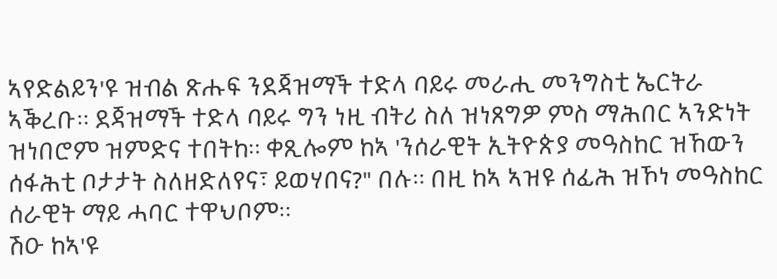ኣየድልይን'ዩ ዝብል ጽሑፍ ንደጃዝማች ተድላ ባይሩ መራሒ መንግስቲ ኤርትራ ኣቕረቡ። ደጃዝማች ተድላ ባይሩ ግን ነዚ ብትሪ ስለ ዝነጸግዎ ምስ ማሕበር ኣንድነት ዝነበሮም ዝምድና ተበትከ። ቀጺሎም ከኣ 'ንሰራዊት ኢትዮጵያ መዓስከር ዝኸውን ሰፋሕቲ ቦታታት ስለዘድለየና፣ ይወሃበና?" በሉ። በዚ ከኣ ኣዝዩ ሰፊሕ ዝኾነ መዓስከር ሰራዊት ማይ ሓባር ተዋህቦም።
ሽዑ ከኣ'ዩ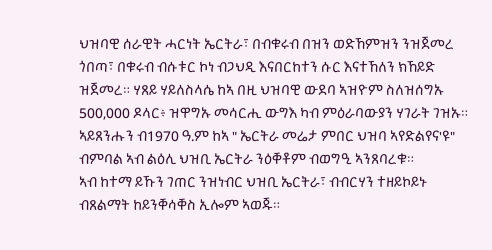ህዝባዊ ሰራዊት ሓርነት ኤርትራ፣ በብቁሩብ በዝን ወድኸምዝን ንዝጀመረ ጎበጣ፣ በቁሩብ ብሱቱር ኮነ ብጋህዲ እናበርከተን ሱር እናተኸለን ክኸይድ ዝጀመረ። ሃጸይ ሃይለስላሴ ከኣ በዚ ህዝባዊ ውደባ ኣዝዮም ስለዝሰግኡ 500,000 ዶላር፥ ዝዋግኡ መሳርሒ ውግእ ካብ ምዕራባውያን ሃገራት ገዝኡ። ኣይጸንሑን ብ1970 ዓ.ም ከኣ " ኤርትራ መሬታ ምበር ህዝባ ኣየድልየና'ዩ" ብምባል ኣብ ልዕሊ ህዝቢ ኤርትራ ንዕቐቶም ብወግዒ ኣንጸባረቁ።
ኣብ ከተማ ይኹን ገጠር ንዝነብር ህዝቢ ኤርትራ፣ ብብርሃን ተዘይኮይኑ ብጸልማት ከይንቐሳቐስ ኢሎም ኣወጁ።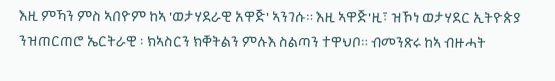እዚ ምኻን ምስ ኣበዮም ከኣ 'ወታሃደራዊ አዋጅ' ኣንገሱ። እዚ ኣዋጅ'ዚ፣ ዝኾነ ወታሃደር ኢትዮጵያ ንዝጠርጠሮ ኤርትራዊ ፡ ክኣስርን ክቐትልን ምሉእ ስልጣን ተዋህቦ። ብመንጽሩ ከኣ ብዙሓት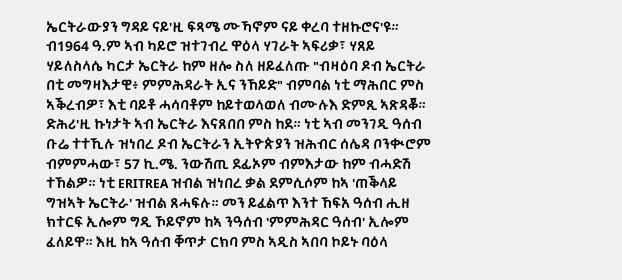ኤርትራውያን ግዳይ ናይ'ዚ ፍጻሜ ሙኻኖም ናይ ቀረባ ተዘኩሮና'ዩ።
ብ1964 ዓ.ም ኣብ ካይሮ ዝተገብረ ዋዕላ ሃገራት ኣፍሪቃ፣ ሃጸይ ሃይለስላሴ ካርታ ኤርትራ ከም ዘሎ ስለ ዘይፈለጡ "ብዛዕባ ዶብ ኤርትራ በቲ መግዛእታዊ፥ ምምሕዳራት ኢና ንኸይድ" ብምባል ነቲ ማሕበር ምስ ኣቕረብዎ፣ እቲ ባይቶ ሓሳባቶም ከይተወላወለ ብሙሉእ ድምጺ ኣጽዳቖ።
ድሕሪ'ዚ ኩነታት ኣብ ኤርትራ እናጸበበ ምስ ከደ። ነቲ ኣብ መንገዲ ዓሰብ ቡሬ ተተኺሉ ዝነበረ ዶብ ኤርትራን ኢትዮጵያን ዝሕብር ሰሌዳ ቦንቊሮም ብምምሓው፣ 57 ኪ.ሜ. ንውሽጢ ደፊኦም ብምእታው ከም ብሓድሽ ተኸልዎ። ነቲ ERITREA ዝብል ዝነበረ ቃል ደምሲሶም ከኣ 'ጠቕላይ ግዝኣት ኤርትራ' ዝብል ጸሓፍሉ። መን ይፈልጥ እንተ ኸፍአ ዓሰብ ሒዘ ክተርፍ ኢሎም ግዲ ኾይኖም ከኣ ንዓሰብ 'ምምሕዳር ዓሰብ' ኢሎም ፈለይዋ። እዚ ከኣ ዓሰብ ቐጥታ ርክባ ምስ ኣዲስ ኣበባ ኮይኑ ባዕላ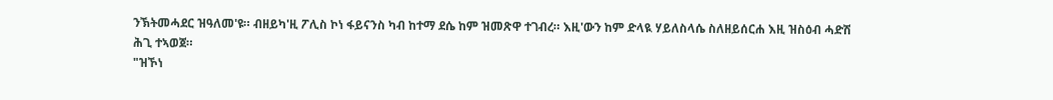ንኽትመሓደር ዝዓለመ'ዩ። ብዘይካ'ዚ ፖሊስ ኮነ ፋይናንስ ካብ ከተማ ደሴ ከም ዝመጽዋ ተገብረ። እዚ'ውን ከም ድላዪ ሃይለስላሴ ስለዘይሰርሐ እዚ ዝስዕብ ሓድሽ ሕጊ ተኣወጀ።
"ዝኾነ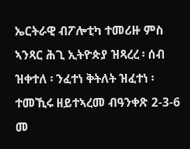ኤርትራዊ ብፖሎቲካ ተመሪዙ ምስ ኣንጻር ሕጊ ኢትዮጵያ ዝጻረረ ፡ ሰብ ዝቀተለ ፡ ንፈተነ ቅትለት ዝፈተነ ፡ ተመኺሩ ዘይተኣረመ ብዓንቀጽ 2-3-6 መ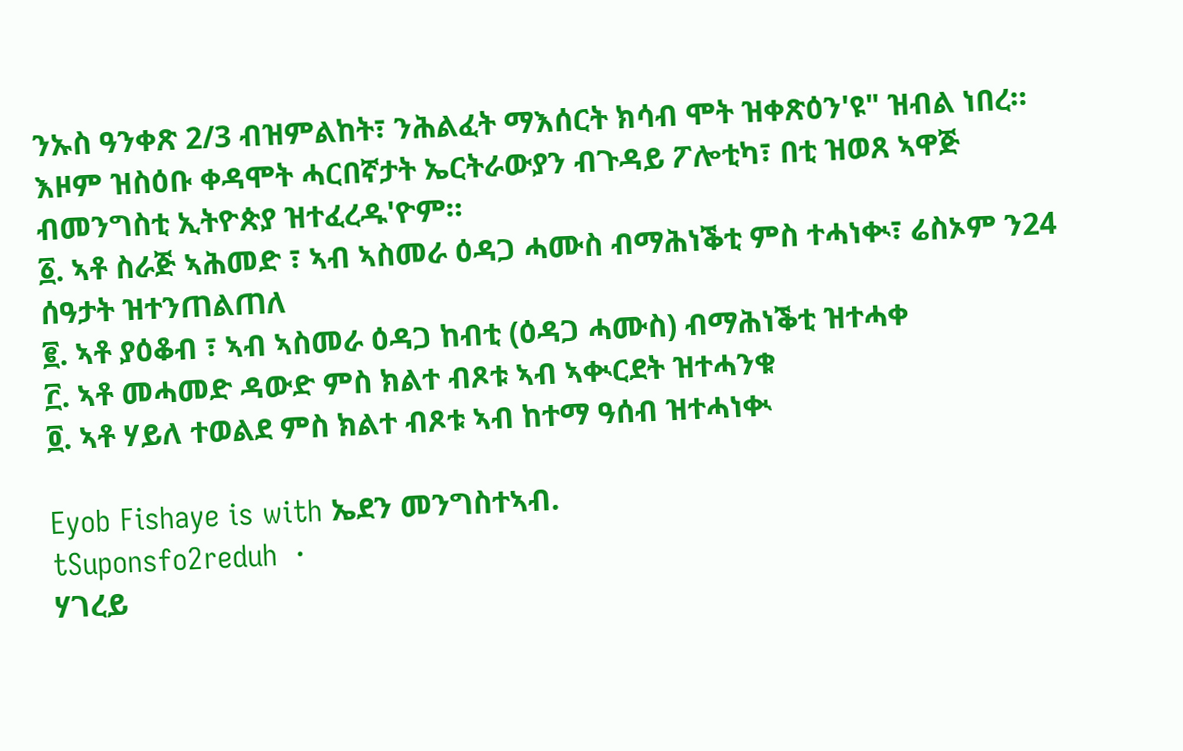ንኡስ ዓንቀጽ 2/3 ብዝምልከት፣ ንሕልፈት ማእሰርት ክሳብ ሞት ዝቀጽዕን'ዩ" ዝብል ነበረ። እዞም ዝስዕቡ ቀዳሞት ሓርበኛታት ኤርትራውያን ብጉዳይ ፖሎቲካ፣ በቲ ዝወጸ ኣዋጅ ብመንግስቲ ኢትዮጵያ ዝተፈረዱ'ዮም።
፩. ኣቶ ስራጅ ኣሕመድ ፣ ኣብ ኣስመራ ዕዳጋ ሓሙስ ብማሕነቕቲ ምስ ተሓነቊ፣ ሬስኦም ን24 ሰዓታት ዝተንጠልጠለ
፪. ኣቶ ያዕቆብ ፣ ኣብ ኣስመራ ዕዳጋ ከብቲ (ዕዳጋ ሓሙስ) ብማሕነቕቲ ዝተሓቀ
፫. ኣቶ መሓመድ ዳውድ ምስ ክልተ ብጾቱ ኣብ ኣቊርደት ዝተሓንቁ
፬. ኣቶ ሃይለ ተወልደ ምስ ክልተ ብጾቱ ኣብ ከተማ ዓሰብ ዝተሓነቊ

Eyob Fishaye is with ኤደን መንግስተኣብ.
tSuponsfo2reduh  ·
ሃገረይ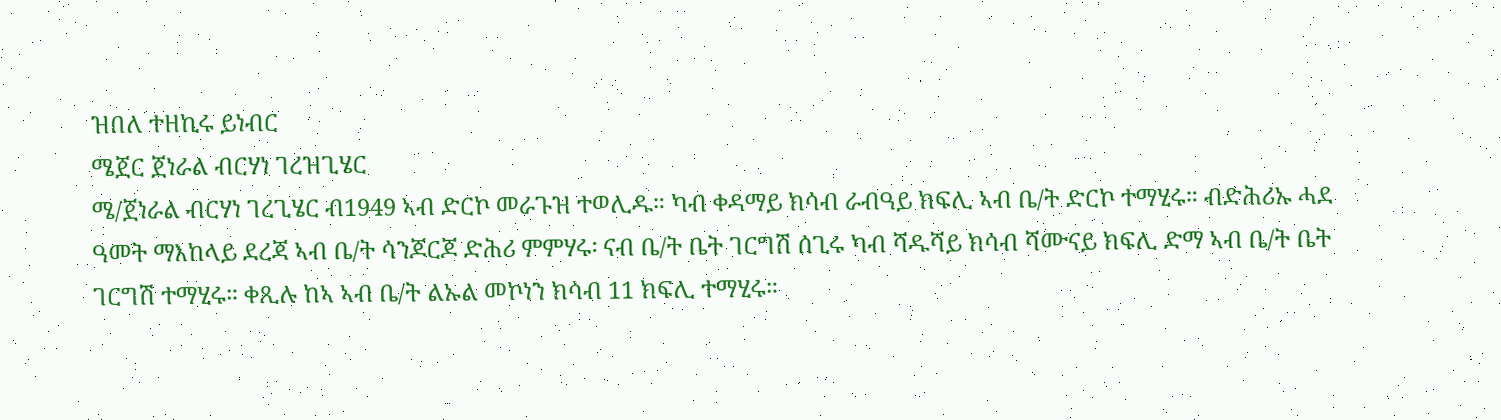ዝበለ ተዘኪሩ ይነብር
ሜጀር ጀነራል ብርሃነ ገረዝጊሄር
ሜ/ጀነራል ብርሃነ ገረጊሄር ብ1949 ኣብ ድርኮ መራጉዝ ተወሊዱ። ካብ ቀዳማይ ክሳብ ራብዓይ ክፍሊ ኣብ ቤ/ት ድርኮ ተማሂሩ። ብድሕሪኡ ሓደ ዓመት ማእከላይ ደረጃ ኣብ ቤ/ት ሳንጆርጆ ድሕሪ ምምሃሩ፡ ናብ ቤ/ት ቤት ገርግሽ ሰጊሩ ካብ ሻዱሻይ ክሳብ ሻሙናይ ክፍሊ ድማ ኣብ ቤ/ት ቤት ገርግሽ ተማሂሩ። ቀጺሉ ከኣ ኣብ ቤ/ት ልኡል መኮነን ክሳብ 11 ክፍሊ ተማሂሩ።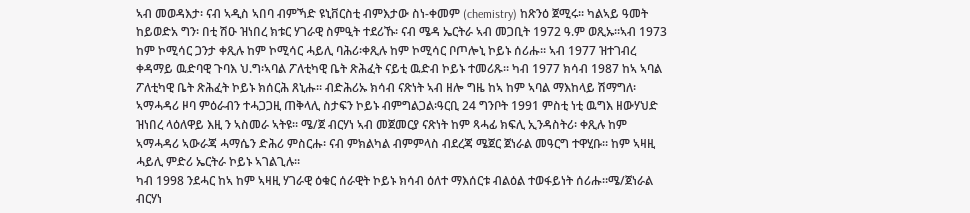ኣብ መወዳእታ፡ ናብ ኣዲስ ኣበባ ብምኻድ ዩኒቨርስቲ ብምእታው ስነ-ቀመም (chemistry) ከጽንዕ ጀሚሩ። ካልኣይ ዓመት ከይወድአ ግን፡ በቲ ሽዑ ዝነበረ ክቱር ሃገራዊ ስምዒት ተደሪኹ፡ ናብ ሜዳ ኤርትራ ኣብ መጋቢት 1972 ዓ.ም ወጺኡ።ኣብ 1973 ከም ኮሚሳር ጋንታ ቀጺሉ ከም ኮሚሳር ሓይሊ ባሕሪ፡ቀጺሉ ከም ኮሚሳር ቦጦሎኒ ኮይኑ ሰሪሑ። ኣብ 1977 ዝተገብረ ቀዳማይ ዉድባዊ ጉባእ ህ.ግ፡ኣባል ፖለቲካዊ ቤት ጽሕፈት ናይቲ ዉድብ ኮይኑ ተመሪጹ። ካብ 1977 ክሳብ 1987 ከኣ ኣባል ፖለቲካዊ ቤት ጽሕፈት ኮይኑ ክሰርሕ ጸኒሑ። ብድሕሪኡ ክሳብ ናጽነት ኣብ ዘሎ ግዜ ከኣ ከም ኣባል ማእከላይ ሽማግለ፡ኣማሓዳሪ ዞባ ምዕራብን ተሓጋጋዚ ጠቅላሊ ስታፍን ኮይኑ ብምግልጋል፡ዓርቢ 24 ግንቦት 1991 ምስቲ ነቲ ዉግእ ዘውሃህድ ዝነበረ ላዕለዋይ እዚ ን ኣስመራ ኣትዩ። ሜ/ጀ ብርሃነ ኣብ መጀመርያ ናጽነት ከም ጻሓፊ ክፍሊ ኢንዳስትሪ፡ ቀጺሉ ከም ኣማሓዳሪ ኣውራጃ ሓማሴን ድሕሪ ምስርሑ፡ ናብ ምክልካል ብምምላስ ብደረጃ ሜጀር ጀነራል መዓርግ ተዋሂቡ። ከም ኣዛዚ ሓይሊ ምድሪ ኤርትራ ኮይኑ ኣገልጊሉ።
ካብ 1998 ንደሓር ከኣ ከም ኣዛዚ ሃገራዊ ዕቁር ሰራዊት ኮይኑ ክሳብ ዕለተ ማእሰርቱ ብልዕል ተወፋይነት ሰሪሑ።ሜ/ጀነራል ብርሃነ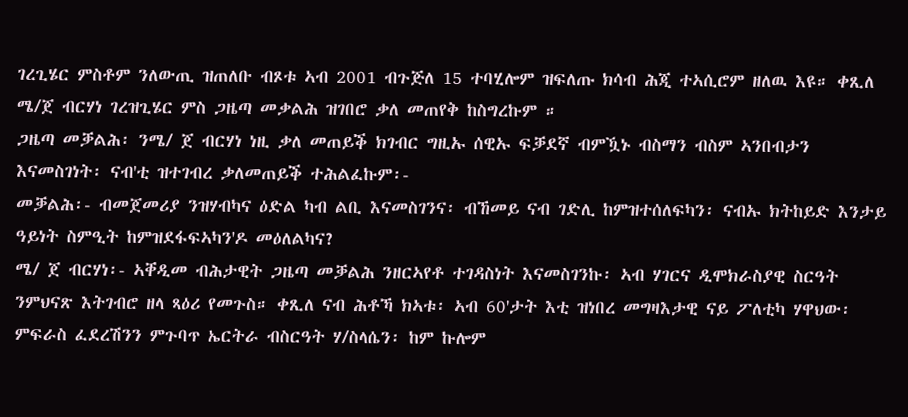ገረጊሄር ምስቶም ንለውጢ ዝጠለቡ ብጾቱ ኣብ 2001 ብጉጅለ 15 ተባሂሎም ዝፍለጡ ክሳብ ሕጂ ተኣሲሮም ዘለዉ እዩ። ቀጺለ ሜ/ጀ ብርሃነ ገረዝጊሄር ምስ ጋዜጣ መቃልሕ ዝገበሮ ቃለ መጠየቅ ከስግረኩም ።
ጋዜጣ መቓልሕ፡ ንሜ/ ጀ ብርሃነ ነዚ ቃለ መጠይቕ ክገብር ግዚኡ ሰዊኡ ፍቓደኛ ብምዃኑ ብስማን ብስም ኣንበብታን እናመስገነት፡ ናብ'ቲ ዝተገብረ ቃለመጠይቕ ተሕልፈኩም፡-
መቓልሕ፡- ብመጀመሪያ ንዝሃብካና ዕድል ካብ ልቢ እናመስገንና፡ ብኸመይ ናብ ገድሊ ከምዝተሰለፍካን፡ ናብኡ ክትከይድ እንታይ ዓይነት ስምዒት ከምዝደፋፍኣካን'ዶ መዕለልካና?
ሜ/ ጀ ብርሃነ፡- ኣቐዲመ ብሕታዊት ጋዜጣ መቓልሕ ንዘርኣየቶ ተገዳስነት እናመስገንኩ፡ ኣብ ሃገርና ዲሞክራስያዊ ስርዓት ንምህናጽ እትገብሮ ዘላ ጻዕሪ የመጉስ። ቀጺለ ናብ ሕቶኻ ክኣቱ፡ ኣብ 60'ታት እቲ ዝነበረ መግዛእታዊ ናይ ፖለቲካ ሃዋህው፡ ምፍራስ ፈደረሽንን ምጉባጥ ኤርትራ ብስርዓት ሃ/ስላሴን፡ ከም ኩሎም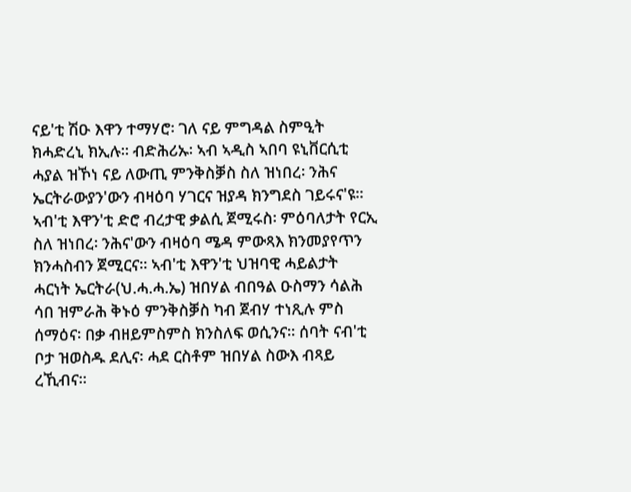ናይ'ቲ ሽዑ እዋን ተማሃሮ፡ ገለ ናይ ምግዳል ስምዒት ክሓድረኒ ክኢሉ። ብድሕሪኡ፡ ኣብ ኣዲስ ኣበባ ዩኒቨርሲቲ ሓያል ዝኾነ ናይ ለውጢ ምንቅስቓስ ስለ ዝነበረ፡ ንሕና ኤርትራውያን'ውን ብዛዕባ ሃገርና ዝያዳ ክንግደስ ገይሩና'ዩ። ኣብ'ቲ እዋን'ቲ ድሮ ብረታዊ ቃልሲ ጀሚሩስ፡ ምዕባለታት የርኢ ስለ ዝነበረ፡ ንሕና'ውን ብዛዕባ ሜዳ ምውጻእ ክንመያየጥን ክንሓስብን ጀሚርና። ኣብ'ቲ እዋን'ቲ ህዝባዊ ሓይልታት ሓርነት ኤርትራ(ህ.ሓ.ሓ.ኤ) ዝበሃል ብበዓል ዑስማን ሳልሕ ሳበ ዝምራሕ ቅኑዕ ምንቅስቓስ ካብ ጀብሃ ተነጺሉ ምስ ሰማዕና፡ በቃ ብዘይምስምስ ክንስለፍ ወሲንና። ሰባት ናብ'ቲ ቦታ ዝወስዱ ደሊና፡ ሓደ ርስቶም ዝበሃል ስውእ ብጻይ ረኺብና።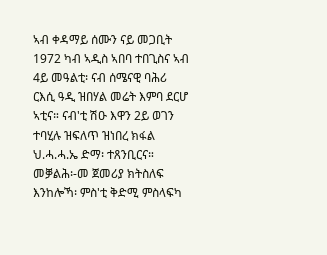ኣብ ቀዳማይ ሰሙን ናይ መጋቢት 1972 ካብ ኣዲስ ኣበባ ተበጊስና ኣብ 4ይ መዓልቲ፡ ናብ ሰሜናዊ ባሕሪ ርእሲ ዓዲ ዝበሃል መሬት እምባ ደርሆ ኣቲና። ናብ'ቲ ሽዑ እዋን 2ይ ወገን ተባሂሉ ዝፍለጥ ዝነበረ ክፋል ህ.ሓ.ሓ.ኤ ድማ፡ ተጸንቢርና።
መቓልሕ፡-መ ጀመሪያ ክትስለፍ እንከሎኻ፡ ምስ'ቲ ቅድሚ ምስላፍካ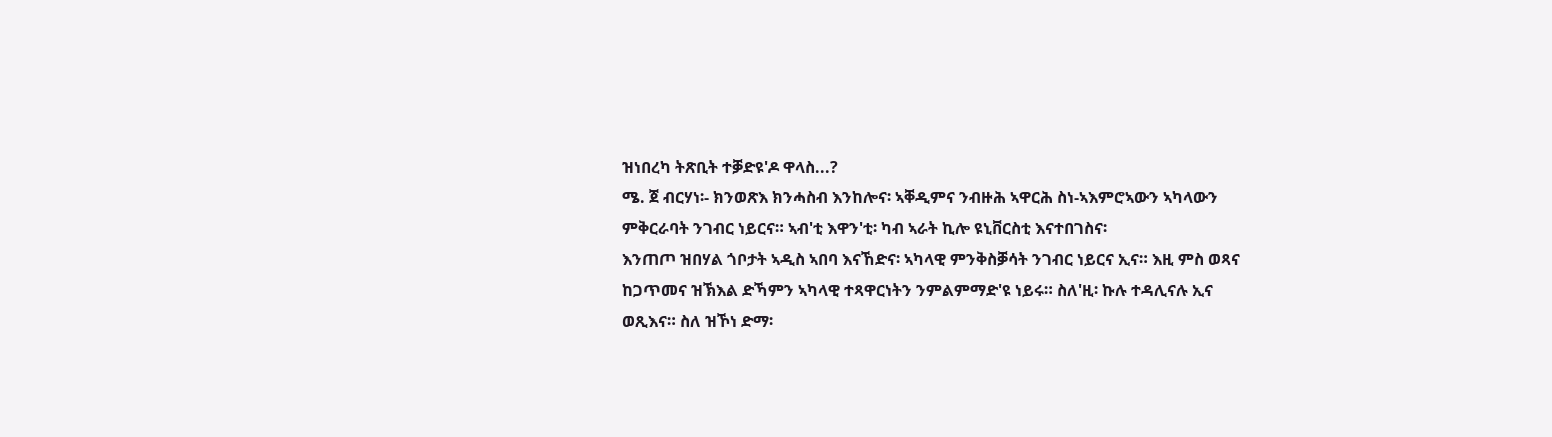ዝነበረካ ትጽቢት ተቓድዩ'ዶ ዋላስ...?
ሜ. ጀ ብርሃነ፡- ክንወጽእ ክንሓስብ እንከሎና፡ ኣቐዲምና ንብዙሕ ኣዋርሕ ስነ-ኣእምሮኣውን ኣካላውን ምቅርራባት ንገብር ነይርና። ኣብ'ቲ እዋን'ቲ፡ ካብ ኣራት ኪሎ ዩኒቨርስቲ እናተበገስና፡
እንጠጦ ዝበሃል ጎቦታት ኣዲስ ኣበባ እናኸድና፡ ኣካላዊ ምንቅስቓሳት ንገብር ነይርና ኢና። እዚ ምስ ወጻና ከጋጥመና ዝኽእል ድኻምን ኣካላዊ ተጻዋርነትን ንምልምማድ'ዩ ነይሩ። ስለ'ዚ፡ ኩሉ ተዳሊናሉ ኢና ወጺእና። ስለ ዝኾነ ድማ፡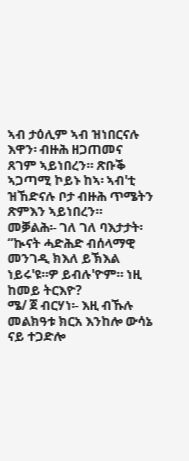ኣብ ታዕሊም ኣብ ዝነበርናሉ እዋን፡ ብዙሕ ዘጋጠመና ጸገም ኣይነበረን። ጽቡቕ ኣጋጣሚ ኮይኑ ከኣ፡ ኣብ'ቲ ዝኸድናሉ ቦታ ብዙሕ ጥሜትን ጽምእን ኣይነበረን።
መቓልሕ፡- ገለ ገለ ባእታታት፡ “ኲናት ሓድሕድ ብሰላማዊ መንገዲ ክእለ ይኽእል ነይሩ'ዩ።ዎ ይብሉ'ዮም። ነዚ ከመይ ትርእዮ?
ሜ/ ጀ ብርሃነ፡- እዚ ብኹሉ መልክዓቱ ክርአ እንከሎ ውሳኔ ናይ ተጋድሎ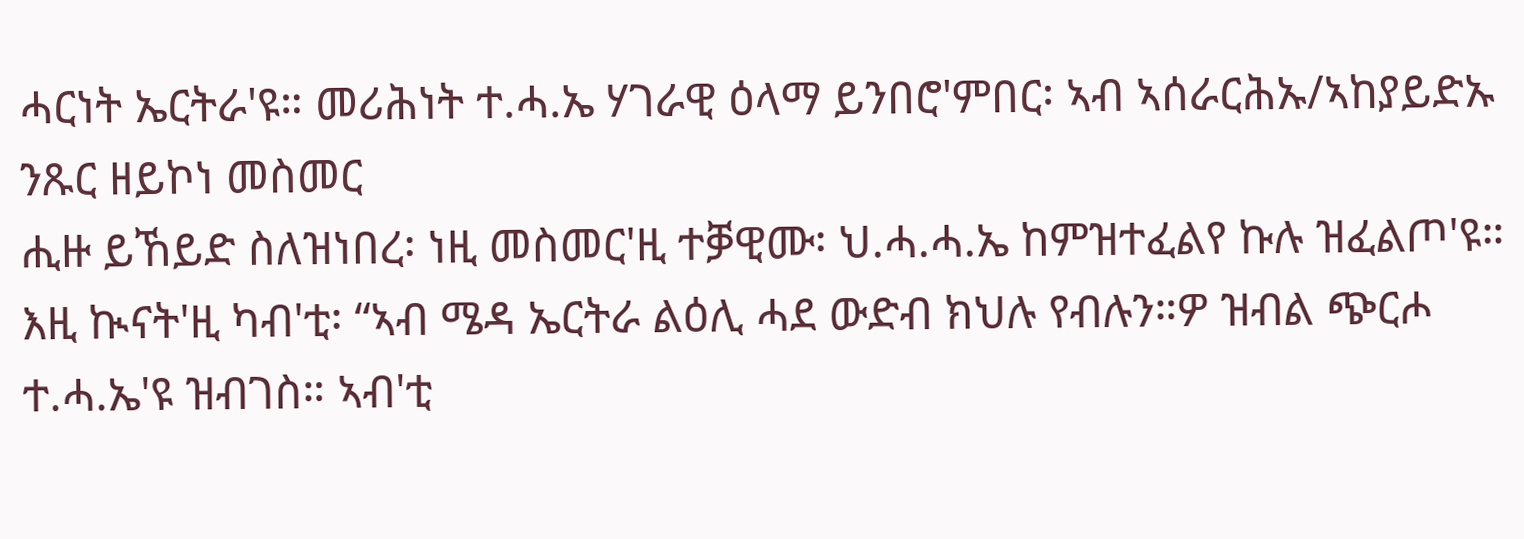ሓርነት ኤርትራ'ዩ። መሪሕነት ተ.ሓ.ኤ ሃገራዊ ዕላማ ይንበሮ'ምበር፡ ኣብ ኣሰራርሕኡ/ኣከያይድኡ ንጹር ዘይኮነ መስመር
ሒዙ ይኸይድ ስለዝነበረ፡ ነዚ መስመር'ዚ ተቓዊሙ፡ ህ.ሓ.ሓ.ኤ ከምዝተፈልየ ኩሉ ዝፈልጦ'ዩ። እዚ ኲናት'ዚ ካብ'ቲ፡ “ኣብ ሜዳ ኤርትራ ልዕሊ ሓደ ውድብ ክህሉ የብሉን።ዎ ዝብል ጭርሖ ተ.ሓ.ኤ'ዩ ዝብገስ። ኣብ'ቲ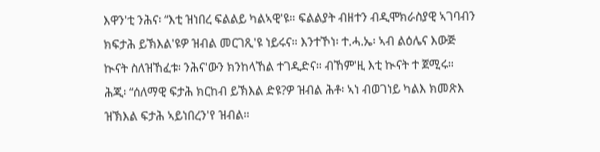እዋን'ቲ ንሕና፡ “እቲ ዝነበረ ፍልልይ ካልኣዊ'ዩ። ፍልልያት ብዘተን ብዲሞክራስያዊ ኣገባብን ክፍታሕ ይኽእል'ዩዎ ዝብል መርገጺ'ዩ ነይሩና። እንተኾነ፡ ተ.ሓ.ኤ፡ ኣብ ልዕሌና እውጅ ኲናት ስለዝኸፈቱ፡ ንሕና'ውን ክንከላኸል ተገዲድና። ብኸም'ዚ እቲ ኲናት ተ ጀሚሩ። ሕጂ፡ “ሰለማዊ ፍታሕ ክርከብ ይኽእል ድዩ?ዎ ዝብል ሕቶ፡ ኣነ ብወገነይ ካልእ ክመጽእ ዝኽእል ፍታሕ ኣይነበረን'የ ዝብል።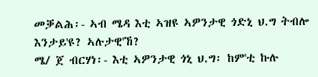መቓልሕ፡- ኣብ ሜዳ እቲ ኣዝዩ ኣዎንታዊ ጎድኒ ህ.ግ ትብሎ እንታይ'ዩ? ኣሉታዊ'ኸ?
ሜ/ ጀ ብርሃነ፡- እቲ ኣዎንታዊ ጎኒ ህ.ግ፡ ከም'ቲ ኩሉ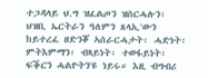ተጋዳላይ ህ.ግ ዝፈልጦን ዝሰርሓሉን፡ ህዝቢ ኤርትራን ዓለምን ጸላኢ'ውን ከይተረፈ ዘድንቖ ኣሰራርሓታት፡ ሓድነት፡ ምትእምማን፡ ብጻይነት፡ ተወፋይነት፡ ፍቕርን ሓልዮትን'ዩ ነይሩ። እዚ ብግብሪ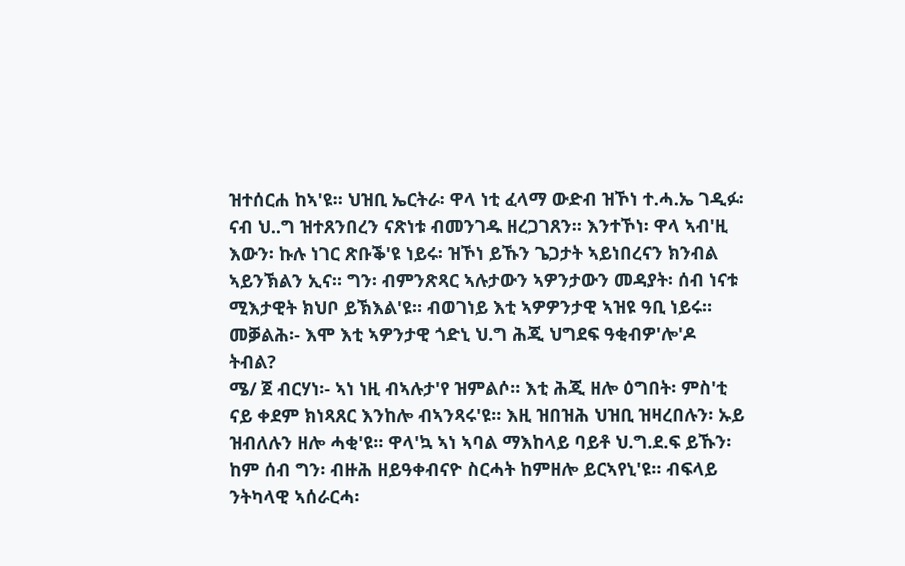ዝተሰርሐ ከኣ'ዩ። ህዝቢ ኤርትራ፡ ዋላ ነቲ ፈላማ ውድብ ዝኾነ ተ.ሓ.ኤ ገዲፉ፡ ናብ ህ..ግ ዝተጸንበረን ናጽነቱ ብመንገዱ ዘረጋገጸን። እንተኾነ፡ ዋላ ኣብ'ዚ እውን፡ ኩሉ ነገር ጽቡቕ'ዩ ነይሩ፡ ዝኾነ ይኹን ጌጋታት ኣይነበረናን ክንብል ኣይንኽልን ኢና። ግን፡ ብምንጽጻር ኣሉታውን ኣዎንታውን መዳያት፡ ሰብ ነናቱ ሚእታዊት ክህቦ ይኽእል'ዩ። ብወገነይ እቲ ኣዎዎንታዊ ኣዝዩ ዓቢ ነይሩ።
መቓልሕ፡- እሞ እቲ ኣዎንታዊ ጎድኒ ህ.ግ ሕጂ ህግደፍ ዓቂብዎ'ሎ'ዶ ትብል?
ሜ/ ጀ ብርሃነ፡- ኣነ ነዚ ብኣሉታ'የ ዝምልሶ። እቲ ሕጂ ዘሎ ዕግበት፡ ምስ'ቲ ናይ ቀደም ክነጻጸር እንከሎ ብኣንጻሩ'ዩ። እዚ ዝበዝሕ ህዝቢ ዝዛረበሉን፡ ኡይ ዝብለሉን ዘሎ ሓቂ'ዩ። ዋላ'ኳ ኣነ ኣባል ማእከላይ ባይቶ ህ.ግ.ደ.ፍ ይኹን፡ ከም ሰብ ግን፡ ብዙሕ ዘይዓቀብናዮ ስርሓት ከምዘሎ ይርኣየኒ'ዩ። ብፍላይ ንትካላዊ ኣሰራርሓ፡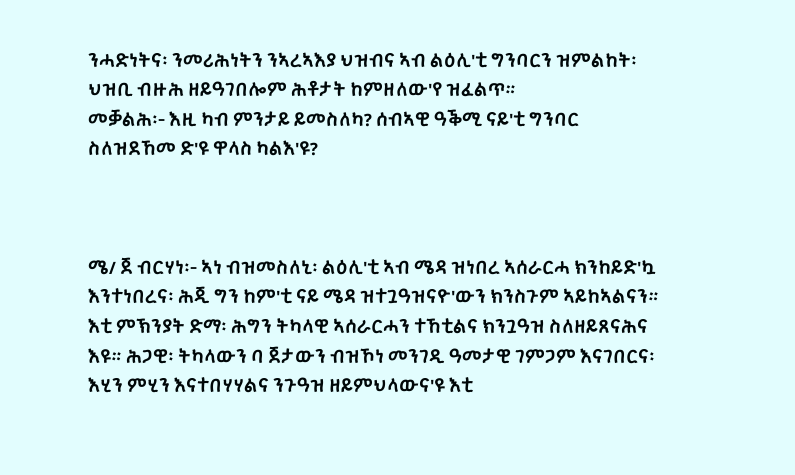ንሓድነትና፡ ንመሪሕነትን ንኣረኣእያ ህዝብና ኣብ ልዕሊ'ቲ ግንባርን ዝምልከት፡ ህዝቢ ብዙሕ ዘይዓገበሎም ሕቶታት ከምዘለው'የ ዝፈልጥ።
መቓልሕ፡- እዚ ካብ ምንታይ ይመስለካ? ሰብኣዊ ዓቕሚ ናይ'ቲ ግንባር ስለዝደኸመ ድ'ዩ ዋላስ ካልእ'ዩ?



ሜ/ ጀ ብርሃነ፡- ኣነ ብዝመስለኒ፡ ልዕሊ'ቲ ኣብ ሜዳ ዝነበረ ኣሰራርሓ ክንከይድ'ኳ እንተነበረና፡ ሕጂ ግን ከም'ቲ ናይ ሜዳ ዝተጓዓዝናዮ'ውን ክንስጉም ኣይከኣልናን። እቲ ምኽንያት ድማ፡ ሕግን ትካላዊ ኣሰራርሓን ተኸቲልና ክንጓዓዝ ስለዘይጸናሕና እዩ። ሕጋዊ፡ ትካላውን ባ ጀታውን ብዝኾነ መንገዲ ዓመታዊ ገምጋም እናገበርና፡ እሂን ምሂን እናተበሃሃልና ንጉዓዝ ዘይምህላውና'ዩ እቲ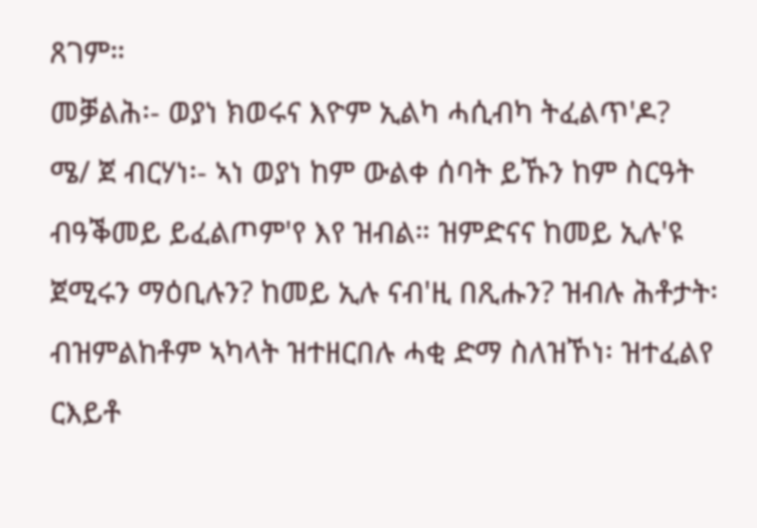ጸገም።
መቓልሕ፡- ወያነ ክወሩና እዮም ኢልካ ሓሲብካ ትፈልጥ'ዶ?
ሜ/ ጀ ብርሃነ፡- ኣነ ወያነ ከም ውልቀ ሰባት ይኹን ከም ስርዓት ብዓቕመይ ይፈልጦም'የ እየ ዝብል። ዝምድናና ከመይ ኢሉ'ዩ ጀሚሩን ማዕቢሉን? ከመይ ኢሉ ናብ'ዚ በጺሑን? ዝብሉ ሕቶታት፡ ብዝምልከቶም ኣካላት ዝተዘርበሉ ሓቂ ድማ ስለዝኾነ፡ ዝተፈልየ ርእይቶ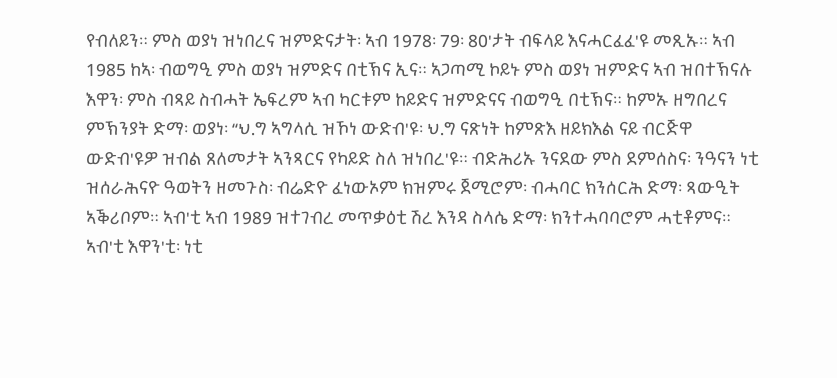የብለይን። ምስ ወያነ ዝነበረና ዝምድናታት፡ ኣብ 1978፡ 79፡ 80'ታት ብፍላይ እናሓርፈፈ'ዩ መጺኡ። ኣብ 1985 ከኣ፡ ብወግዒ ምስ ወያነ ዝምድና በቲኽና ኢና። ኣጋጣሚ ኮይኑ ምስ ወያነ ዝምድና ኣብ ዝበተኽናሉ እዋን፡ ምስ ብጻይ ስብሓት ኤፍረም ኣብ ካርቱም ከይድና ዝምድናና ብወግዒ በቲኽና። ከምኡ ዘግበረና ምኽንያት ድማ፡ ወያነ፡ “ህ.ግ ኣግላሲ ዝኾነ ውድብ'ዩ፡ ህ.ግ ናጽነት ከምጽእ ዘይክእል ናይ ብርጅዋ ውድብ'ዩዎ ዝብል ጸለመታት ኣንጻርና የካይድ ስለ ዝነበረ'ዩ። ብድሕሪኡ ንናደው ምስ ደምሰስና፡ ንዓናን ነቲ ዝሰራሕናዮ ዓወትን ዘመጉስ፡ ብሬድዮ ፈነውኦም ክዝምሩ ጀሚሮም፡ ብሓባር ክንሰርሕ ድማ፡ ጻውዒት ኣቕሪቦም። ኣብ'ቲ ኣብ 1989 ዝተገብረ መጥቃዕቲ ሽረ እንዳ ስላሴ ድማ፡ ክንተሓባባሮም ሓቲቶምና። ኣብ'ቲ እዋን'ቲ፡ ነቲ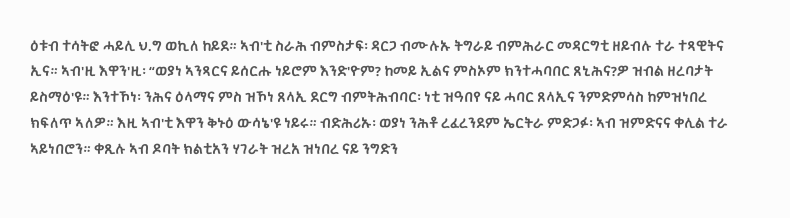ዕቱብ ተሳትፎ ሓይሊ ህ.ግ ወኪለ ከይደ። ኣብ'ቲ ስራሕ ብምስታፍ፡ ዳርጋ ብሙሉኡ ትግራይ ብምሕራር መዳርግቲ ዘይብሉ ተራ ተጻዊትና ኢና። ኣብ'ዚ እዋን'ዚ፡ “ወያነ ኣንጻርና ይሰርሑ ነይሮም እንድ'ዮም? ከመይ ኢልና ምስኦም ክንተሓባበር ጸኒሕና?ዎ ዝብል ዘረባታት ይስማዕ'ዩ። እንተኾነ፡ ንሕና ዕላማና ምስ ዝኾነ ጸላኢ ደርግ ብምትሕብባር፡ ነቲ ዝዓበየ ናይ ሓባር ጸላኢና ንምድምሳስ ከምዝነበረ ክፍለጥ ኣለዎ። እዚ ኣብ'ቲ እዋን ቅኑዕ ውሳኔ'ዩ ነይሩ። ብድሕሪኡ፡ ወያነ ንሕቶ ረፈረንደም ኤርትራ ምድጋፉ፡ ኣብ ዝምድናና ቀሊል ተራ ኣይነበሮን። ቀጺሉ ኣብ ዶባት ክልቲአን ሃገራት ዝረአ ዝነበረ ናይ ንግድን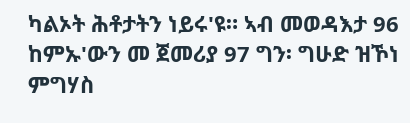ካልኦት ሕቶታትን ነይሩ'ዩ። ኣብ መወዳእታ 96 ከምኡ'ውን መ ጀመሪያ 97 ግን፡ ግሁድ ዝኾነ ምግሃስ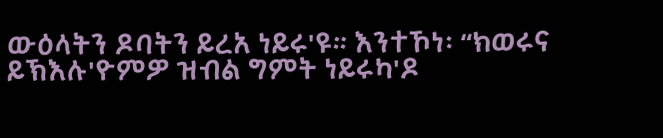ውዕላትን ዶባትን ይረአ ነይሩ'ዩ። እንተኾነ፡ “ክወሩና ይኽእሉ'ዮምዎ ዝብል ግምት ነይሩካ'ዶ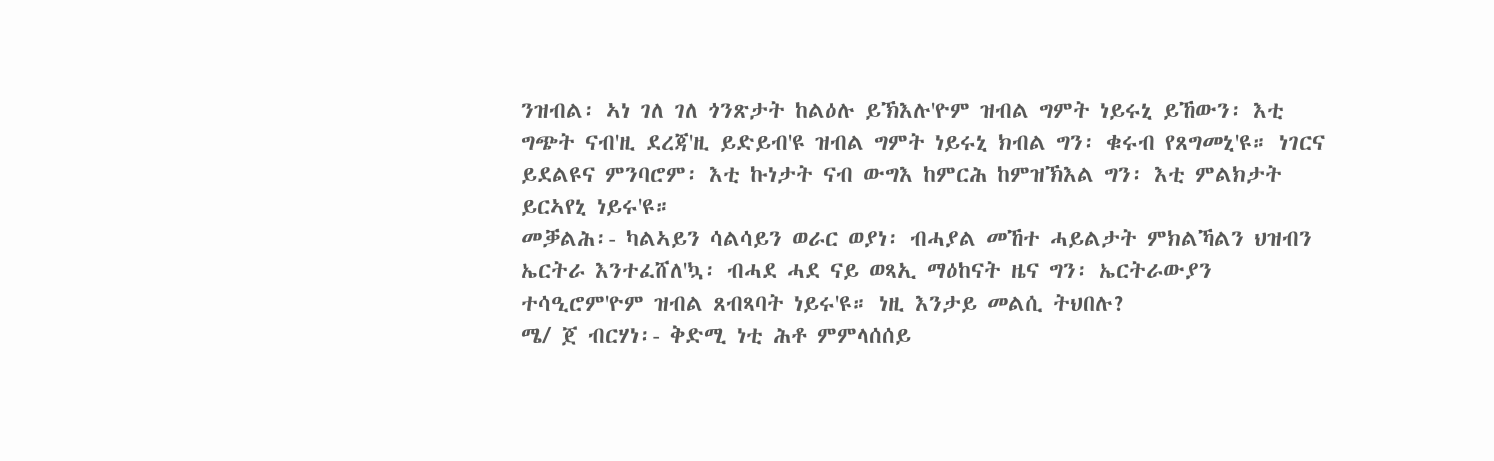ንዝብል፡ ኣነ ገለ ገለ ጎንጽታት ከልዕሉ ይኽእሉ'ዮም ዝብል ግምት ነይሩኒ ይኸውን፡ እቲ ግጭት ናብ'ዚ ደረጃ'ዚ ይድይብ'ዩ ዝብል ግምት ነይሩኒ ክብል ግን፡ ቁሩብ የጸግመኒ'ዩ። ነገርና ይደልዩና ምንባሮም፡ እቲ ኩነታት ናብ ውግእ ከምርሕ ከምዝኽእል ግን፡ እቲ ምልክታት ይርኣየኒ ነይሩ'ዩ።
መቓልሕ፡- ካልኣይን ሳልሳይን ወራር ወያነ፡ ብሓያል መኸተ ሓይልታት ምክልኻልን ህዝብን ኤርትራ እንተፈሸለ'ኳ፡ ብሓደ ሓደ ናይ ወጻኢ ማዕከናት ዜና ግን፡ ኤርትራውያን ተሳዒሮም'ዮም ዝብል ጸብጻባት ነይሩ'ዩ። ነዚ እንታይ መልሲ ትህበሉ?
ሜ/ ጀ ብርሃነ፡- ቅድሚ ነቲ ሕቶ ምምላሰሰይ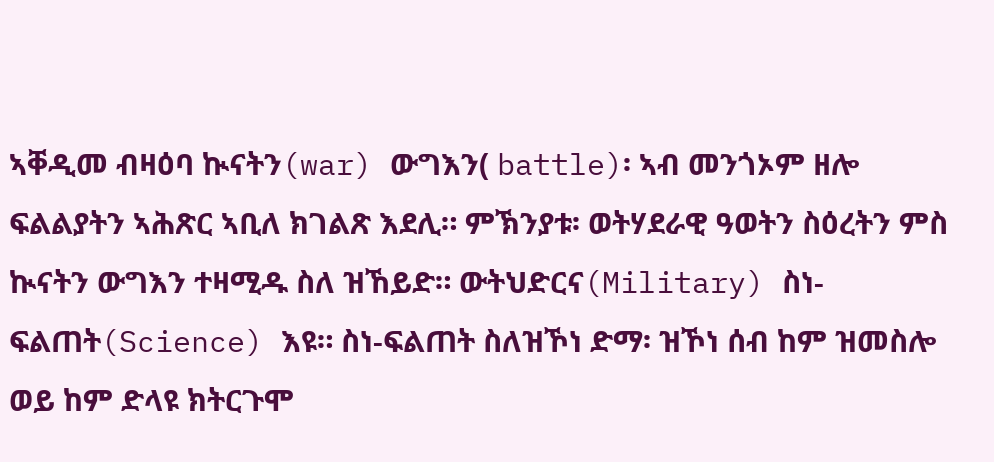ኣቐዲመ ብዛዕባ ኲናትን(war) ውግእን( battle)፡ ኣብ መንጎኦም ዘሎ ፍልልያትን ኣሕጽር ኣቢለ ክገልጽ እደሊ። ምኽንያቱ፡ ወትሃደራዊ ዓወትን ስዕረትን ምስ ኲናትን ውግእን ተዛሚዱ ስለ ዝኸይድ። ውትህድርና(Military) ስነ-ፍልጠት(Science) እዩ። ስነ-ፍልጠት ስለዝኾነ ድማ፡ ዝኾነ ሰብ ከም ዝመስሎ ወይ ከም ድላዩ ክትርጉሞ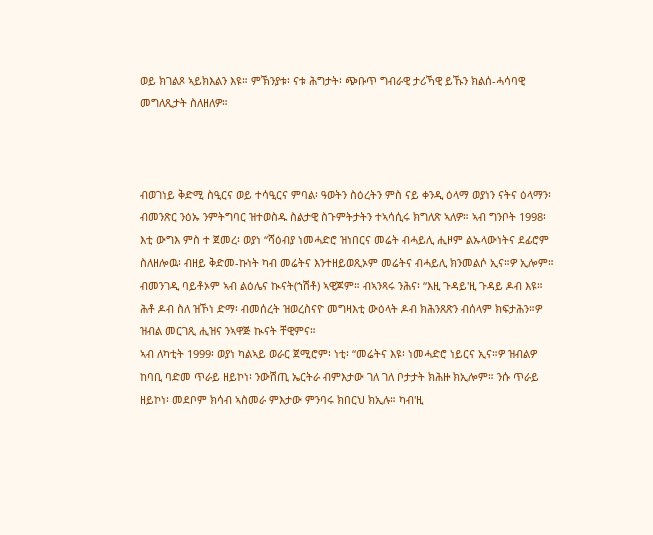ወይ ክገልጾ ኣይክእልን እዩ። ምኽንያቱ፡ ናቱ ሕግታት፡ ጭቡጥ ግብራዊ ታሪኻዊ ይኹን ክልሰ-ሓሳባዊ መግለጺታት ስለዘለዎ።



ብወገነይ ቅድሚ ስዒርና ወይ ተሳዒርና ምባል፡ ዓወትን ስዕረትን ምስ ናይ ቀንዲ ዕላማ ወያነን ናትና ዕላማን፡ ብመንጽር ንዕኡ ንምትግባር ዝተወስዱ ስልታዊ ስጉምትታትን ተኣሳሲሩ ክግለጽ ኣለዎ። ኣብ ግንቦት 1998፡ እቲ ውግእ ምስ ተ ጀመረ፡ ወያነ “ሻዕብያ ነመሓድሮ ዝነበርና መሬት ብሓይሊ ሒዞም ልኡላውነትና ደፊሮም ስለዘሎዉ፡ ብዘይ ቅድመ-ኩነት ካብ መሬትና እንተዘይወጺኦም መሬትና ብሓይሊ ክንመልሶ ኢና።ዎ ኢሎም። ብመንገዲ ባይቶኦም ኣብ ልዕሌና ኲናት(ኀሽቶ) ኣዊጆም። ብኣንጻሩ ንሕና፡ “እዚ ጉዳይ'ዚ ጉዳይ ዶብ እዩ። ሕቶ ዶብ ስለ ዝኾነ ድማ፡ ብመሰረት ዝወረስናዮ መግዛእቲ ውዕላት ዶብ ክሕንጸጽን ብሰላም ክፍታሕን።ዎ ዝብል መርገጺ ሒዝና ንኣዋጅ ኲናት ቸዊምና።
ኣብ ለካቲት 1999፡ ወያነ ካልኣይ ወራር ጀሚሮም፡ ነቲ፡ “መሬትና እዩ፡ ነመሓድሮ ነይርና ኢና።ዎ ዝብልዎ ከባቢ ባድመ ጥራይ ዘይኮነ፡ ንውሽጢ ኤርትራ ብምእታው ገለ ገለ ቦታታት ክሕዙ ክኢሎም። ንሱ ጥራይ ዘይኮነ፡ መደቦም ክሳብ ኣስመራ ምእታው ምንባሩ ክበርህ ክኢሉ። ካብ'ዚ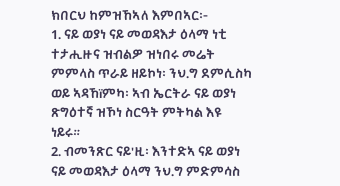ክበርህ ከምዝኸኣለ እምበኣር፡-
1. ናይ ወያነ ናይ መወዳእታ ዕላማ ነቲ ተታሒዙና ዝብልዎ ዝነበሩ መሬት ምምላስ ጥራይ ዘይኮነ፡ ንህ.ግ ደምሲስካ ወይ ኣዳኸïምካ፡ ኣብ ኤርትራ ናይ ወያነ ጽግዕተኛ ዝኾነ ስርዓት ምትካል እዩ ነይሩ።
2. ብመንጽር ናይ'ዚ፡ እንተድኣ ናይ ወያነ ናይ መወዳእታ ዕላማ ንህ.ግ ምድምሳስ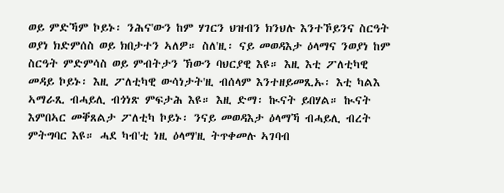ወይ ምድኻም ኮይኑ፡ ንሕና'ውን ከም ሃገርን ህዝብን ክንህሉ እንተኾይንና ስርዓት ወያነ ክድምሰስ ወይ ክበታተን ኣለዎ። ስለ'ዚ፡ ናይ መወዳእታ ዕላማና ንወያነ ከም ስርዓት ምድምሳስ ወይ ምብትታን ኽውን ባህርያዊ እዩ። እዚ እቲ ፖለቲካዊ መዳይ ኮይኑ፡ እዚ ፖለቲካዊ ውሳነታት'ዚ ብሰላም እንተዘይመጺኡ፡ እቲ ካልእ ኣማራጺ ብሓይሊ ብጎነጽ ምፍታሕ እዩ። እዚ ድማ፡ ኲናት ይበሃል። ኲናት እምበኣር መቐጸልታ ፖለቲካ ኮይኑ፡ ንናይ መወዳእታ ዕላማኻ ብሓይሊ ብረት ምትግባር እዩ። ሓደ ካብ'ቲ ነዚ ዕላማ'ዚ ትጥቀመሉ ኣገባብ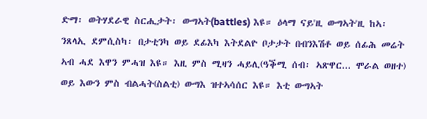ድማ፡ ወትሃደራዊ ስርሒታት፡ ውግኣት(battles) እዩ። ዕላማ ናይ'ዚ ውግኣት'ዚ ከኣ፡ ንጸላኢ ደምሲስካ፡ በታቲንካ ወይ ደፊእካ እትደልዮ ቦታታት በብንእሽቶ ወይ ሰፊሕ መሬት ኣብ ሓደ እዋን ምሓዝ እዩ። እዚ ምስ ሚዛን ሓይሊ(ዓቕሚ ሰብ፡ ኣጽዋር... ሞራል ወዘተ) ወይ እውን ምስ ብልሓት(ስልቲ) ውግእ ዝተኣሳሰር እዩ። እቲ ውግኣት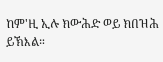ከም'ዚ ኢሉ ክውሕድ ወይ ክበዝሕ ይኽእል።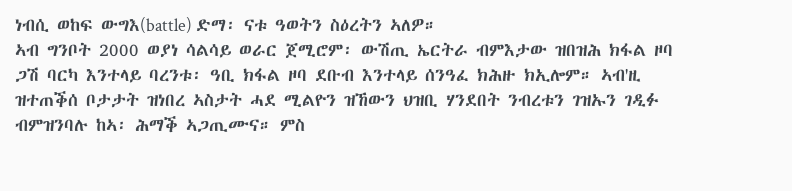ነብሲ ወከፍ ውግእ(battle) ድማ፡ ናቱ ዓወትን ስዕረትን ኣለዎ።
ኣብ ግንቦት 2000 ወያነ ሳልሳይ ወራር ጀሚሮም፡ ውሽጢ ኤርትራ ብምእታው ዝበዝሕ ክፋል ዞባ ጋሽ ባርካ እንተላይ ባረንቱ፡ ዓቢ ክፋል ዞባ ደቡብ እንተላይ ሰንዓፈ ክሕዙ ክኢሎም። ኣብ'ዚ ዝተጠቕሰ ቦታታት ዝነበረ ኣስታት ሓደ ሚልዮን ዝኸውን ህዝቢ ሃንደበት ንብረቱን ገዝኡን ገዲፉ ብምዝንባሉ ከኣ፡ ሕማቕ ኣጋጢሙና። ምስ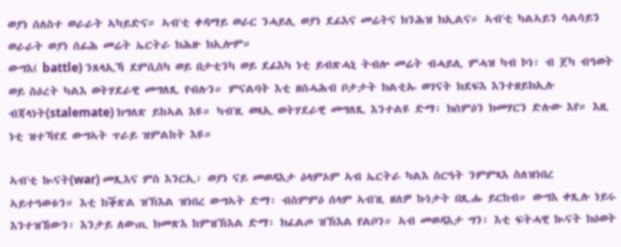ወያነ ሰለስተ ወራራት ኣካይድና። ኣብ'ቲ ቀዳማይ ወራር ንሓይሊ ወያነ ደፊእና መሬትና ክንሕዝ ክኢልና። ኣብ'ቲ ካልኣይን ሳልሳይን ወራራት ወያነ ሰፊሕ መሬት ኤርትራ ክሕዙ ክኢሎም።
ውግእ( battle) ንጸላኢኻ ደምሲስካ ወይ በታቲንካ ወይ ደፊእካ ነቲ ይብጽሓኒ ትብሎ መሬት ብሓይሊ ምሓዝ ካብ ኮነ፡ ብ ጀካ ብዓወት ወይ ስዕረት ካልእ ወትሃደራዊ መግለጺ የብሉን። ምናልባት እቲ ዘሰሓሕብ ቦታታት ክልቲኡ ወገናት ክደፍእ እንተዘይክኢሉ ብጃላነት(stalemate) ክግለጽ ይከኣል እዩ። ካብ'ዚ ወጻኢ ወትሃደራዊ መግለጺ እንተልዩ ድማ፡ ክሰምዕን ክመሃርን ድሉው እየ። እዚ ነቲ ዝተኻየደ ውግኣት ጥራይ ዝምልከት እዩ።

ኣብ'ቲ ኲናት(war) መጺእና ምስ እንርኢ፡ ወያነ ናይ መወዳእታ ዕላምኦም ኣብ ኤርትራ ካልእ ስርዓት ንምምጻእ ስለዝነበረ ኣይተዓወቱን። እቲ ክቕጽል ዝኽእል ዝነበረ ውግኣት ድማ፡ ብስምምዕ ሰላም ኣብ'ዚ ዘለዎ ኩነታት በጺሑ ይርከብ። ውግእ ቀጺሉ ነይሩ እንተዝኸውን፡ እንታይ ለውጢ ክመጽእ ከምዝኽእል ድማ፡ ክፈልጦ ዝኽእል የልቦን። ኣብ መወዳእታ ግን፡ እቲ ፍትሓዊ ኲናት ክዕወት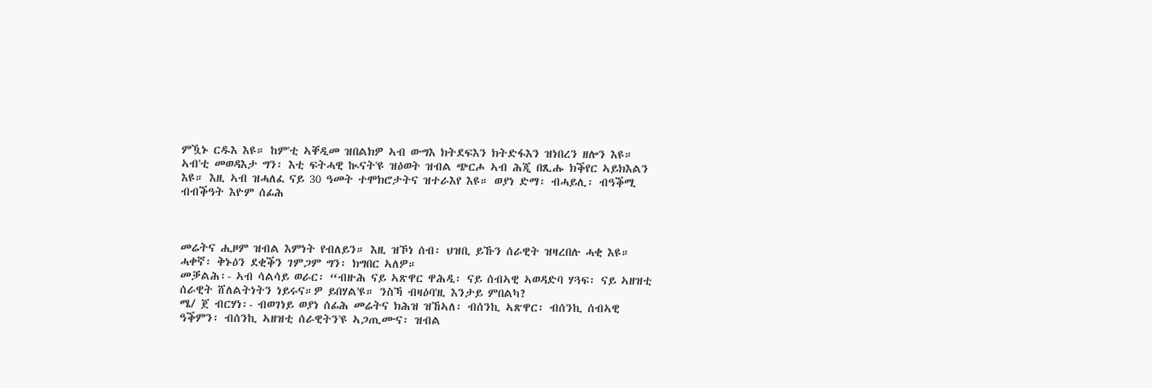ምዃኑ ርዱእ እዩ። ከም'ቲ ኣቐዲመ ዝበልክዎ ኣብ ውግእ ክትደፍእን ክትድፋእን ዝነበረን ዘሎን እዩ። ኣብ'ቲ መወዳእታ ግን፡ እቲ ፍትሓዊ ኲናት'ዩ ዝዕወት ዝብል ጭርሖ ኣብ ሕጂ በጺሑ ክቕየር ኣይክእልን እዩ። እዚ ኣብ ዝሓለፈ ናይ 30 ዓመት ተሞክሮታትና ዝተራእየ እዩ። ወያነ ድማ፡ ብሓይሊ፡ ብዓቕሚ ብብቕዓት እዮም ሰፊሕ



መሬትና ሒዞም ዝብል እምነት የብለይን። እዚ ዝኾነ ሰብ፡ ህዝቢ ይኹን ሰራዊት ዝዛረበሉ ሓቂ እዩ። ሓቀኛ፡ ቅኑዕን ደቂቕን ገምጋም ግን፡ ክግበር ኣለዎ።
መቓልሕ፡- ኣብ ሳልሳይ ወራር፡ “ብዙሕ ናይ ኣጽዋር ዋሕዲ፡ ናይ ሰብኣዊ ኣወዳድባ ሃጓፍ፡ ናይ ኣዘዝቲ ሰራዊት ሸለልትነትን ነይሩና።ዎ ይበሃል'ዩ። ንስኻ ብዛዕባ'ዚ እንታይ ምበልካ?
ሜ/ ጀ ብርሃነ፡- ብወገነይ ወያነ ሰፊሕ መሬትና ክሕዝ ዝኸኣለ፡ ብሰንኪ ኣጽዋር፡ ብሰንኪ ሰብኣዊ ዓቕምን፡ ብሰንኪ ኣዘዝቲ ሰራዊትን'ዩ ኣጋጢሙና፡ ዝብል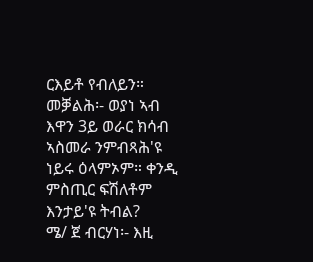ርእይቶ የብለይን።
መቓልሕ፡- ወያነ ኣብ እዋን 3ይ ወራር ክሳብ ኣስመራ ንምብጻሕ'ዩ ነይሩ ዕላምኦም። ቀንዲ ምስጢር ፍሽለቶም እንታይ'ዩ ትብል?
ሜ/ ጀ ብርሃነ፡- እዚ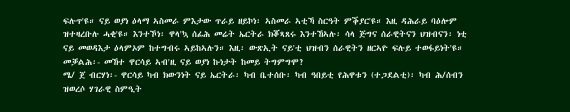ፍሉጥ'ዩ። ናይ ወያነ ዕላማ ኣስመራ ምእታው ጥራይ ዘይኮነ፡ ኣስመራ ኣቲኻ ስርዓት ምቕያር'ዩ። እዚ ዳሕራይ ባዕሎም ዝተዛረቡሉ ሓቂ'ዩ። እንተኾነ፡ ዋላ'ኳ ሰፊሕ መሬት ኤርትራ ክቖጻጸሩ እንተኸኣሉ፡ ሳላ ጅግና ሰራዊትናን ህዝብናን፡ ነቲ ናይ መወዳእታ ዕላምኦም ከተግብሩ ኣይከኣሉን። እዚ፡ ውጽኢት ናይ'ቲ ህዝብን ሰራዊትን ዘርኣዮ ፍሉይ ተወፋይነት'ዩ።
መቓልሕ፡- መኸተ ዋርሳይ ኣብ'ዚ ናይ ወያነ ኩነታት ከመይ ትግምግሞ?
ሜ/ ጀ ብርሃነ፡- ዋርሳይ ካብ ክውንነት ናይ ኤርትራ፡ ካብ ቤተሰቡ፡ ካብ ዓበይቲ የሕዋቱን (ተጋደልቲ)፡ ካብ ሕ/ሰብን ዝወረሶ ሃገራዊ ስምዒት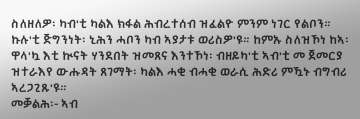ስለዘለዎ፡ ካብ'ቲ ካልእ ክፋል ሕብረተሰብ ዝፈልዮ ምንም ነገር የልቦን። ኩሉ'ቲ ጅግንነት፡ ኒሕን ሓቦን ካብ ኣያታቱ ወሪስዎ'ዩ። ከምኡ ስለዝኾነ ከኣ፡ ዋላ'ኳ እቲ ኲናት ሃንደበት ዝመጸና እንተኾነ፡ ብዘይካ'ቲ ኣብ'ቲ መ ጀመርያ ዝተራእየ ውሑዳት ጸገማት፡ ካልእ ሓቂ ብሓቂ ወራሲ ሕድሪ ምዃኑ ብግብሪ ኣረጋጊጹ'ዩ።
መቓልሕ፡- ኣብ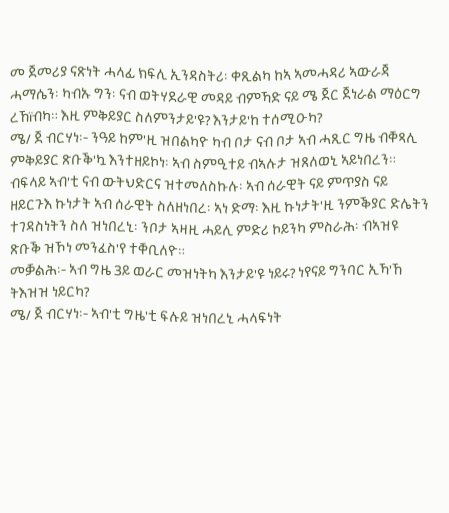መ ጀመሪያ ናጽነት ሓላፊ ክፍሊ ኢንዳስትሪ፡ ቀጺልካ ከኣ ኣመሓዳሪ ኣውራጃ ሓማሴን፡ ካብኡ ግን፡ ናብ ወትሃደራዊ መዳይ ብምኻድ ናይ ሜ ጀር ጀነራል ማዕርግ ረኸïብካ። እዚ ምቅይያር ስለምንታይ'ዩ? እንታይ'ከ ተሰሚዑካ?
ሜ/ ጀ ብርሃነ፡- ንዓይ ከም'ዚ ዝበልካዮ ካብ ቦታ ናብ ቦታ ኣብ ሓጺር ግዜ ብቐጻሊ ምቅይያር ጽቡቕ'ኳ እንተዘይኮነ፡ ኣብ ስምዒተይ ብኣሉታ ዝጸለወኒ ኣይነበረን። ብፍላይ ኣብ'ቲ ናብ ውትህድርና ዝተመለስኩሉ፡ ኣብ ሰራዊት ናይ ምጥያስ ናይ ዘይርጉእ ኩነታት ኣብ ሰራዊት ስለዘነበረ፡ ኣነ ድማ፡ እዚ ኩነታት'ዚ ንምቕያር ድሌትን ተገዳስነትን ስለ ዝነበረኒ፡ ንቦታ ኣዛዚ ሓይሊ ምድሪ ኮይንካ ምስራሕ፡ ብኣዝዩ ጽቡቕ ዝኾነ መንፈስ'የ ተቐቢለዮ።
መቓልሕ፡- ኣብ ግዜ 3ይ ወራር መዝነትካ እንታይ'ዩ ነይሩ? ነየናይ ግንባር ኢኻ'ኸ ትእዝዝ ነይርካ?
ሜ/ ጀ ብርሃነ፡- ኣብ'ቲ ግዜ'ቲ ፍሉይ ዝነበረኒ ሓላፍነት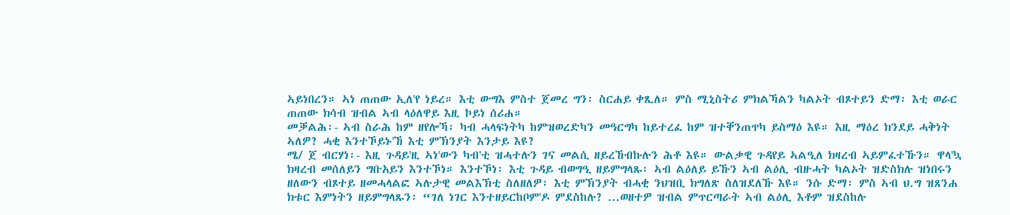ኣይነበረን። ኣነ ጠጠው ኢለ'የ ነይረ። እቲ ውግእ ምስተ ጀመረ ግን፡ ስርሐይ ቀጺለ። ምስ ሚኒስትሪ ምክልኻልን ካልኦት ብጾተይን ድማ፡ እቲ ወራር ጠጠው ክሳብ ዝብል ኣብ ላዕለዋይ እዚ ኮይነ ሰሪሐ።
መቓልሕ፡- ኣብ ስራሕ ከም ዘየሎኻ፡ ካብ ሓላፍነትካ ከምዝወረድካን መዓርግካ ከይተረፈ ከም ዝተቐንጠጥካ ይስማዕ እዩ። እዚ ማዕረ ክንደይ ሓቅነት ኣለዎ? ሓቂ እንተኾይኑ'ኸ እቲ ምኽንያት እንታይ እዩ?
ሜ/ ጀ ብርሃነ፡- እዚ ጉዳይ'ዚ ኣነ'ውን ካብ'ቲ ዝሓተሉን ገና መልሲ ዘይረኸብኩሉን ሕቶ እዩ። ውልቃዊ ጉዳየይ ኣልዒለ ክዛረብ ኣይምፈተኹን። ዋላ'ኳ ክዛረብ መሰለይን ግቡአይን እንተኾነ። እንተኾነ፡ እቲ ጉዳይ ብወግዒ ዘይምግላጹ፡ ኣብ ልዕለይ ይኹን ኣብ ልዕሊ ብዙሓት ካልኦት ዝድስክሉ ዝነበሩን ዘለውን ብጾተይ ዘመሓላልፎ ኣሉታዊ መልእኽቲ ስለዘለዎ፡ እቲ ምኽንያት ብሓቂ ንህዝቢ ክግለጽ ስለዝደለኹ እዩ። ንሱ ድማ፡ ምስ ኣብ ህ.ግ ዝጸንሐ ክቱር እምነትን ዘይምግላጹን፡ “ገለ ነገር እንተዘይርከቦም'ዶ ምደስከሉ? ...ወዘተዎ ዝብል ምጥርጣራት ኣብ ልዕሊ እቶም ዝደስከሉ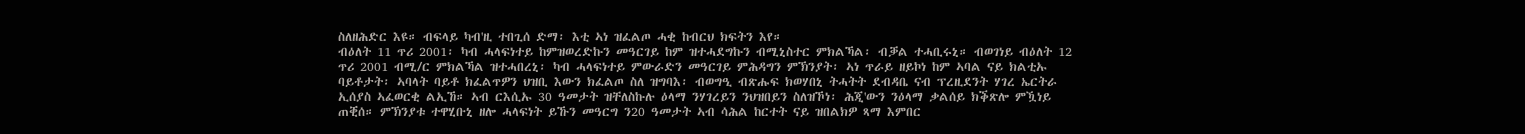ስለዘሕድር እዩ። ብፍላይ ካብ'ዚ ተበጊሰ ድማ፡ እቲ ኣነ ዝፈልጦ ሓቂ ከብርህ ክፍትን እየ።
ብዕለት 11 ጥሪ 2001፡ ካብ ሓላፍነተይ ከምዝወረድኩን መዓርገይ ከም ዝተሓደግኩን ብሚኒስተር ምክልኻል፡ ብቓል ተሓቢሩኒ። ብወገነይ ብዕለት 12 ጥሪ 2001 ብሚ/ር ምክልኻል ዝተሓበረኒ፡ ካብ ሓላፍነተይ ምውራድን መዓርገይ ምሕዳግን ምኽንያት፡ ኣነ ጥራይ ዘይኮነ ከም ኣባል ናይ ክልቲኡ ባይቶታት፡ ኣባላት ባይቶ ክፈልጥዎን ህዝቢ እውን ክፈልጦ ስለ ዝግባእ፡ ብወግዒ ብጽሑፍ ክወሃበኒ ትሓትት ደብዳቤ ናብ ፕረዚደንት ሃገረ ኤርትራ ኢሰያስ ኣፈወርቂ ልኢኸ። ኣብ ርእሲኡ 30 ዓመታት ዝቸለስኩሉ ዕላማ ንሃገረይን ንህዝበይን ስለዝኾነ፡ ሕጂ'ውን ንዕላማ ቃልሰይ ክቕጽሎ ምዃነይ ጠቒሰ። ምኽንያቱ ተዋሂቡኒ ዘሎ ሓላፍነት ይኹን መዓርግ ን20 ዓመታት ኣብ ሳሕል ከርተት ናይ ዝበልክዎ ጻማ እምበር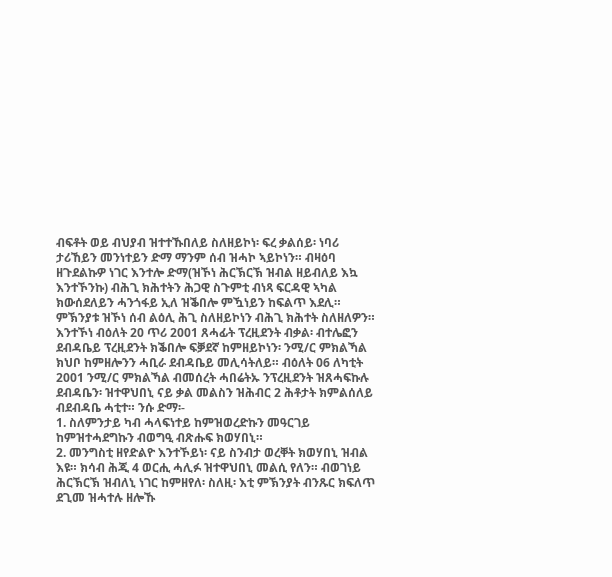ብፍቶት ወይ ብህያብ ዝተተኹበለይ ስለዘይኮነ፡ ፍረ ቃልሰይ፡ ነባሪ ታሪኸይን መንነተይን ድማ ማንም ሰብ ዝሓኮ ኣይኮነን። ብዛዕባ ዘጉደልኩዎ ነገር እንተሎ ድማ(ዝኾነ ሕርኽርኽ ዝብል ዘይብለይ እኳ እንተኾንኩ) ብሕጊ ክሕተትን ሕጋዊ ስጉምቲ ብነጻ ፍርዳዊ ኣካል ክውሰደለይን ሓንጎፋይ ኢለ ዝቕበሎ ምዃነይን ከፍልጥ እደሊ። ምኽንያቱ ዝኾነ ሰብ ልዕሊ ሕጊ ስለዘይኮነን ብሕጊ ክሕተት ስለዘለዎን።
እንተኾነ ብዕለት 20 ጥሪ 2001 ጸሓፊት ፕረዚደንት ብቃል፡ ብተሌፎን ደብዳቤይ ፕረዚደንት ክቕበሎ ፍቓደኛ ከምዘይኮነን፡ ንሚ/ር ምክልኻል ክህቦ ከምዘሎንን ሓቢራ ደብዳቤይ መሊሳትለይ። ብዕለት 06 ለካቲት 2001 ንሚ/ር ምክልኻል ብመሰረት ሓበሬትኡ ንፕረዚደንት ዝጸሓፍኩሉ ደብዳቤን፡ ዝተዋህበኒ ናይ ቃል መልስን ዝሕብር 2 ሕቶታት ክምልሰለይ ብደብዳቤ ሓቲተ። ንሱ ድማ፡-
1. ስለምንታይ ካብ ሓላፍነተይ ከምዝወረድኩን መዓርገይ ከምዝተሓደግኩን ብወግዒ ብጽሑፍ ክወሃበኒ።
2. መንግስቲ ዘየድልዮ እንተኾይነ፡ ናይ ስንብታ ወረቐት ክወሃበኒ ዝብል እዩ። ክሳብ ሕጂ 4 ወርሒ ሓሊፉ ዝተዋህበኒ መልሲ የለን። ብወገነይ ሕርኽርኽ ዝብለኒ ነገር ከምዘየለ፡ ስለዚ፡ እቲ ምኽንያት ብንጹር ክፍለጥ ደጊመ ዝሓተሉ ዘሎኹ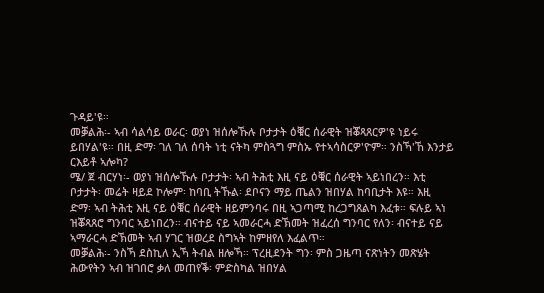ጉዳይ'ዩ።
መቓልሕ፡- ኣብ ሳልሳይ ወራር፡ ወያነ ዝሰሎኹሉ ቦታታት ዕቑር ሰራዊት ዝቖጻጸርዎ'ዩ ነይሩ ይበሃል'ዩ። በዚ ድማ፡ ገለ ገለ ሰባት ነቲ ናትካ ምስጓግ ምስኡ የተኣሳስርዎ'ዮም። ንስኻ'ኸ እንታይ ርእይቶ ኣሎካ?
ሜ/ ጀ ብርሃነ፡- ወያነ ዝሰሎኹሉ ቦታታት፡ ኣብ ትሕቲ እዚ ናይ ዕቑር ሰራዊት ኣይነበረን። እቲ ቦታታት፡ መሬት ዛይደ ኮሎም፡ ከባቢ ትኹል፡ ደቦናን ማይ ጤልን ዝበሃል ከባቢታት እዩ። እዚ ድማ፡ ኣብ ትሕቲ እዚ ናይ ዕቑር ሰራዊት ዘይምንባሩ በዚ ኣጋጣሚ ከረጋግጸልካ እፈቱ። ፍሉይ ኣነ ዝቖጻጸሮ ግንባር ኣይነበረን። ብናተይ ናይ ኣመራርሓ ድኽመት ዝፈረሰ ግንባር የለን፡ ብናተይ ናይ ኣማራርሓ ድኽመት ኣብ ሃገር ዝወረደ ስግኣት ከምዘየለ እፈልጥ።
መቓልሕ፡- ንስኻ ደስኪለ ኢኻ ትብል ዘሎኻ። ፕረዚደንት ግን፡ ምስ ጋዜጣ ናጽነትን መጽሄት ሕውየትን ኣብ ዝገበሮ ቃለ መጠየቕ፡ ምድስካል ዝበሃል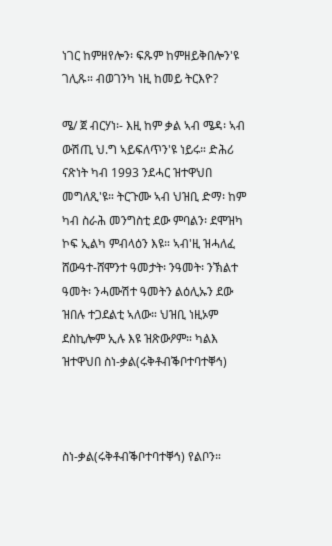ነገር ከምዘየሎን፡ ፍጹም ከምዘይቅበሎን'ዩ ገሊጹ። ብወገንካ ነዚ ከመይ ትርእዮ?

ሜ/ ጀ ብርሃነ፡- እዚ ከም ቃል ኣብ ሜዳ፡ ኣብ ውሽጢ ህ.ግ ኣይፍለጥን'ዩ ነይሩ። ድሕሪ ናጽነት ካብ 1993 ንደሓር ዝተዋህበ መግለጺ'ዩ። ትርጉሙ ኣብ ህዝቢ ድማ፡ ከም ካብ ስራሕ መንግስቲ ደው ምባልን፡ ደሞዝካ ኮፍ ኢልካ ምብላዕን እዩ። ኣብ'ዚ ዝሓለፈ ሸውዓተ-ሸሞንተ ዓመታት፡ ንዓመት፡ ንኽልተ ዓመት፡ ንሓሙሽተ ዓመትን ልዕሊኡን ደው ዝበሉ ተጋደልቲ ኣለው። ህዝቢ ነዚኦም ደስኪሎም ኢሉ እዩ ዝጽውዖም። ካልእ ዝተዋህበ ስነ-ቃል(ሩቅቶብቕቦተባተቐኅ)



ስነ-ቃል(ሩቅቶብቕቦተባተቐኅ) የልቦን።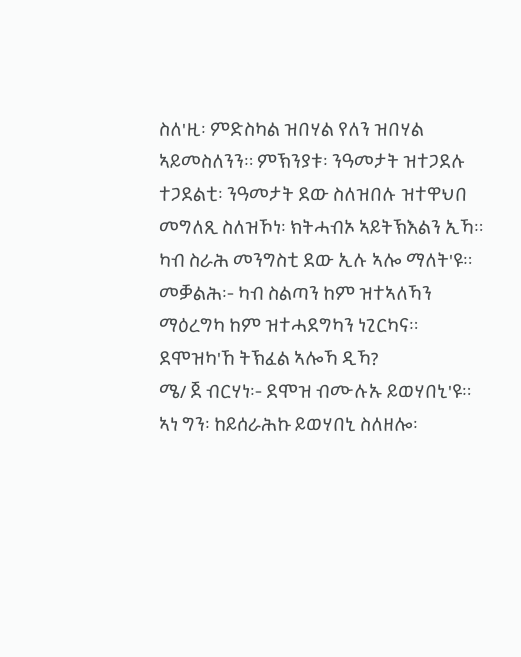ስለ'ዚ፡ ምድስካል ዝበሃል የለን ዝበሃል ኣይመስለንን። ምኽንያቱ፡ ንዓመታት ዝተጋደሉ ተጋደልቲ፡ ንዓመታት ደው ስለዝበሉ ዝተዋህበ መግለጺ ስለዝኾነ፡ ክትሓብኦ ኣይትኽእልን ኢኻ። ካብ ስራሕ መንግስቲ ደው ኢሉ ኣሎ ማለት'ዩ።
መቓልሕ፡- ካብ ስልጣን ከም ዝተኣለኻን ማዕረግካ ከም ዝተሓደግካን ነጊርካና። ደሞዝካ'ኸ ትኽፈል ኣሎኻ ዲኻ?
ሜ/ ጀ ብርሃነ፡- ደሞዝ ብሙሉኡ ይወሃበኒ'ዩ። ኣነ ግን፡ ከይሰራሕኩ ይወሃበኒ ስለዘሎ፡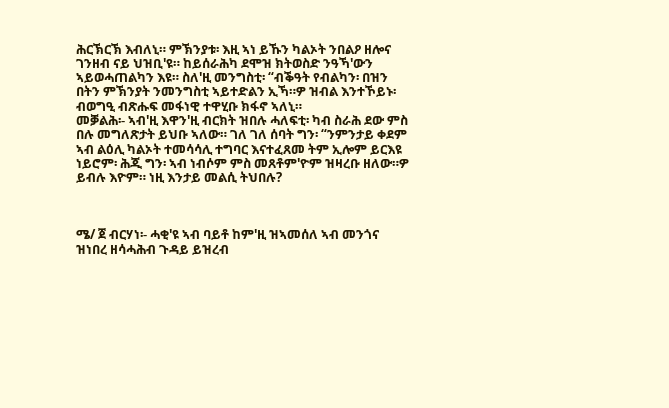ሕርኽርኽ እብለኒ። ምኽንያቱ፡ እዚ ኣነ ይኹን ካልኦት ንበልዖ ዘሎና ገንዘብ ናይ ህዝቢ'ዩ። ከይሰራሕካ ደሞዝ ክትወስድ ንዓኻ'ውን ኣይወሓጠልካን እዩ። ስለ'ዚ መንግስቲ፡ “ብቕዓት የብልካን፡ በዝን በትን ምኽንያት ንመንግስቲ ኣይተድልን ኢኻ።ዎ ዝብል እንተኾይኑ፡ ብወግዒ ብጽሑፍ መፋነዊ ተዋሂቡ ክፋኖ ኣለኒ።
መቓልሕ፡- ኣብ'ዚ እዋን'ዚ ብርክት ዝበሉ ሓለፍቲ፡ ካብ ስራሕ ደው ምስ በሉ መግለጽታት ይህቡ ኣለው። ገለ ገለ ሰባት ግን፡ “ንምንታይ ቀደም ኣብ ልዕሊ ካልኦት ተመሳሳሊ ተግባር እናተፈጸመ ትም ኢሎም ይርእዩ ነይሮም፡ ሕጂ ግን፡ ኣብ ነብሶም ምስ መጸቶም'ዮም ዝዛረቡ ዘለው።ዎ ይብሉ እዮም። ነዚ እንታይ መልሲ ትህበሉ?



ሜ/ ጀ ብርሃነ፡- ሓቂ'ዩ ኣብ ባይቶ ከም'ዚ ዝኣመሰለ ኣብ መንጎና ዝነበረ ዘሳሓሕብ ጉዳይ ይዝረብ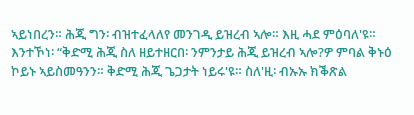ኣይነበረን። ሕጂ ግን፡ ብዝተፈላለየ መንገዲ ይዝረብ ኣሎ። እዚ ሓደ ምዕባለ'ዩ። እንተኾነ፡ “ቅድሚ ሕጂ ስለ ዘይተዘርበ፡ ንምንታይ ሕጂ ይዝረብ ኣሎ?ዎ ምባል ቅኑዕ ኮይኑ ኣይስመዓንን። ቅድሚ ሕጂ ጌጋታት ነይሩ'ዩ። ስለ'ዚ፡ ብኡኡ ክቕጽል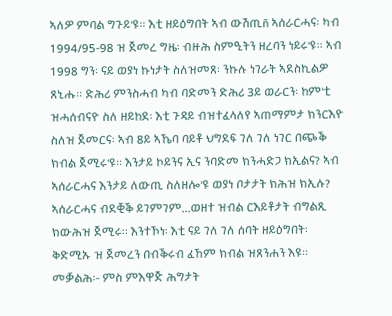ኣለዎ ምባል ግጉይ'ዩ። እቲ ዘይዕግበት ኣብ ውሽጢñ ኣሰራርሓና፡ ካብ 1994/95-98 ዝ ጀመረ ግዜ፡ ብዙሕ ስምዒትን ዘረባን ነይሩ'ዩ። ኣብ 1998 ግን፡ ናይ ወያነ ኩነታት ስለዝመጸ፡ ንኩሉ ነገራት ኣደስኪልዎ ጸኒሑ። ድሕሪ ምንስሓብ ካብ ባድመን ድሕሪ 3ይ ወራርን፡ ከም'ቲ ዝሓሰብናዮ ስለ ዘይከደ፡ እቲ ጉዳይ ብዝተፈላለየ ኣጠማምታ ክንርእዮ ስለዝ ጀመርና፡ ኣብ 8ይ ኣኼባ ባይቶ ህግደፍ ገለ ገለ ነገር በጭቕ ክብል ጀሚሩ'ዩ። እንታይ ኮይንና ኢና ንባድመ ክንሓድጋ ክኢልና? ኣብ ኣሰራርሓና እንታይ ለውጢ ስለዘሎ'ዩ ወያነ ቦታታት ክሕዝ ክኢሉ? ኣሰራርሓና ብደቒቕ ይገምገም...ወዘተ ዝብል ርእይቶታት ብግልጺ ክውሕዝ ጀሚሩ። እንተኾነ፡ እቲ ናይ ገለ ገለ ሰባት ዘይዕግበት፡ ቅድሚኡ ዝ ጀመረን በብቕሩብ ፈኸም ክብል ዝጸንሐን እዩ።
መቓልሕ፡- ምስ ምእዋጅ ሕግታት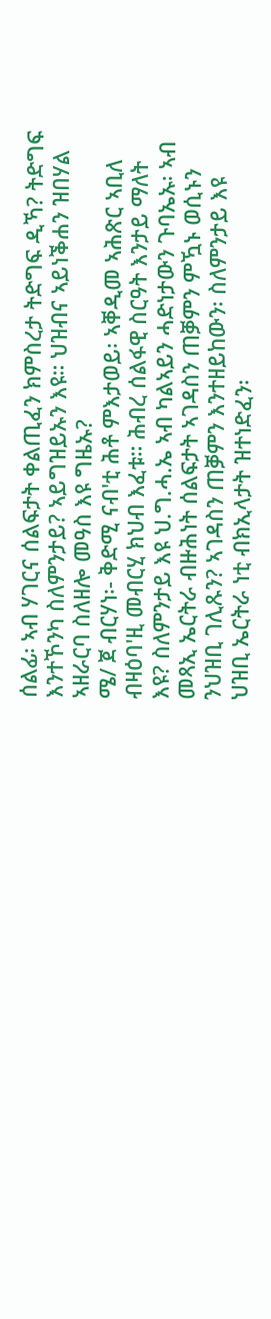ሰልፊ፡ ኣብ ሃገርና ሰልፍታት ቀልጢፈን ክምስረታ ትድግፍ ዲኻ? ትድግፍ እንተኾንካ ስለምንታይ? ኣይግዝይኡን እዩ። ህዝብና ኣይነቕሐን ዝበሃል ኣዘራርባ ስለዘሎ መዓስ እዩ ግዜኡ?
ሜ/ ጀ ብርሃነ፡- ቅድሚ ናብ'ቲ ሕቶ ምእታወይ፡ ኣቐዲመ ኣሕጽር ኣቢለ ብዛዕባ'ዚ መብርሂ ክህብ እፈቱ። ሕብረ ሰልፋዊ ስርዓት እንታይ ማለት እዩ? ስለምንታይ እዩ ህ.ግ.ሓ.ኤ ኣብ ካልኣይን ሓድነታውን ጉባኤኡ፡ ኣብ መጻኢ ኤርትራ ብዙሕነት ሰልፍታት ኣገዳስን ጠቓምን ምዃኑ ወሲኑን ንህዝቢ ገሊጹን? ኣገዳስን ጠቓምን እንተዘይከውን፡ ስለምንታይ እዩ ህዝቢ ኤርትራ ነቲ ብክኢላታት ዝተነድፈን፡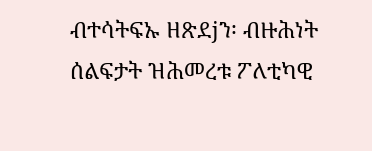ብተሳትፍኡ ዘጽደjን፡ ብዙሕነት ሰልፍታት ዝሕመረቱ ፖለቲካዊ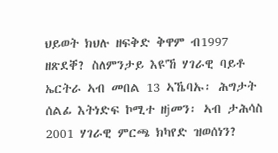ህይወት ክህሉ ዘፍቅድ ቅዋም ብ1997 ዘጽደቐ? ስለምንታይ እዩ'ኸ ሃገራዊ ባይቶ ኤርትራ ኣብ መበል 13 ኣኼባኡ፡ ሕግታት ሰልፊ እትነድፍ ኮሚተ ዘjመን፡ ኣብ ታሕሳስ 2001 ሃገራዊ ምርጫ ክካየድ ዝወሰነን?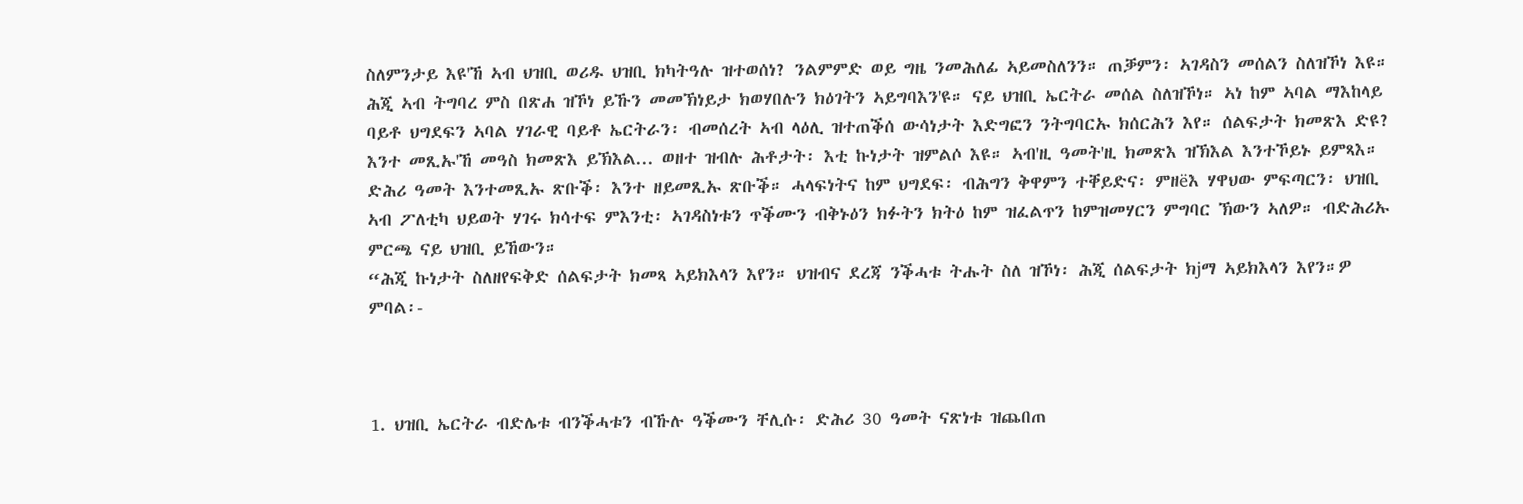ስለምንታይ እዩ'ኸ ኣብ ህዝቢ ወሪዱ ህዝቢ ክካትዓሉ ዝተወሰነ? ንልምምድ ወይ ግዜ ንመሕለፊ ኣይመስለንን። ጠቓምን፡ ኣገዳስን መሰልን ስለዝኾነ እዩ።
ሕጂ ኣብ ትግባረ ምስ በጽሐ ዝኾነ ይኹን መመኽነይታ ክወሃበሉን ክዕገትን ኣይግባእን'ዩ። ናይ ህዝቢ ኤርትራ መሰል ስለዝኾነ። ኣነ ከም ኣባል ማእከላይ ባይቶ ህግደፍን ኣባል ሃገራዊ ባይቶ ኤርትራን፡ ብመሰረት ኣብ ላዕሊ ዝተጠቕሰ ውሳነታት እድግፎን ንትግባርኡ ክሰርሕን እየ። ሰልፍታት ክመጽእ ድዩ? እንተ መጺኡ'ኸ መዓስ ክመጽእ ይኽእል... ወዘተ ዝብሉ ሕቶታት፡ እቲ ኩነታት ዝምልሶ እዩ። ኣብ'ዚ ዓመት'ዚ ክመጽእ ዝኽእል እንተኾይኑ ይምጻእ። ድሕሪ ዓመት እንተመጺኡ ጽቡቕ፡ እንተ ዘይመጺኡ ጽቡቕ። ሓላፍነትና ከም ህግደፍ፡ ብሕግን ቅዋምን ተቐይድና፡ ምዘëእ ሃዋህው ምፍጣርን፡ ህዝቢ ኣብ ፖለቲካ ህይወት ሃገሩ ክሳተፍ ምእንቲ፡ ኣገዳስነቱን ጥቕሙን ብቅኑዕን ክፉትን ክትዕ ከም ዝፈልጥን ከምዝመሃርን ምግባር ኽውን ኣለዎ። ብድሕሪኡ ምርጫ ናይ ህዝቢ ይኸውን።
“ሕጂ ኩነታት ስለዘየፍቅድ ሰልፍታት ክመጻ ኣይክእላን እየን። ህዝብና ደረጃ ንቕሓቱ ትሑት ስለ ዝኾነ፡ ሕጂ ሰልፍታት ክjማ ኣይክእላን እየን።ዎ ምባል፡-



1. ህዝቢ ኤርትራ ብድሌቱ ብንቕሓቱን ብኹሉ ዓቕሙን ቸሊሱ፡ ድሕሪ 30 ዓመት ናጽነቱ ዝጨበጠ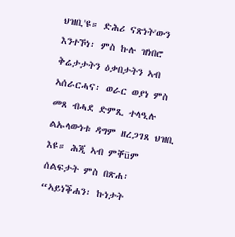ህዝቢ'ዩ። ድሕሪ ናጽነት'ውን እንተኾነ፡ ምስ ኩሉ ዝነበሮ ቅሬታታትን ዕቃበታትን ኣብ ኣሰራርሓና፡ ወራር ወያነ ምስ መጸ ብሓደ ድምጺ ተላዒሉ ልኡላውነቱ ዳግም ዘረጋገጸ ህዝቢ እዩ። ሕጂ ኣብ ምቐüም ሰልፍታት ምስ በጽሐ፡ “ኣይነቕሐን፡ ኩነታት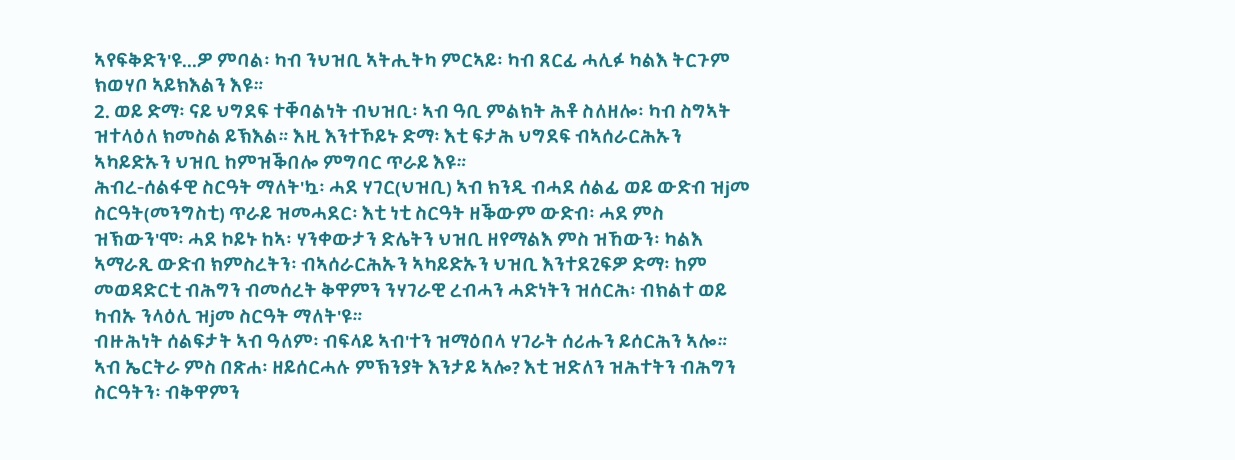ኣየፍቅድን'ዩ...ዎ ምባል፡ ካብ ንህዝቢ ኣትሒትካ ምርኣይ፡ ካብ ጸርፊ ሓሊፉ ካልእ ትርጉም ክወሃቦ ኣይክእልን እዩ።
2. ወይ ድማ፡ ናይ ህግደፍ ተቐባልነት ብህዝቢ፡ ኣብ ዓቢ ምልክት ሕቶ ስለዘሎ፡ ካብ ስግኣት ዝተላዕለ ክመስል ይኽእል። እዚ እንተኾይኑ ድማ፡ እቲ ፍታሕ ህግደፍ ብኣሰራርሕኡን ኣካይድኡን ህዝቢ ከምዝቕበሎ ምግባር ጥራይ እዩ።
ሕብረ-ሰልፋዊ ስርዓት ማለት'ኳ፡ ሓደ ሃገር(ህዝቢ) ኣብ ክንዲ ብሓደ ሰልፊ ወይ ውድብ ዝjመ ስርዓት(መንግስቲ) ጥራይ ዝመሓደር፡ እቲ ነቲ ስርዓት ዘቕውም ውድብ፡ ሓደ ምስ ዝኽውን'ሞ፡ ሓደ ኮይኑ ከኣ፡ ሃንቀውታን ድሌትን ህዝቢ ዘየማልእ ምስ ዝኸውን፡ ካልእ ኣማራጺ ውድብ ክምስረትን፡ ብኣሰራርሕኡን ኣካይድኡን ህዝቢ እንተደጊፍዎ ድማ፡ ከም መወዳድርቲ ብሕግን ብመሰረት ቅዋምን ንሃገራዊ ረብሓን ሓድነትን ዝሰርሕ፡ ብክልተ ወይ ካብኡ ንላዕሊ ዝjመ ስርዓት ማለት'ዩ።
ብዙሕነት ሰልፍታት ኣብ ዓለም፡ ብፍላይ ኣብ'ተን ዝማዕበላ ሃገራት ሰሪሑን ይሰርሕን ኣሎ። ኣብ ኤርትራ ምስ በጽሐ፡ ዘይሰርሓሉ ምኽንያት እንታይ ኣሎ? እቲ ዝድለን ዝሕተትን ብሕግን ስርዓትን፡ ብቅዋምን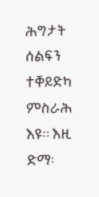ሕግታት ሰልፍን ተቐይድካ ምስራሕ እዩ። እዚ ድማ፡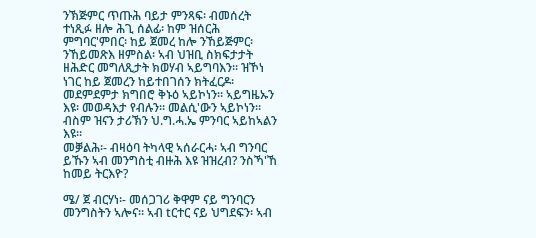ንኽጅምር ጥጡሕ ባይታ ምንጻፍ፡ ብመሰረት ተነጺፉ ዘሎ ሕጊ ሰልፊ፡ ከም ዝሰርሕ ምግባር'ምበር፡ ከይ ጀመረ ከሎ ንኸይጅምር፡ ንኸይመጽእ ዘምስል፡ ኣብ ህዝቢ ስክፍታታት ዘሕድር መግለጺታት ክወሃብ ኣይግባእን። ዝኾነ ነገር ከይ ጀመረን ከይተበገሰን ክትፈርዶ፡ መደምደምታ ክግበሮ ቅኑዕ ኣይኮነን። ኣይግዜኡን እዩ፡ መወዳእታ የብሉን። መልሲ'ውን ኣይኮነን። ብስም ዝናን ታሪኽን ህ.ግ.ሓ.ኤ ምንባር ኣይከኣልን እዩ።
መቓልሕ፡- ብዛዕባ ትካላዊ ኣሰራርሓ፡ ኣብ ግንባር ይኹን ኣብ መንግስቲ ብዙሕ እዩ ዝዝረብ? ንስኻ'ኸ ከመይ ትርእዮ?

ሜ/ ጀ ብርሃነ፡- መሰጋገሪ ቅዋም ናይ ግንባርን መንግስትን ኣሎና። ኣብ tርተር ናይ ህግደፍን፡ ኣብ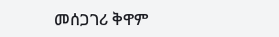መሰጋገሪ ቅዋም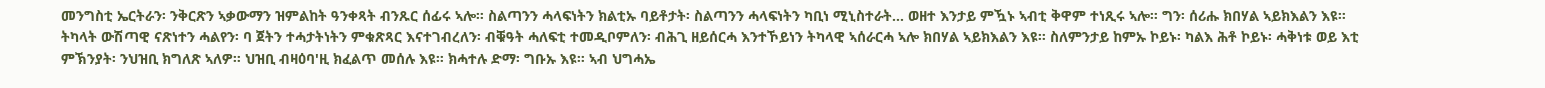መንግስቲ ኤርትራን፡ ንቅርጽን ኣቃውማን ዝምልከት ዓንቀጻት ብንጹር ሰፊሩ ኣሎ። ስልጣንን ሓላፍነትን ክልቲኡ ባይቶታት፡ ስልጣንን ሓላፍነትን ካቢነ ሚኒስተራት... ወዘተ እንታይ ምዃኑ ኣብቲ ቅዋም ተነጺሩ ኣሎ። ግን፡ ሰሪሑ ክበሃል ኣይክእልን እዩ። ትካላት ውሽጣዊ ናጽነተን ሓልየን፡ ባ ጀትን ተሓታትነትን ምቁጽጻር እናተገብረለን፡ ብቑዓት ሓለፍቲ ተመዲቦምለን፡ ብሕጊ ዘይሰርሓ እንተኾይነን ትካላዊ ኣሰራርሓ ኣሎ ክበሃል ኣይክእልን እዩ። ስለምንታይ ከምኡ ኮይኑ፡ ካልእ ሕቶ ኮይኑ፡ ሓቅነቱ ወይ እቲ ምኽንያት፡ ንህዝቢ ክግለጽ ኣለዎ። ህዝቢ ብዛዕባ'ዚ ክፈልጥ መሰሉ እዩ። ክሓተሉ ድማ፡ ግቡኡ እዩ። ኣብ ህግሓኤ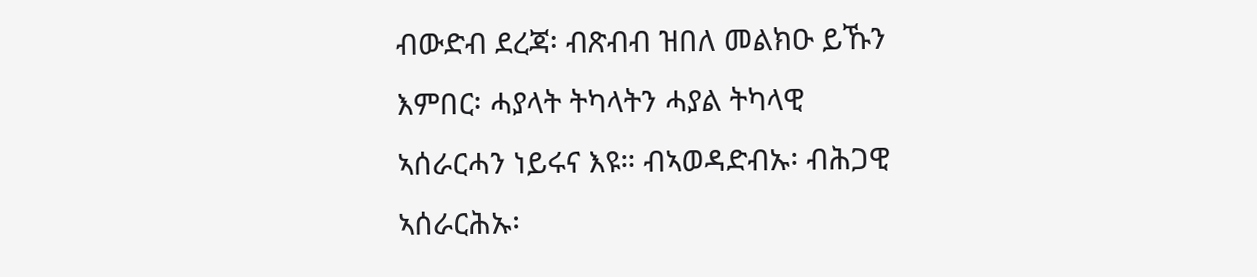ብውድብ ደረጃ፡ ብጽብብ ዝበለ መልክዑ ይኹን እምበር፡ ሓያላት ትካላትን ሓያል ትካላዊ ኣሰራርሓን ነይሩና እዩ። ብኣወዳድብኡ፡ ብሕጋዊ ኣሰራርሕኡ፡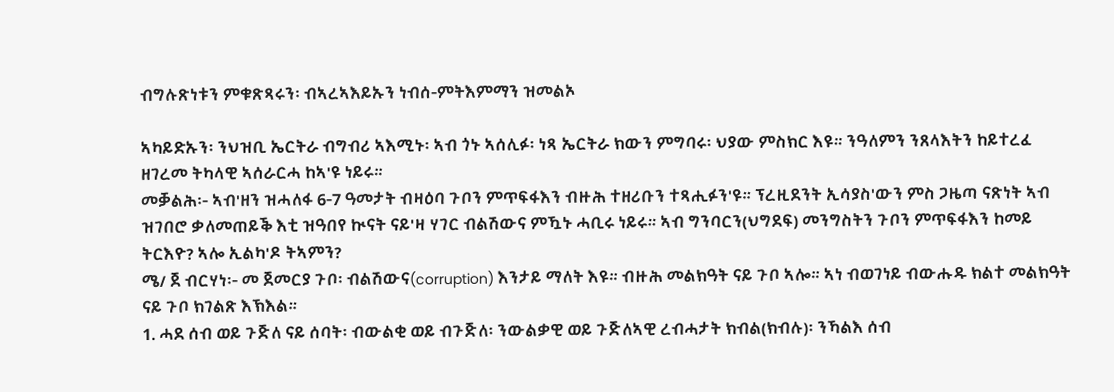ብግሉጽነቱን ምቁጽጻሩን፡ ብኣረኣእይኡን ነብሰ-ምትእምማን ዝመልኦ

ኣካይድኡን፡ ንህዝቢ ኤርትራ ብግብሪ ኣእሚኑ፡ ኣብ ጎኑ ኣሰሊፉ፡ ነጻ ኤርትራ ክውን ምግባሩ፡ ህያው ምስክር እዩ። ንዓለምን ንጸላእትን ከይተረፈ ዘገረመ ትካላዊ ኣሰራርሓ ከኣ'ዩ ነይሩ።
መቓልሕ፡- ኣብ'ዘን ዝሓለፋ 6-7 ዓመታት ብዛዕባ ጉቦን ምጥፍፋእን ብዙሕ ተዘሪቡን ተጻሒፉን'ዩ። ፕረዚደንት ኢሳያስ'ውን ምስ ጋዜጣ ናጽነት ኣብ ዝገበሮ ቃለመጠይቕ እቲ ዝዓበየ ኲናት ናይ'ዛ ሃገር ብልሽውና ምዃኑ ሓቢሩ ነይሩ። ኣብ ግንባርን(ህግደፍ) መንግስትን ጉቦን ምጥፍፋእን ከመይ ትርእዮ? ኣሎ ኢልካ'ዶ ትኣምን?
ሜ/ ጀ ብርሃነ፡- መ ጀመርያ ጉቦ፡ ብልሽውና(corruption) እንታይ ማለት እዩ። ብዙሕ መልክዓት ናይ ጉቦ ኣሎ። ኣነ ብወገነይ ብውሑዱ ክልተ መልክዓት ናይ ጉቦ ክገልጽ እኽእል።
1. ሓደ ሰብ ወይ ጉጅለ ናይ ሰባት፡ ብውልቂ ወይ ብጉጅለ፡ ንውልቃዊ ወይ ጉጅለኣዊ ረብሓታት ክብል(ክብሉ)፡ ንኻልእ ሰብ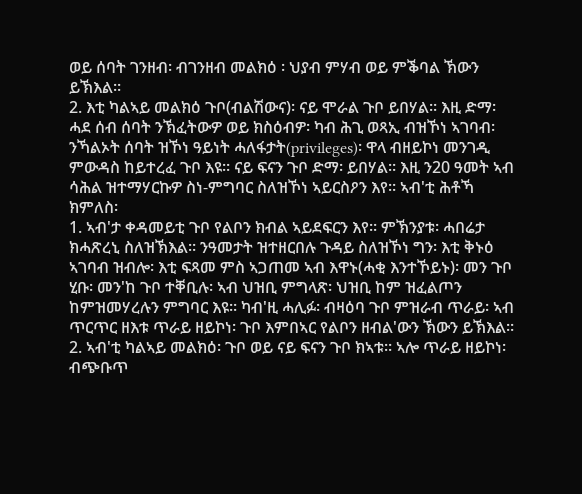ወይ ሰባት ገንዘብ፡ ብገንዘብ መልክዕ ፡ ህያብ ምሃብ ወይ ምቕባል ኽውን ይኽእል።
2. እቲ ካልኣይ መልክዕ ጉቦ(ብልሽውና)፡ ናይ ሞራል ጉቦ ይበሃል። እዚ ድማ፡ ሓደ ሰብ ሰባት ንኽፈትውዎ ወይ ክስዕብዎ፡ ካብ ሕጊ ወጻኢ ብዝኾነ ኣገባብ፡ ንኻልኦት ሰባት ዝኾነ ዓይነት ሓለፋታት(privileges)፡ ዋላ ብዘይኮነ መንገዲ ምውዳስ ከይተረፈ ጉቦ እዩ። ናይ ፍናን ጉቦ ድማ፡ ይበሃል። እዚ ን20 ዓመት ኣብ ሳሕል ዝተማሃርኩዎ ስነ-ምግባር ስለዝኾነ ኣይርስዖን እየ። ኣብ'ቲ ሕቶኻ ክምለስ፡
1. ኣብ'ታ ቀዳመይቲ ጉቦ የልቦን ክብል ኣይደፍርን እየ። ምኽንያቱ፡ ሓበሬታ ክሓጽረኒ ስለዝኽእል። ንዓመታት ዝተዘርበሉ ጉዳይ ስለዝኾነ ግን፡ እቲ ቅኑዕ ኣገባብ ዝብሎ፡ እቲ ፍጻመ ምስ ኣጋጠመ ኣብ እዋኑ(ሓቂ እንተኾይኑ)፡ መን ጉቦ ሂቡ፡ መን'ከ ጉቦ ተቐቢሉ፡ ኣብ ህዝቢ ምግላጽ፡ ህዝቢ ከም ዝፈልጦን ከምዝመሃረሉን ምግባር እዩ። ካብ'ዚ ሓሊፉ፡ ብዛዕባ ጉቦ ምዝራብ ጥራይ፡ ኣብ ጥርጥር ዘእቱ ጥራይ ዘይኮነ፡ ጉቦ እምበኣር የልቦን ዘብል'ውን ኽውን ይኽእል።
2. ኣብ'ቲ ካልኣይ መልክዕ፡ ጉቦ ወይ ናይ ፍናን ጉቦ ክኣቱ። ኣሎ ጥራይ ዘይኮነ፡ ብጭቡጥ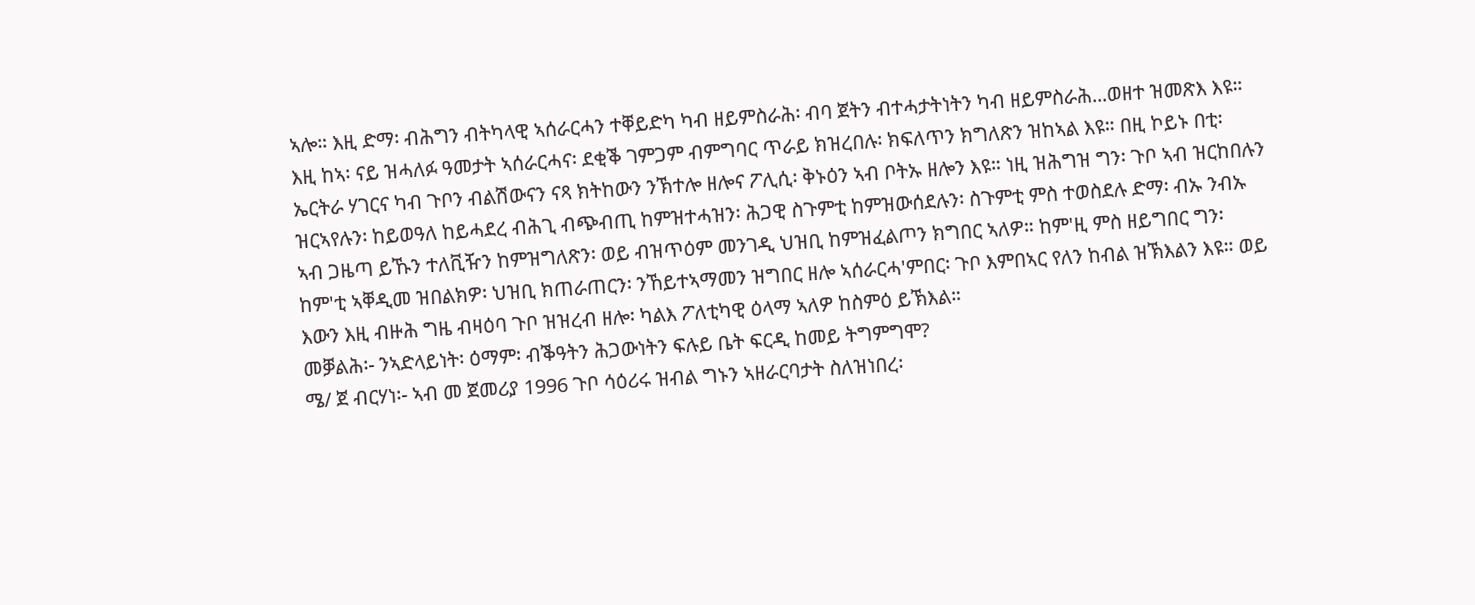ኣሎ። እዚ ድማ፡ ብሕግን ብትካላዊ ኣሰራርሓን ተቐይድካ ካብ ዘይምስራሕ፡ ብባ ጀትን ብተሓታትነትን ካብ ዘይምስራሕ...ወዘተ ዝመጽእ እዩ። እዚ ከኣ፡ ናይ ዝሓለፉ ዓመታት ኣሰራርሓና፡ ደቂቕ ገምጋም ብምግባር ጥራይ ክዝረበሉ፡ ክፍለጥን ክግለጽን ዝከኣል እዩ። በዚ ኮይኑ በቲ፡ ኤርትራ ሃገርና ካብ ጉቦን ብልሽውናን ናጻ ክትከውን ንኽተሎ ዘሎና ፖሊሲ፡ ቅኑዕን ኣብ ቦትኡ ዘሎን እዩ። ነዚ ዝሕግዝ ግን፡ ጉቦ ኣብ ዝርከበሉን ዝርኣየሉን፡ ከይወዓለ ከይሓደረ ብሕጊ ብጭብጢ ከምዝተሓዝን፡ ሕጋዊ ስጉምቲ ከምዝውሰደሉን፡ ስጉምቲ ምስ ተወስደሉ ድማ፡ ብኡ ንብኡ ኣብ ጋዜጣ ይኹን ተለቪዥን ከምዝግለጽን፡ ወይ ብዝጥዕም መንገዲ ህዝቢ ከምዝፈልጦን ክግበር ኣለዎ። ከም'ዚ ምስ ዘይግበር ግን፡ ከም'ቲ ኣቐዲመ ዝበልክዎ፡ ህዝቢ ክጠራጠርን፡ ንኸይተኣማመን ዝግበር ዘሎ ኣሰራርሓ'ምበር፡ ጉቦ እምበኣር የለን ከብል ዝኽእልን እዩ። ወይ እውን እዚ ብዙሕ ግዜ ብዛዕባ ጉቦ ዝዝረብ ዘሎ፡ ካልእ ፖለቲካዊ ዕላማ ኣለዎ ከስምዕ ይኽእል።
መቓልሕ፡- ንኣድላይነት፡ ዕማም፡ ብቕዓትን ሕጋውነትን ፍሉይ ቤት ፍርዲ ከመይ ትግምግሞ?
ሜ/ ጀ ብርሃነ፡- ኣብ መ ጀመሪያ 1996 ጉቦ ሳዕሪሩ ዝብል ግኑን ኣዘራርባታት ስለዝነበረ፡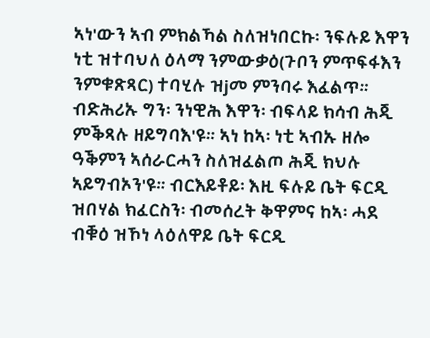ኣነ'ውን ኣብ ምክልኻል ስለዝነበርኩ፡ ንፍሉይ እዋን ነቲ ዝተባህለ ዕላማ ንምውቃዕ(ጉቦን ምጥፍፋእን ንምቁጽጻር) ተባሂሉ ዝjመ ምንባሩ እፈልጥ። ብድሕሪኡ ግን፡ ንነዊሕ እዋን፡ ብፍላይ ክሳብ ሕጂ ምቕጻሉ ዘይግባእ'ዩ። ኣነ ከኣ፡ ነቲ ኣብኡ ዘሎ ዓቕምን ኣሰራርሓን ስለዝፈልጦ ሕጂ ክህሉ ኣይግብኦን'ዩ። ብርእይቶይ፡ እዚ ፍሉይ ቤት ፍርዲ ዝበሃል ክፈርስን፡ ብመሰረት ቅዋምና ከኣ፡ ሓደ ብቑዕ ዝኾነ ላዕለዋይ ቤት ፍርዲ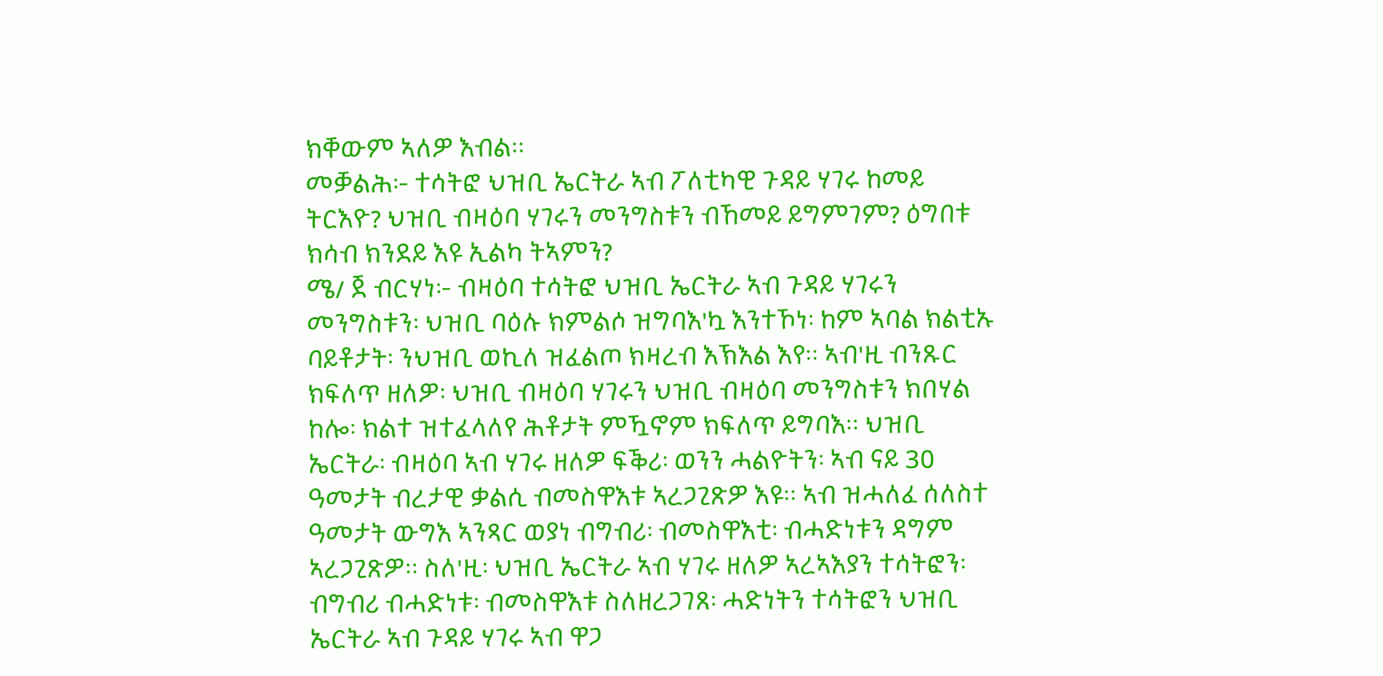ክቐውም ኣለዎ እብል።
መቓልሕ፡- ተሳትፎ ህዝቢ ኤርትራ ኣብ ፖለቲካዊ ጉዳይ ሃገሩ ከመይ ትርእዮ? ህዝቢ ብዛዕባ ሃገሩን መንግስቱን ብኸመይ ይግምገም? ዕግበቱ ክሳብ ክንደይ እዩ ኢልካ ትኣምን?
ሜ/ ጀ ብርሃነ፡- ብዛዕባ ተሳትፎ ህዝቢ ኤርትራ ኣብ ጉዳይ ሃገሩን መንግስቱን፡ ህዝቢ ባዕሉ ክምልሶ ዝግባእ'ኳ እንተኾነ፡ ከም ኣባል ክልቲኡ ባይቶታት፡ ንህዝቢ ወኪለ ዝፈልጦ ክዛረብ እኽእል እየ። ኣብ'ዚ ብንጹር ክፍለጥ ዘለዎ፡ ህዝቢ ብዛዕባ ሃገሩን ህዝቢ ብዛዕባ መንግስቱን ክበሃል ከሎ፡ ክልተ ዝተፈላለየ ሕቶታት ምዃኖም ክፍለጥ ይግባእ። ህዝቢ ኤርትራ፡ ብዛዕባ ኣብ ሃገሩ ዘለዎ ፍቕሪ፡ ወንን ሓልዮትን፡ ኣብ ናይ 30 ዓመታት ብረታዊ ቃልሲ ብመስዋእቱ ኣረጋጊጽዎ እዩ። ኣብ ዝሓለፈ ሰለስተ ዓመታት ውግእ ኣንጻር ወያነ ብግብሪ፡ ብመስዋእቲ፡ ብሓድነቱን ዳግም ኣረጋጊጽዎ። ስለ'ዚ፡ ህዝቢ ኤርትራ ኣብ ሃገሩ ዘለዎ ኣረኣእያን ተሳትፎን፡ ብግብሪ ብሓድነቱ፡ ብመስዋእቱ ስለዘረጋገጸ፡ ሓድነትን ተሳትፎን ህዝቢ ኤርትራ ኣብ ጉዳይ ሃገሩ ኣብ ዋጋ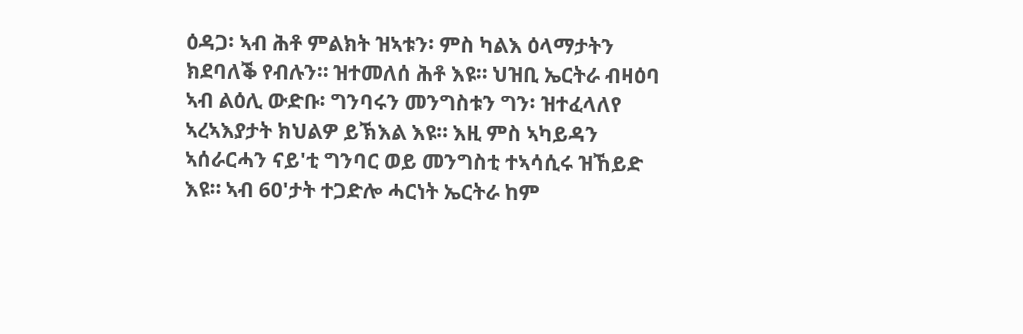ዕዳጋ፡ ኣብ ሕቶ ምልክት ዝኣቱን፡ ምስ ካልእ ዕላማታትን ክደባለቕ የብሉን። ዝተመለሰ ሕቶ እዩ። ህዝቢ ኤርትራ ብዛዕባ ኣብ ልዕሊ ውድቡ፡ ግንባሩን መንግስቱን ግን፡ ዝተፈላለየ ኣረኣእያታት ክህልዎ ይኽእል እዩ። እዚ ምስ ኣካይዳን ኣሰራርሓን ናይ'ቲ ግንባር ወይ መንግስቲ ተኣሳሲሩ ዝኸይድ እዩ። ኣብ 60'ታት ተጋድሎ ሓርነት ኤርትራ ከም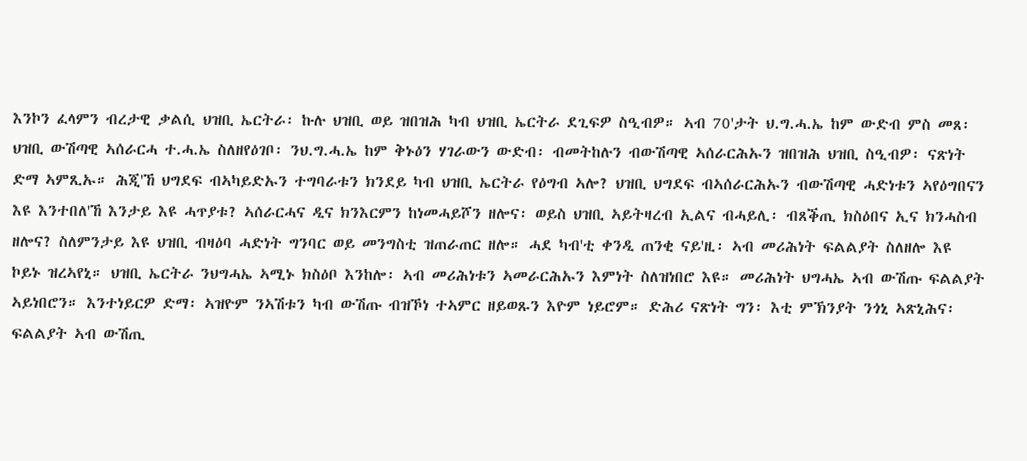እንኮን ፈላምን ብረታዊ ቃልሲ ህዝቢ ኤርትራ፡ ኩሉ ህዝቢ ወይ ዝበዝሕ ካብ ህዝቢ ኤርትራ ደጊፍዎ ስዒብዎ። ኣብ 70'ታት ህ.ግ.ሓ.ኤ ከም ውድብ ምስ መጸ፡ ህዝቢ ውሽጣዊ ኣሰራርሓ ተ.ሓ.ኤ ስለዘየዕገቦ፡ ንህ.ግ.ሓ.ኤ ከም ቅኑዕን ሃገራውን ውድብ፡ ብመትከሉን ብውሽጣዊ ኣሰራርሕኡን ዝበዝሕ ህዝቢ ስዒብዎ፡ ናጽነት ድማ ኣምጺኡ። ሕጂ'ኸ ህግደፍ ብኣካይድኡን ተግባራቱን ክንደይ ካብ ህዝቢ ኤርትራ የዕግብ ኣሎ? ህዝቢ ህግደፍ ብኣሰራርሕኡን ብውሽጣዊ ሓድነቱን ኣየዕግበናን እዩ እንተበለ'ኸ እንታይ እዩ ሓጥያቱ? ኣሰራርሓና ዲና ክንእርምን ከነመሓይሾን ዘሎና፡ ወይስ ህዝቢ ኣይትዛረብ ኢልና ብሓይሊ፡ ብጸቕጢ ክስዕበና ኢና ክንሓስብ ዘሎና? ስለምንታይ እዩ ህዝቢ ብዛዕባ ሓድነት ግንባር ወይ መንግስቲ ዝጠራጠር ዘሎ። ሓደ ካብ'ቲ ቀንዲ ጠንቂ ናይ'ዚ፡ ኣብ መሪሕነት ፍልልያት ስለዘሎ እዩ ኮይኑ ዝረኣየኒ። ህዝቢ ኤርትራ ንህግሓኤ ኣሚኑ ክስዕቦ እንከሎ፡ ኣብ መሪሕነቱን ኣመራርሕኡን እምነት ስለዝነበሮ እዩ። መሪሕነት ህግሓኤ ኣብ ውሽጡ ፍልልያት ኣይነበሮን። እንተነይርዎ ድማ፡ ኣዝዮም ንኣሽቱን ካብ ውሽጡ ብዝኾነ ተኣምር ዘይወጹን እዮም ነይሮም። ድሕሪ ናጽነት ግን፡ እቲ ምኽንያት ንጎኒ ኣጽኒሕና፡ ፍልልያት ኣብ ውሽጢ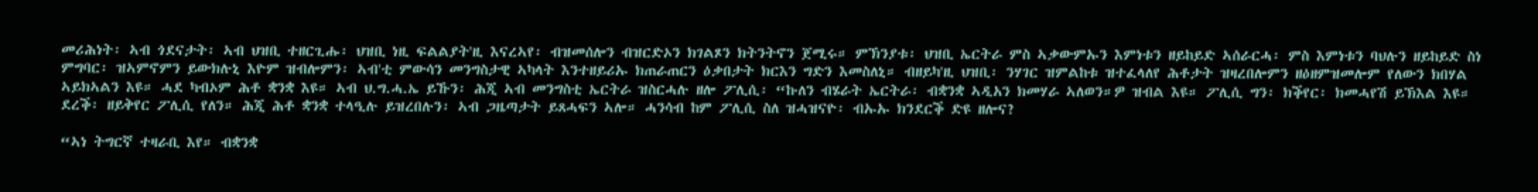መሪሕነት፡ ኣብ ጎደናታት፡ ኣብ ህዝቢ ተዘርጊሑ፡ ህዝቢ ነዚ ፍልልያት'ዚ እናረኣየ፡ ብዝመሰሎን ብዝርድኦን ክገልጾን ክትንትኖን ጀሚሩ። ምኽንያቱ፡ ህዝቢ ኤርትራ ምስ ኣቃውምኡን እምነቱን ዘይከይድ ኣሰራርሓ፡ ምስ እምነቱን ባህሉን ዘይከይድ ስነ ምግባር፡ ዝኣምኖምን ይውክሉኒ እዮም ዝብሎምን፡ ኣብ'ቲ ምውሳን መንግስታዊ ኣካላት እንተዘይሪኡ ክጠራጠርን ዕቃበታት ክርእን ግድን እመስለኒ። ብዘይካ'ዚ ህዝቢ፡ ንሃገር ዝምልከቱ ዝተፈላለየ ሕቶታት ዝዛረበሎምን ዘዕዘምዝመሎም የለውን ክበሃል ኣይክኣልን እዩ። ሓደ ካብኦም ሕቶ ቋንቋ እዩ። ኣብ ህ.ግ.ሓ.ኤ ይኹን፡ ሕጂ ኣብ መንግስቲ ኤርትራ ዝስርሓሉ ዘሎ ፖሊሲ፡ “ኩለን ብሄራት ኤርትራ፡ ብቋንቋ ኣዲአን ክመሃራ ኣለወን።ዎ ዝብል እዩ። ፖሊሲ ግን፡ ክቕየር፡ ክመሓየሽ ይኽእል እዩ። ደረቕ፡ ዘይቅየር ፖሊሲ የለን። ሕጂ ሕቶ ቋንቋ ተላዒሉ ይዝረበሉን፡ ኣብ ጋዜጣታት ይጸሓፍን ኣሎ። ሓንሳብ ከም ፖሊሲ ስለ ዝሓዝናዮ፡ ብኡኡ ክንደርቕ ድዩ ዘሎና?

“ኣነ ትግርኛ ተዛራቢ እየ። ብቋንቋ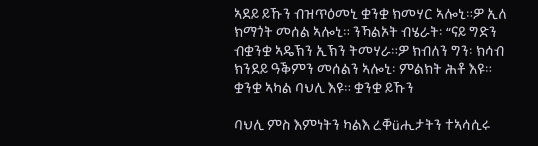ኣደይ ይኹን ብዝጥዕመኒ ቋንቋ ክመሃር ኣሎኒ።ዎ ኢለ ክማጎት መሰል ኣሎኒ። ንኻልኦት ብሄራት፡ “ናይ ግድን ብቋንቋ ኣዴኽን ኢኽን ትመሃራ።ዎ ክብለን ግን፡ ክሳብ ክንደይ ዓቕምን መሰልን ኣሎኒ፡ ምልክት ሕቶ እዩ። ቋንቋ ኣካል ባህሊ እዩ። ቋንቋ ይኹን

ባህሊ ምስ እምነትን ካልእ ረቐüሒታትን ተኣሳሲሩ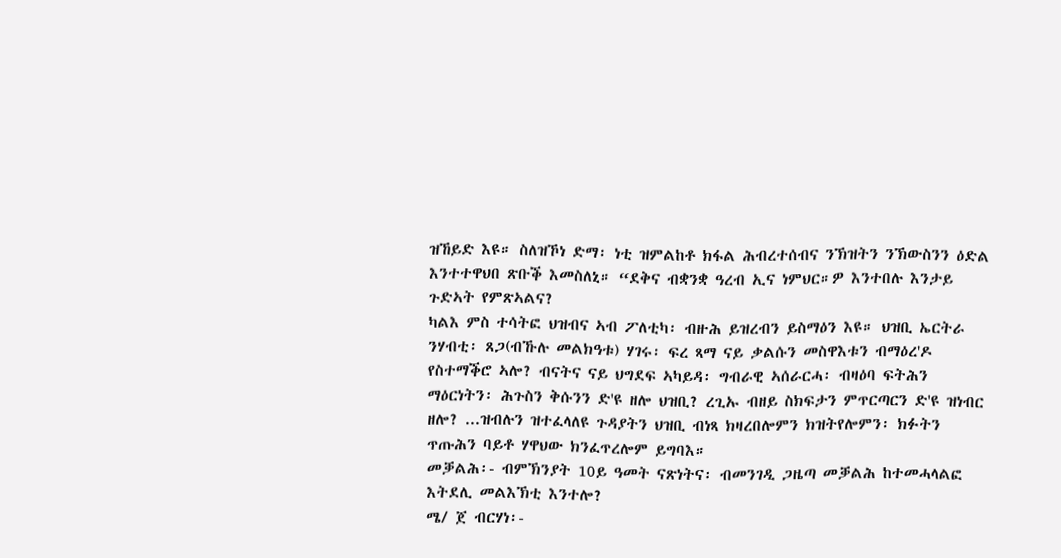ዝኸይድ እዩ። ስለዝኾነ ድማ፡ ነቲ ዝምልከቶ ክፋል ሕብረተሰብና ንኽዝትን ንኽውስንን ዕድል እንተተዋህበ ጽቡቕ እመስለኒ። “ደቅና ብቋንቋ ዓረብ ኢና ነምህር።ዎ እንተበሉ እንታይ ጉድኣት የምጽኣልና?
ካልእ ምስ ተሳትፎ ህዝብና ኣብ ፖለቲካ፡ ብዙሕ ይዝረብን ይስማዕን እዩ። ህዝቢ ኤርትራ ንሃብቲ፡ ጸጋ(ብኹሉ መልክዓቱ) ሃገሩ፡ ፍረ ጻማ ናይ ቃልሱን መስዋእቱን ብማዕረ'ዶ የስተማቕሮ ኣሎ? ብናትና ናይ ህግደፍ ኣካይዳ፡ ግብራዊ ኣሰራርሓ፡ ብዛዕባ ፍትሕን ማዕርነትን፡ ሕጉስን ቅሱንን ድ'ዩ ዘሎ ህዝቢ? ረጊኡ ብዘይ ስክፍታን ምጥርጣርን ድ'ዩ ዝነብር ዘሎ? ...ዝብሉን ዝተፈላለዩ ጉዳያትን ህዝቢ ብነጻ ክዛረበሎምን ክዝትየሎምን፡ ክፉትን ጥጡሕን ባይቶ ሃዋህው ክንፈጥረሎም ይግባእ።
መቓልሕ፡- ብምኽንያት 10ይ ዓመት ናጽነትና፡ ብመንገዲ ጋዜጣ መቓልሕ ከተመሓላልፎ እትደሊ መልእኽቲ እንተሎ?
ሜ/ ጀ ብርሃነ፡-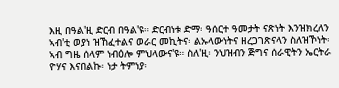እዚ በዓል'ዚ ድርብ በዓል'ዩ። ድርብነቱ ድማ፡ ዓሰርተ ዓመታት ናጽነት እንዝክረለን ኣብ'ቲ ወያነ ዝኸፈተልና ወራር መኪትና፡ ልኡላውነትና ዘረጋገጽናላን ስለዝኾነት፡ ኣብ ግዜ ሰላም ነብዕሎ ምህላውና'ዩ። ስለ'ዚ፡ ንህዝብን ጅግና ሰራዊትን ኤርትራ ዮሃና እናበልኩ፡ ነታ ትምነያ፡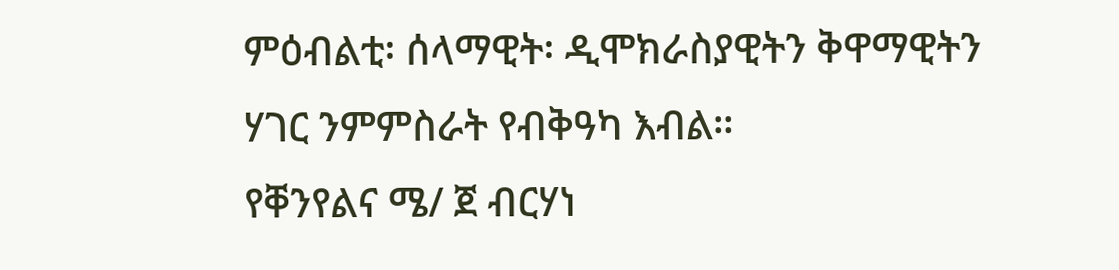ምዕብልቲ፡ ሰላማዊት፡ ዲሞክራስያዊትን ቅዋማዊትን ሃገር ንምምስራት የብቅዓካ እብል።
የቐንየልና ሜ/ ጀ ብርሃነ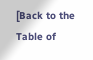[Back to the Table of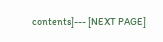contents]--- [NEXT PAGE]